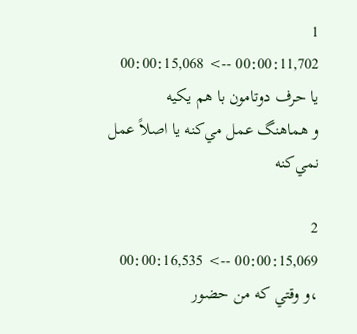1
00:00:11,702 --> 00:00:15,068
يا حرف دوتامون با هم يكيه
و هماهنگ عمل مي‌كنه يا اصلاً عمل نمي‌كنه

2
00:00:15,069 --> 00:00:16,535
،و وقتي كه من حضور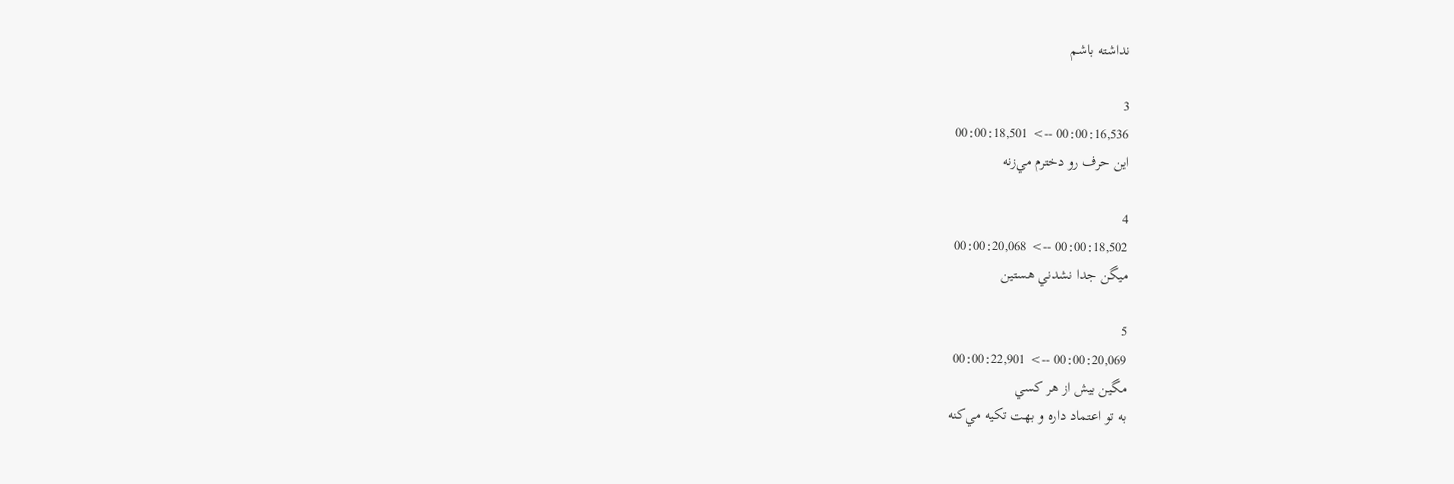نداشته باشم

3
00:00:16,536 --> 00:00:18,501
اين حرف رو دخترم مي‌زنه

4
00:00:18,502 --> 00:00:20,068
ميگن جدا نشدني هستين

5
00:00:20,069 --> 00:00:22,901
مگين بيش از هر كسي
به تو اعتماد داره و بهت تكيه مي‌كنه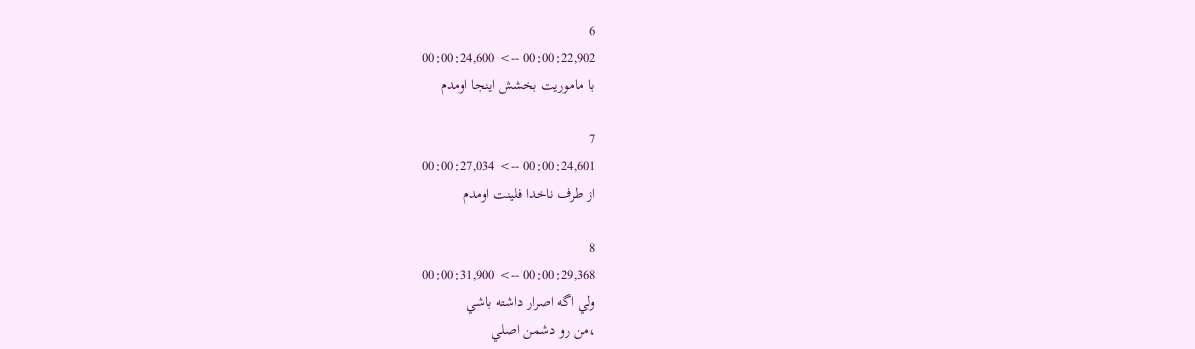6
00:00:22,902 --> 00:00:24,600
با ماموريت بخشش اينجا اومدم

7
00:00:24,601 --> 00:00:27,034
از طرف ناخدا فلينت اومدم

8
00:00:29,368 --> 00:00:31,900
ولي اگه اصرار داشته باشي
،من رو دشمن اصلي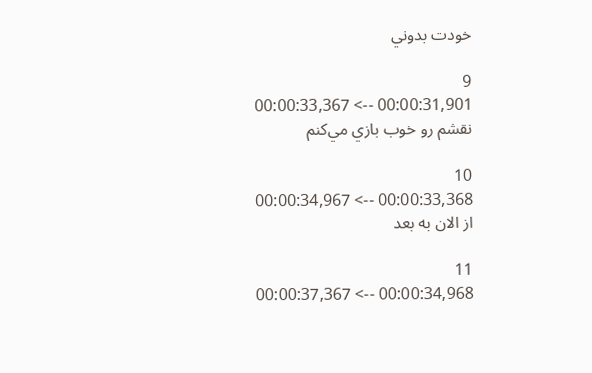خودت بدوني

9
00:00:31,901 --> 00:00:33,367
نقشم رو خوب بازي مي‌كنم

10
00:00:33,368 --> 00:00:34,967
از الان به بعد

11
00:00:34,968 --> 00:00:37,367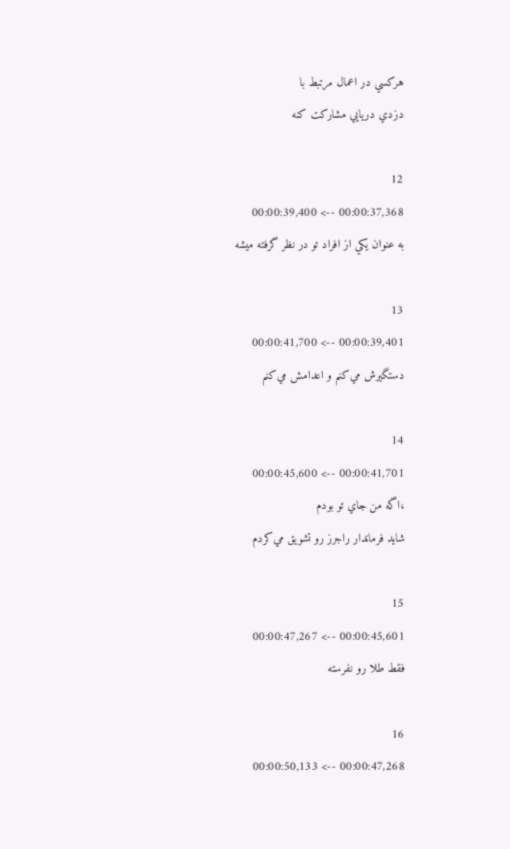هركسي در اعمال مرتبط با
دزدي دريايي مشاركت كنه

12
00:00:37,368 --> 00:00:39,400
به عنوان يكي از افراد تو در نظر گرفته ميشه

13
00:00:39,401 --> 00:00:41,700
دستگيرش مي‌كنم و اعدامش مي‌كنم

14
00:00:41,701 --> 00:00:45,600
،اگه من جاي تو بودم
شايد فرماندار راجرز رو تشويق مي‌كردم

15
00:00:45,601 --> 00:00:47,267
فقط طلا رو نفرسته

16
00:00:47,268 --> 00:00:50,133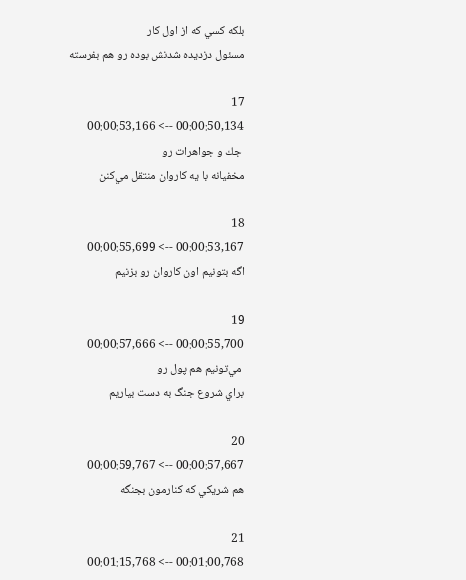بلكه كسي كه از اول كار
مسئول دزديده شدنش بوده رو هم بفرسته

17
00:00:50,134 --> 00:00:53,166
 جك و جواهرات رو
مخفيانه با يه كاروان منتقل مي‌كنن

18
00:00:53,167 --> 00:00:55,699
اگه بتونيم اون كاروان رو بزنيم

19
00:00:55,700 --> 00:00:57,666
 مي‌تونيم هم پول رو
براي شروع جنگ به دست بياريم

20
00:00:57,667 --> 00:00:59,767
هم شريكي كه كنارمون بجنگه

21
00:01:00,768 --> 00:01:15,768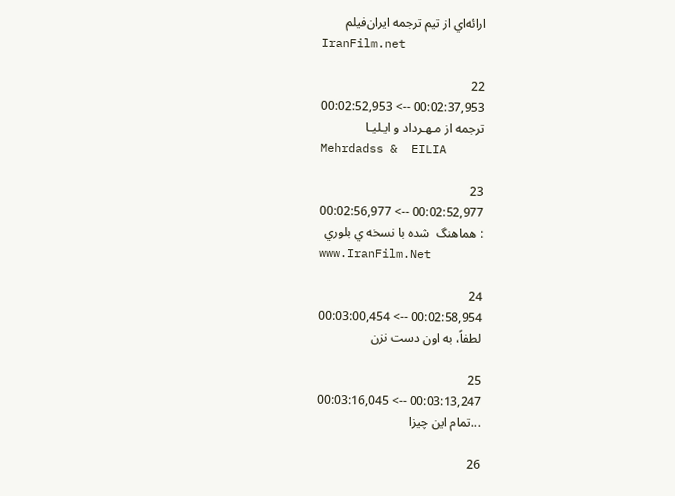ارائه‌اي از تيم ترجمه ايران‌فيلم
IranFilm.net

22
00:02:37,953 --> 00:02:52,953
ترجمه از مـهـرداد و ايـليـا
Mehrdadss &  EILIA

23
00:02:52,977 --> 00:02:56,977
: هماهنگ  شده با نسخه ي بلوري
www.IranFilm.Net

24
00:02:58,954 --> 00:03:00,454
لطفاً، به اون دست نزن

25
00:03:13,247 --> 00:03:16,045
...تمام اين چيزا

26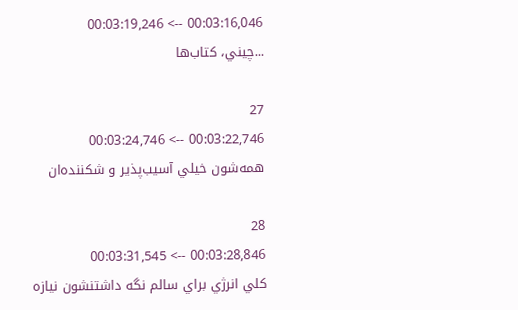00:03:16,046 --> 00:03:19,246
...چيني، كتاب‌ها

27
00:03:22,746 --> 00:03:24,746
همه‌شون خيلي آسيب‌پذير و شكننده‌ان

28
00:03:28,846 --> 00:03:31,545
كلي انرژي‌ براي سالم نگه داشتنشون نيازه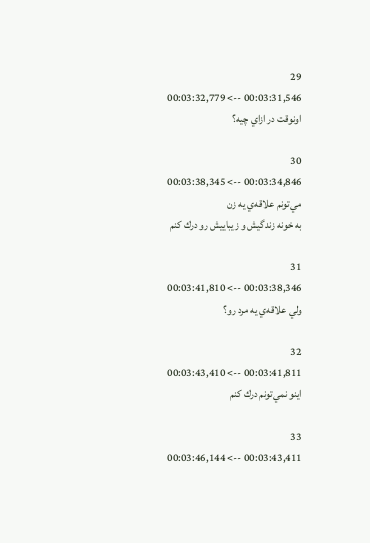29
00:03:31,546 --> 00:03:32,779
اونوقت در ازاي چيه؟

30
00:03:34,846 --> 00:03:38,345
مي‌تونم علاقه‌ي يه زن
به خونه زندگيش و زيباييش رو درك كنم

31
00:03:38,346 --> 00:03:41,810
ولي علاقه‌ي يه مرد رو؟

32
00:03:41,811 --> 00:03:43,410
اينو نمي‌تونم درك كنم

33
00:03:43,411 --> 00:03:46,144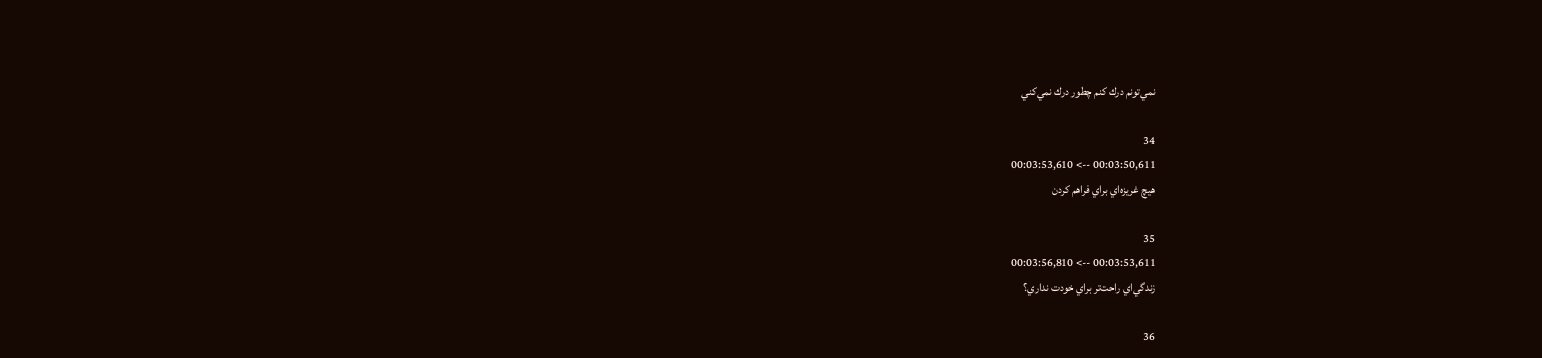نمي‌تونم درك كنم چطور درك نمي‌كني

34
00:03:50,611 --> 00:03:53,610
هيچ غريزه‌اي براي فراهم كردن

35
00:03:53,611 --> 00:03:56,810
زندگي‌اي راحت‌تر براي خودت نداري؟

36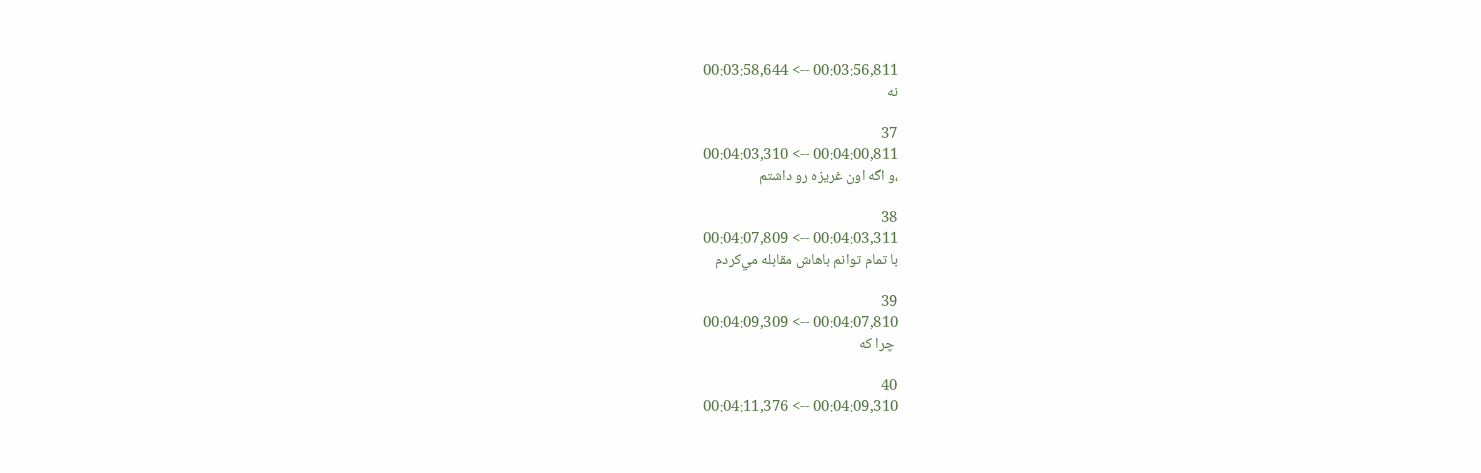00:03:56,811 --> 00:03:58,644
نه

37
00:04:00,811 --> 00:04:03,310
،و اگه اون غريزه رو داشتم

38
00:04:03,311 --> 00:04:07,809
با تمام توانم باهاش مقابله مي‌كردم

39
00:04:07,810 --> 00:04:09,309
 چرا كه

40
00:04:09,310 --> 00:04:11,376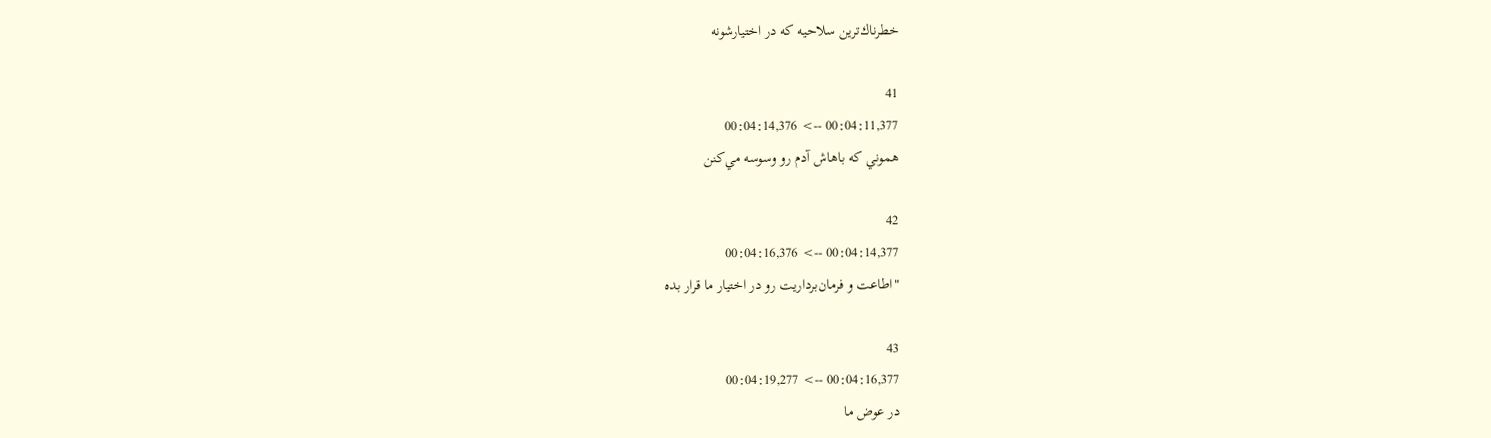خطرناك‌ترين سلاحيه كه در اختيارشونه

41
00:04:11,377 --> 00:04:14,376
هموني كه باهاش آدم رو وسوسه مي‌كنن

42
00:04:14,377 --> 00:04:16,376
"اطاعت و فرمان‌برداريت رو در اختيار ما قرار بده

43
00:04:16,377 --> 00:04:19,277
در عوض ما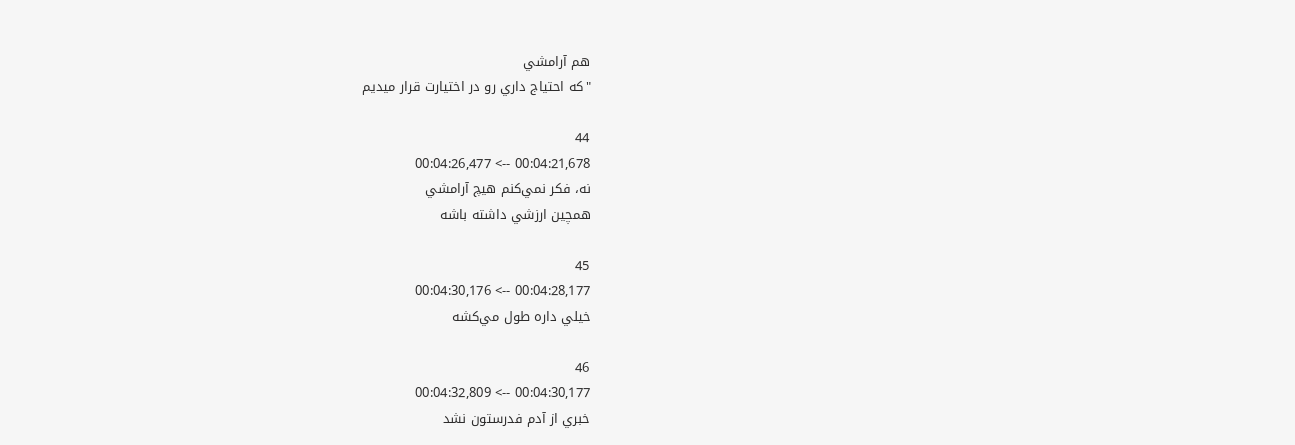هم آرامشي
"كه احتياج داري رو در اختيارت قرار ميديم

44
00:04:21,678 --> 00:04:26,477
نه، فكر نمي‌كنم هيچ آرامشي
همچين ارزشي داشته باشه

45
00:04:28,177 --> 00:04:30,176
خيلي داره طول مي‌كشه

46
00:04:30,177 --> 00:04:32,809
خبري از آدم فدرستون نشد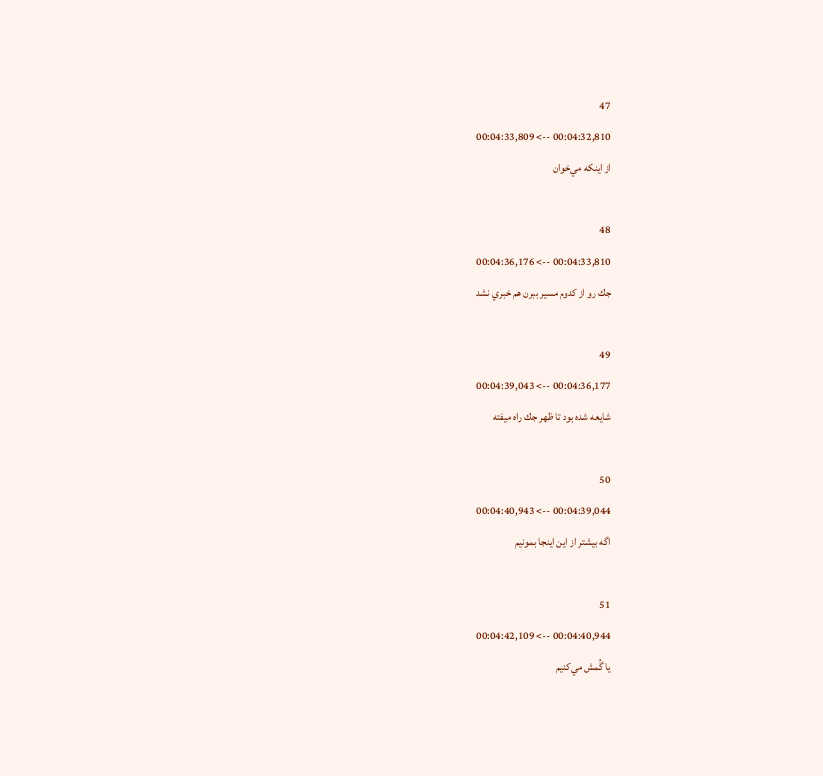47
00:04:32,810 --> 00:04:33,809
از اينكه مي‌خوان

48
00:04:33,810 --> 00:04:36,176
جك رو از كدوم مسير ببرن هم خبري نشد

49
00:04:36,177 --> 00:04:39,043
شايعه شده بود تا ظهر جك راه ميفته

50
00:04:39,044 --> 00:04:40,943
اگه بيشتر از اين اينجا بمونيم

51
00:04:40,944 --> 00:04:42,109
يا گُمش مي‌كنيم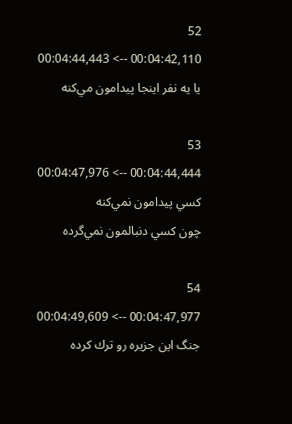52
00:04:42,110 --> 00:04:44,443
يا يه نفر اينجا پيدامون مي‌كنه

53
00:04:44,444 --> 00:04:47,976
كسي پيدامون نمي‌كنه
چون كسي دنبالمون نمي‌گرده

54
00:04:47,977 --> 00:04:49,609
جنگ اين جزيره رو ترك كرده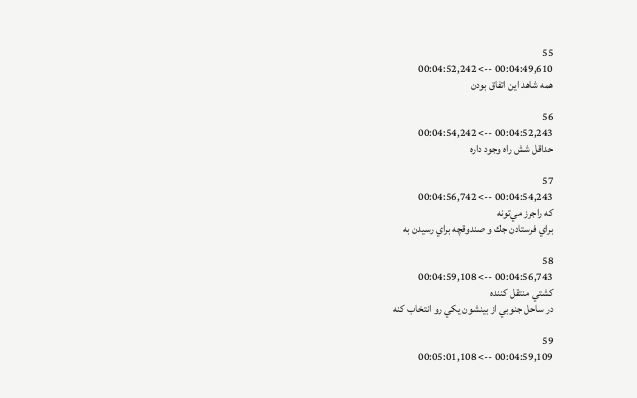55
00:04:49,610 --> 00:04:52,242
همه شاهد اين اتفاق بودن

56
00:04:52,243 --> 00:04:54,242
حداقل شش راه وجود داره

57
00:04:54,243 --> 00:04:56,742
كه راجرز مي‌تونه
براي فرستادن جك و صندوقچه براي رسيدن به

58
00:04:56,743 --> 00:04:59,108
كشتي منتقل كننده
در ساحل جنوبي از بينشون يكي رو انتخاب كنه

59
00:04:59,109 --> 00:05:01,108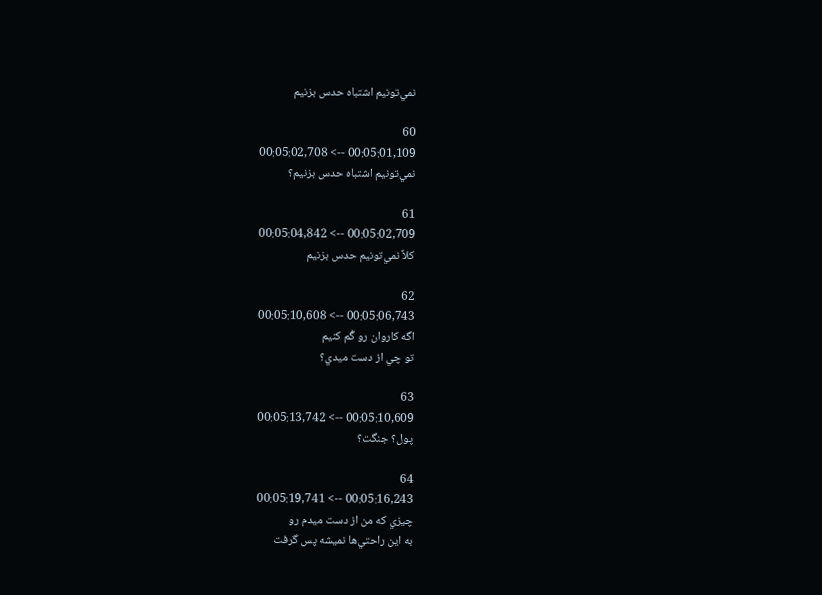نمي‌تونيم اشتباه حدس بزنيم

60
00:05:01,109 --> 00:05:02,708
نمي‌تونيم اشتباه حدس بزنيم؟

61
00:05:02,709 --> 00:05:04,842
كلاً نمي‌تونيم حدس بزنيم

62
00:05:06,743 --> 00:05:10,608
اگه كاروان رو گُم كنيم
تو چي از دست ميدي؟

63
00:05:10,609 --> 00:05:13,742
پول؟ جنگت؟

64
00:05:16,243 --> 00:05:19,741
چيزي كه من از دست ميدم رو
به اين راحتي‌ها نميشه پس گرفت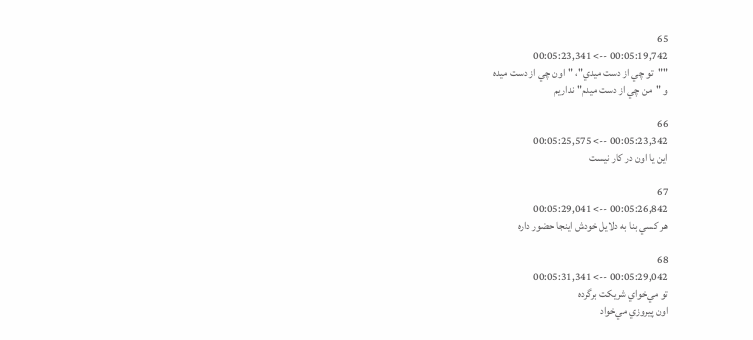65
00:05:19,742 --> 00:05:23,341
""تو چي از دست ميدي"، "اون چي از دست ميده
و "من چي از دست ميدم" نداريم

66
00:05:23,342 --> 00:05:25,575
اين يا اون در كار نيست

67
00:05:26,842 --> 00:05:29,041
هر كسي بنا به دلايل خودش اينجا حضور داره

68
00:05:29,042 --> 00:05:31,341
تو مي‌خواي شريكت برگرده
اون پيروزي مي‌خواد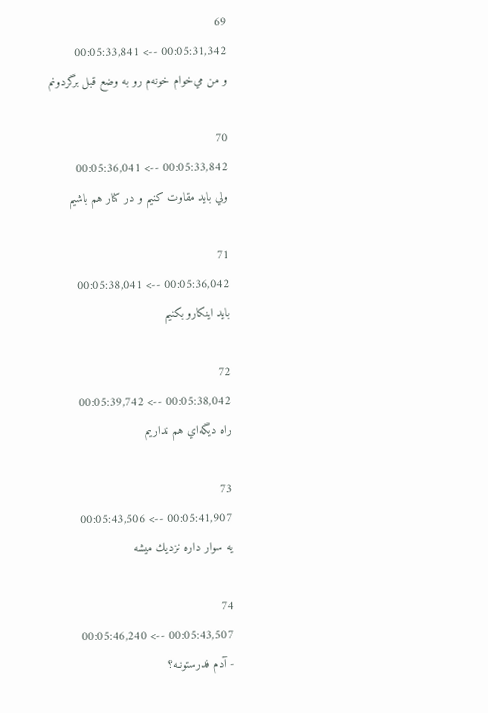69
00:05:31,342 --> 00:05:33,841
و من مي‌خوام خونه‌م رو به وضع قبل برگردونم

70
00:05:33,842 --> 00:05:36,041
ولي بايد مقاوت كنيم و در كنار هم باشيم

71
00:05:36,042 --> 00:05:38,041
بايد اينكارو بكنيم

72
00:05:38,042 --> 00:05:39,742
راه ديگه‌اي هم نداريم

73
00:05:41,907 --> 00:05:43,506
يه سوار داره نزديك ميشه

74
00:05:43,507 --> 00:05:46,240
- آدم فدرستونـه؟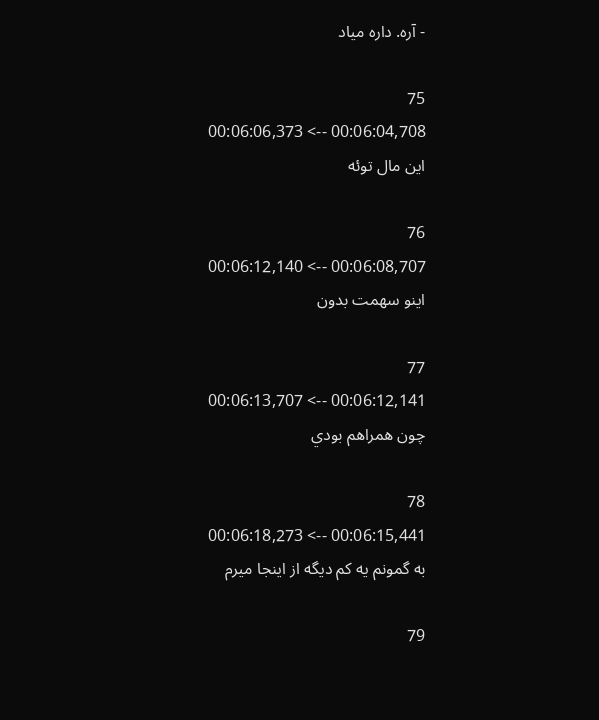- آره. داره مياد

75
00:06:04,708 --> 00:06:06,373
اين مال توئه

76
00:06:08,707 --> 00:06:12,140
اينو سهمت بدون

77
00:06:12,141 --> 00:06:13,707
چون همراهم بودي

78
00:06:15,441 --> 00:06:18,273
به گمونم يه كم ديگه از اينجا ميرم

79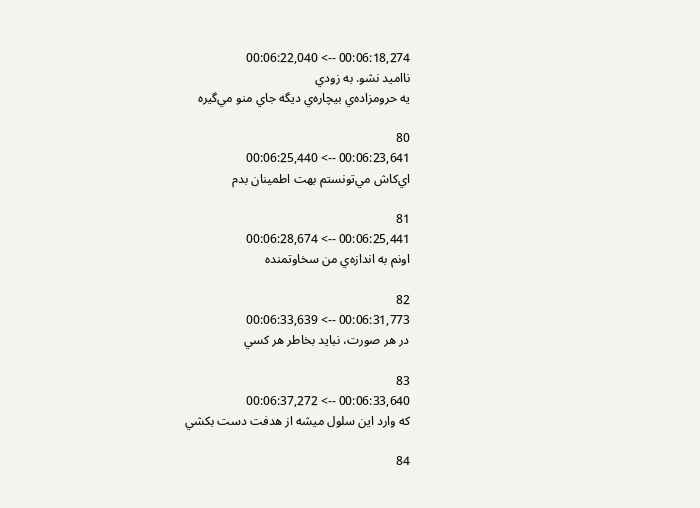00:06:18,274 --> 00:06:22,040
نااميد نشو. به زودي
يه حرومزاده‌ي بيچاره‌ي ديگه جاي منو مي‌گيره

80
00:06:23,641 --> 00:06:25,440
اي‌كاش مي‌تونستم بهت اطمينان بدم

81
00:06:25,441 --> 00:06:28,674
اونم به اندازه‌ي من سخاوتمنده

82
00:06:31,773 --> 00:06:33,639
در هر صورت، نبايد بخاطر هر كسي

83
00:06:33,640 --> 00:06:37,272
كه وارد اين سلول ميشه از هدفت دست بكشي

84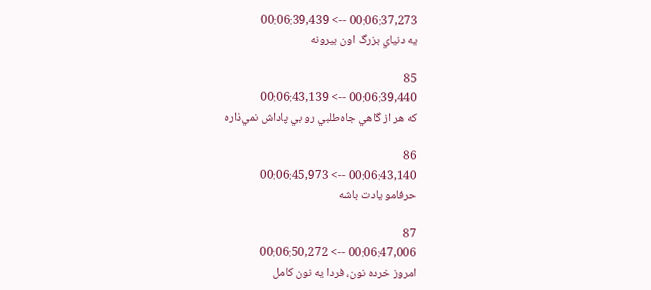00:06:37,273 --> 00:06:39,439
يه دنياي بزرگ اون بيرونه

85
00:06:39,440 --> 00:06:43,139
كه هر از گاهي جاه‌طلبي رو بي پاداش نمي‌ذاره

86
00:06:43,140 --> 00:06:45,973
حرفامو يادت باشه

87
00:06:47,006 --> 00:06:50,272
امروز خرده نون، فردا يه نون كامل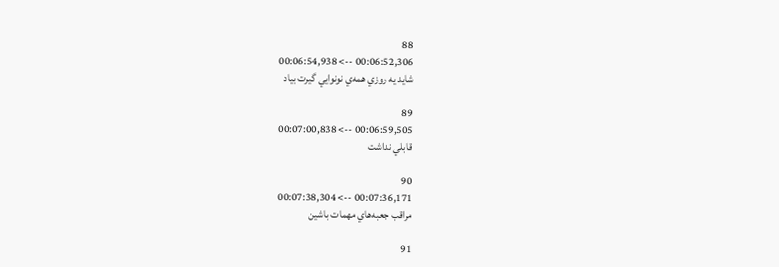88
00:06:52,306 --> 00:06:54,938
شايد يه روزي همه‌ي نونوايي گيرت بياد

89
00:06:59,505 --> 00:07:00,838
قابلي نداشت

90
00:07:36,171 --> 00:07:38,304
مراقب جعبه‌هاي مهمات باشين

91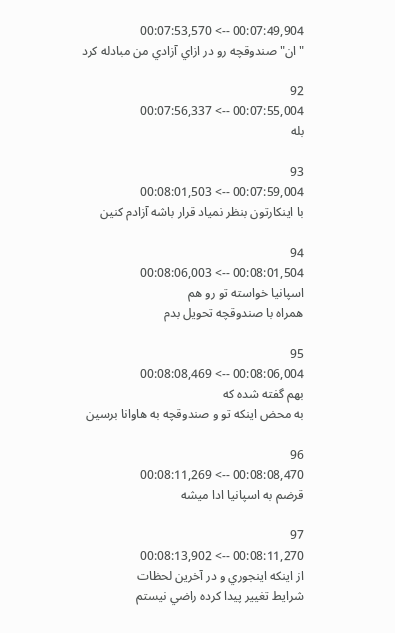00:07:49,904 --> 00:07:53,570
"ان" صندوقچه رو در ازاي آزادي من مبادله كرد

92
00:07:55,004 --> 00:07:56,337
بله

93
00:07:59,004 --> 00:08:01,503
با اينكارتون بنظر نمياد قرار باشه آزادم كنين

94
00:08:01,504 --> 00:08:06,003
اسپانيا خواسته تو رو هم
همراه با صندوقچه تحويل بدم

95
00:08:06,004 --> 00:08:08,469
بهم گفته شده كه
به محض اينكه تو و صندوقچه به هاوانا برسين

96
00:08:08,470 --> 00:08:11,269
قرضم به اسپانيا ادا ميشه

97
00:08:11,270 --> 00:08:13,902
از اينكه اينجوري و در آخرين لحظات
شرايط تغيير پيدا كرده راضي نيستم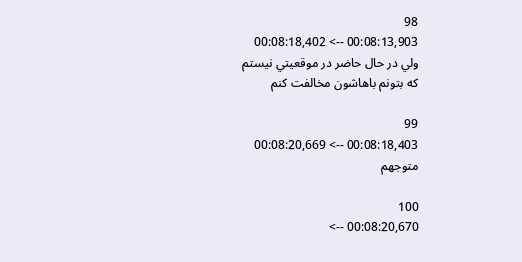98
00:08:13,903 --> 00:08:18,402
ولي در حال حاضر در موقعيتي نيستم
كه بتونم باهاشون مخالفت كنم

99
00:08:18,403 --> 00:08:20,669
متوجهم

100
00:08:20,670 -->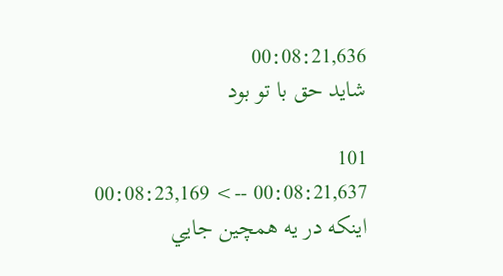00:08:21,636
شايد حق با تو بود

101
00:08:21,637 --> 00:08:23,169
اينكه در يه همچين جايي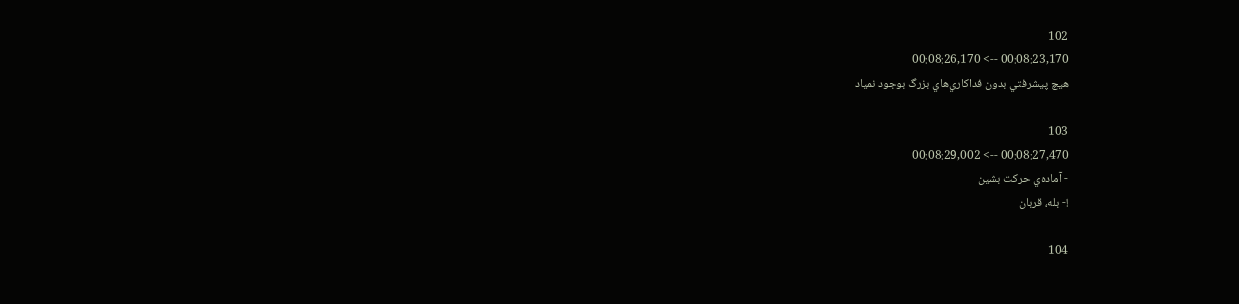102
00:08:23,170 --> 00:08:26,170
هيچ پيشرفتي بدون فداكاري‌هاي بزرگ بوجود نمياد

103
00:08:27,470 --> 00:08:29,002
- آماده‌ي حركت بشين
!- بله، قربان

104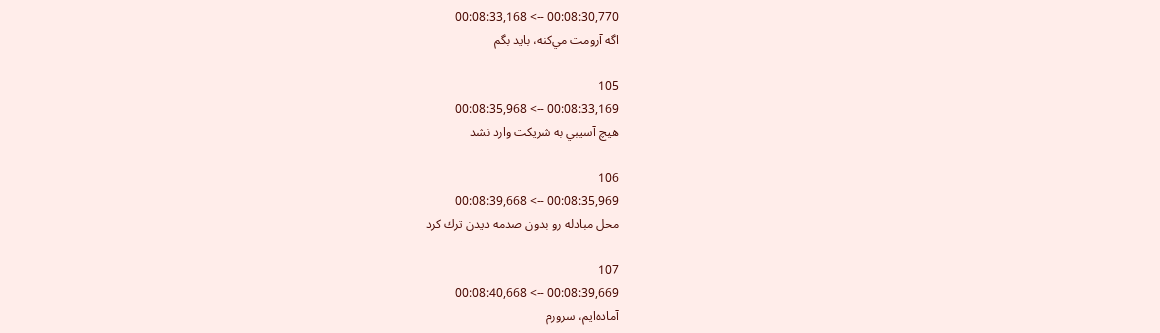00:08:30,770 --> 00:08:33,168
اگه آرومت مي‌كنه، بايد بگم

105
00:08:33,169 --> 00:08:35,968
هيچ آسيبي به شريكت وارد نشد

106
00:08:35,969 --> 00:08:39,668
محل مبادله رو بدون صدمه ديدن ترك كرد

107
00:08:39,669 --> 00:08:40,668
آماده‌ايم، سرورم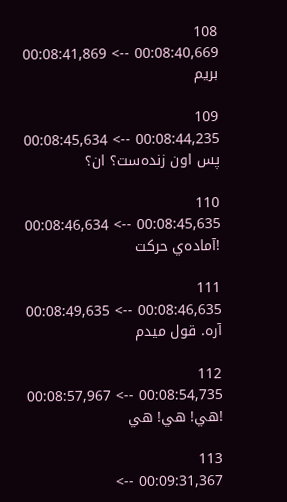108
00:08:40,669 --> 00:08:41,869
بريم

109
00:08:44,235 --> 00:08:45,634
پس اون زنده‌ست؟ ان؟

110
00:08:45,635 --> 00:08:46,634
!آماده‌ي حركت

111
00:08:46,635 --> 00:08:49,635
آره. قول ميدم

112
00:08:54,735 --> 00:08:57,967
!هي! هي! هي

113
00:09:31,367 -->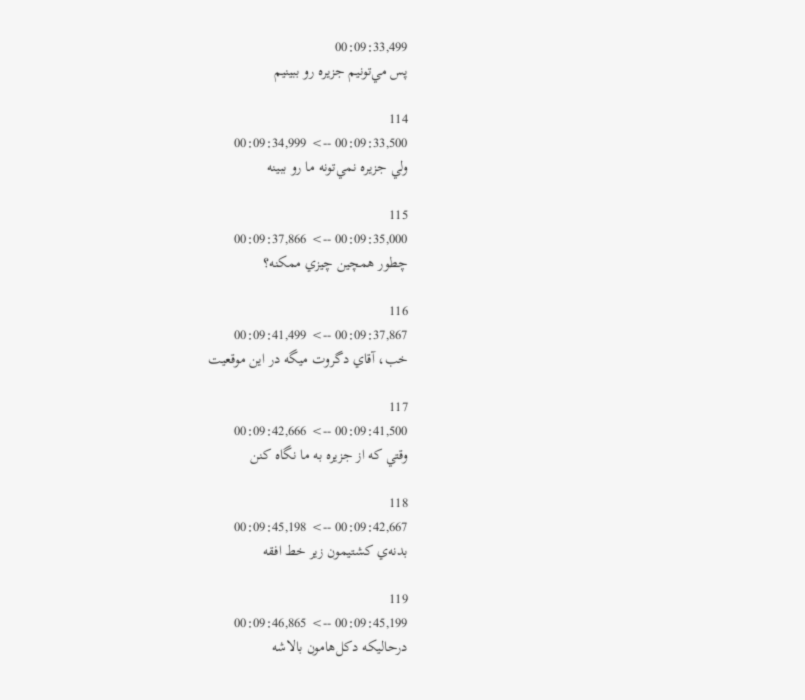00:09:33,499
پس مي‌تونيم جزيره رو ببينيم

114
00:09:33,500 --> 00:09:34,999
ولي جزيره نمي‌تونه ما رو ببينه

115
00:09:35,000 --> 00:09:37,866
چطور همچين چيزي ممكنه؟

116
00:09:37,867 --> 00:09:41,499
خب، آقاي دگروت ميگه در اين موقعيت

117
00:09:41,500 --> 00:09:42,666
وقتي كه از جزيره به ما نگاه كنن

118
00:09:42,667 --> 00:09:45,198
بدنه‌ي كشتيمون زير خط افقه

119
00:09:45,199 --> 00:09:46,865
درحاليكه دكل‌هامون بالاشه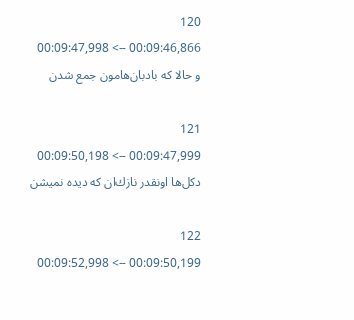120
00:09:46,866 --> 00:09:47,998
و حالا كه بادبان‌هامون جمع شدن

121
00:09:47,999 --> 00:09:50,198
دكل‌ها اونقدر نازك‌ان كه ديده نميشن

122
00:09:50,199 --> 00:09:52,998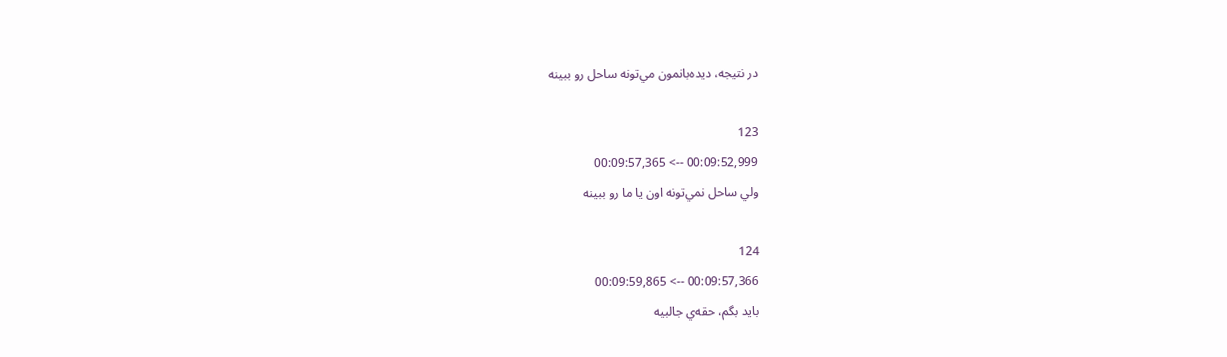در نتيجه، ديده‌بانمون مي‌تونه ساحل رو ببينه

123
00:09:52,999 --> 00:09:57,365
ولي ساحل نمي‌تونه اون يا ما رو ببينه

124
00:09:57,366 --> 00:09:59,865
بايد بگم، حقه‌ي جالبيه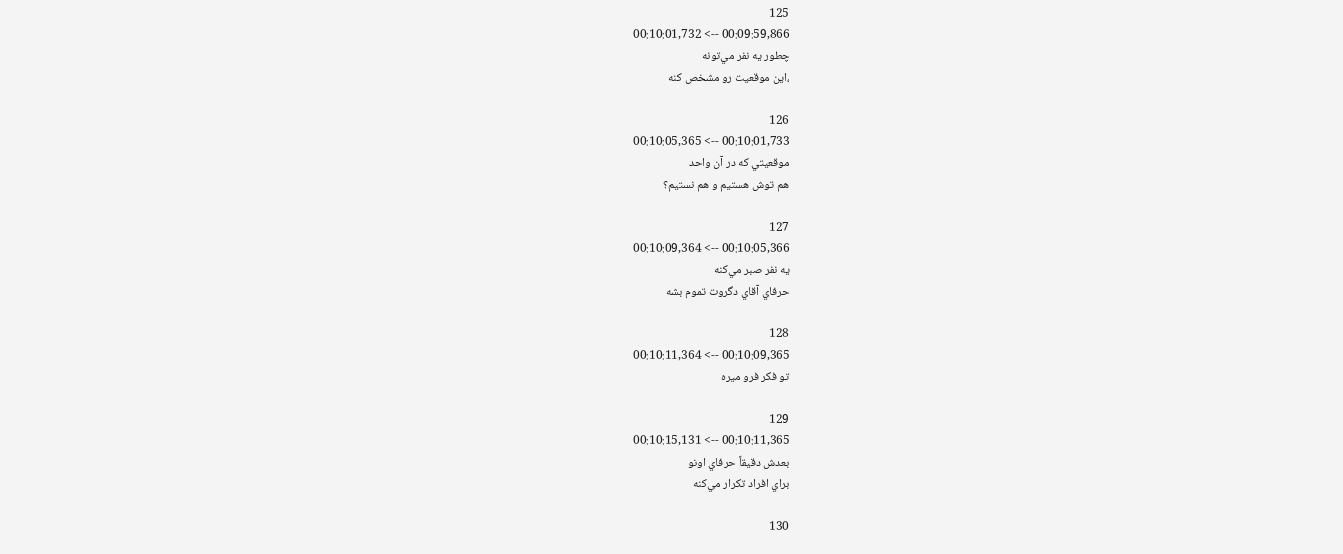125
00:09:59,866 --> 00:10:01,732
چطور يه نفر مي‌تونه
،اين موقعيت رو مشخص كنه

126
00:10:01,733 --> 00:10:05,365
موقعيتي كه در آن واحد
هم توش هستيم و هم نستيم؟

127
00:10:05,366 --> 00:10:09,364
يه نفر صبر مي‌كنه
حرفاي آقاي دگروت تموم بشه

128
00:10:09,365 --> 00:10:11,364
تو فكر فرو ميره

129
00:10:11,365 --> 00:10:15,131
بعدش دقيقاً حرفاي اونو
براي افراد تكرار مي‌كنه

130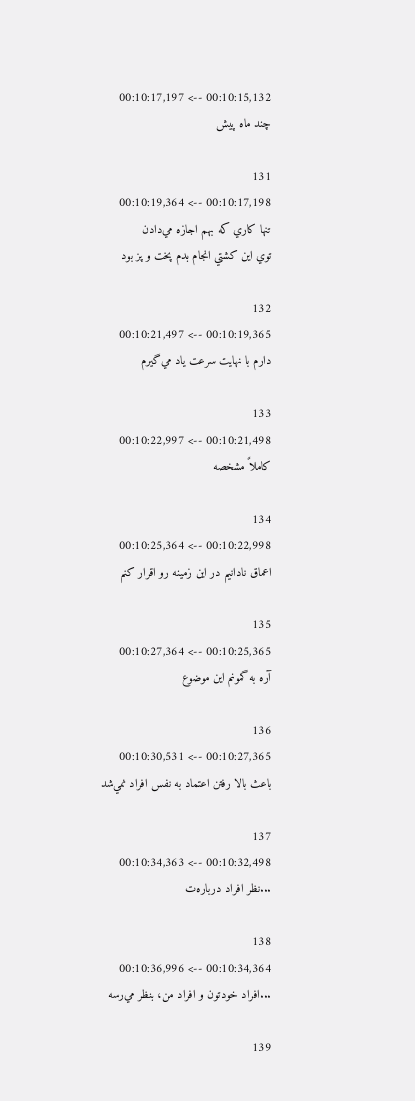00:10:15,132 --> 00:10:17,197
چند ماه پيش

131
00:10:17,198 --> 00:10:19,364
تنها كاري كه بهم اجازه مي‌دادن
توي اين كشتي انجام بدم پخت و پز بود

132
00:10:19,365 --> 00:10:21,497
دارم با نهايت سرعت ياد مي‌گيرم

133
00:10:21,498 --> 00:10:22,997
كاملاً مشخصه

134
00:10:22,998 --> 00:10:25,364
اعماق نادانيم در اين زمينه رو اقرار كنم

135
00:10:25,365 --> 00:10:27,364
آره به گمونم اين موضوع

136
00:10:27,365 --> 00:10:30,531
باعث بالا رفتن اعتماد به نفس افراد نمي‌شد

137
00:10:32,498 --> 00:10:34,363
...نظر افراد درباره‌ت

138
00:10:34,364 --> 00:10:36,996
...افراد خودتون و افراد من، بنظر مي‌رسه

139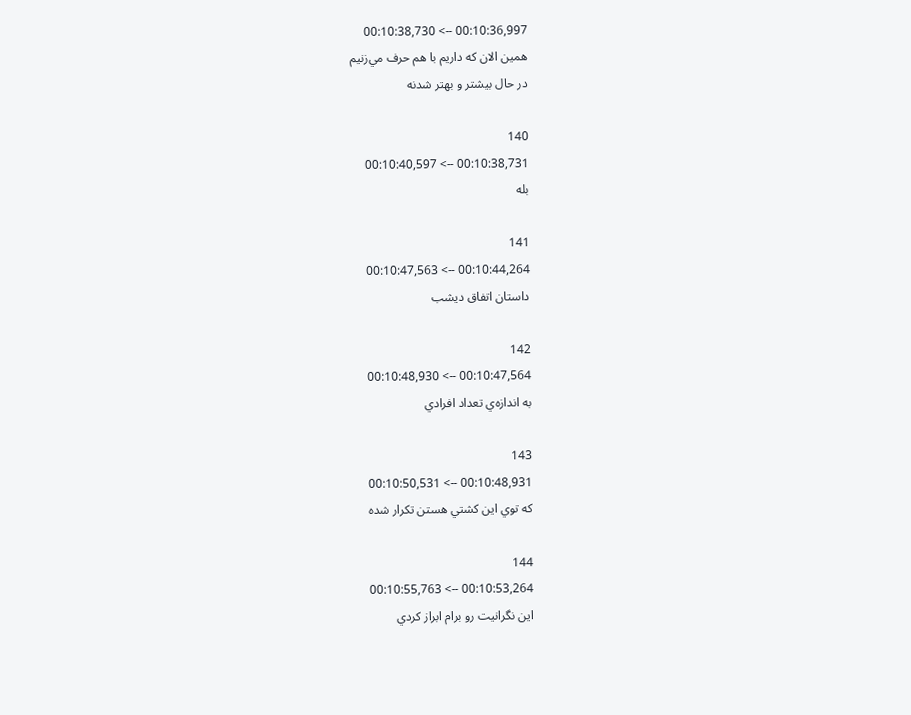00:10:36,997 --> 00:10:38,730
همين الان كه داريم با هم حرف مي‌زنيم
در حال بيشتر و بهتر شدنه

140
00:10:38,731 --> 00:10:40,597
بله

141
00:10:44,264 --> 00:10:47,563
داستان اتفاق ديشب

142
00:10:47,564 --> 00:10:48,930
به اندازه‌ي تعداد افرادي

143
00:10:48,931 --> 00:10:50,531
كه توي اين كشتي هستن تكرار شده

144
00:10:53,264 --> 00:10:55,763
اين نگرانيت رو برام ابراز كردي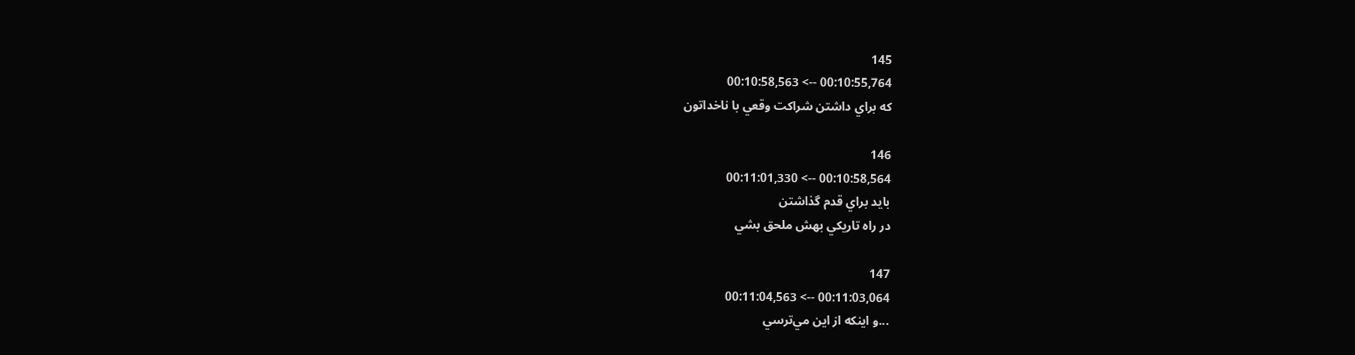145
00:10:55,764 --> 00:10:58,563
كه براي داشتن شراكت وقعي با ناخداتون

146
00:10:58,564 --> 00:11:01,330
بايد براي قدم گذاشتن
در راه تاريكي بهش ملحق بشي

147
00:11:03,064 --> 00:11:04,563
...و اينكه از اين مي‌ترسي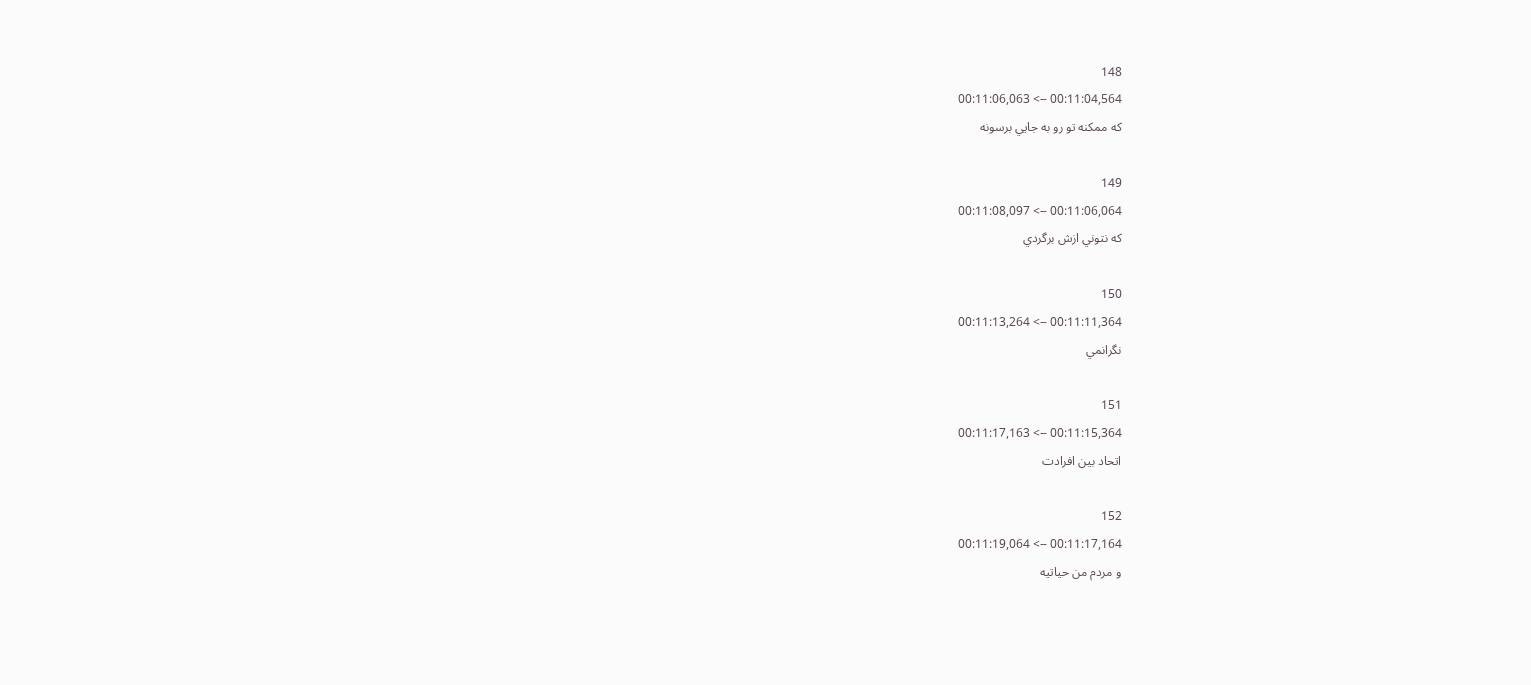148
00:11:04,564 --> 00:11:06,063
كه ممكنه تو رو به جايي برسونه

149
00:11:06,064 --> 00:11:08,097
كه نتوني ازش برگردي

150
00:11:11,364 --> 00:11:13,264
نگرانمي

151
00:11:15,364 --> 00:11:17,163
اتحاد بين افرادت

152
00:11:17,164 --> 00:11:19,064
و مردم من حياتيه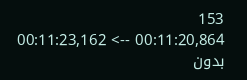153
00:11:20,864 --> 00:11:23,162
بدون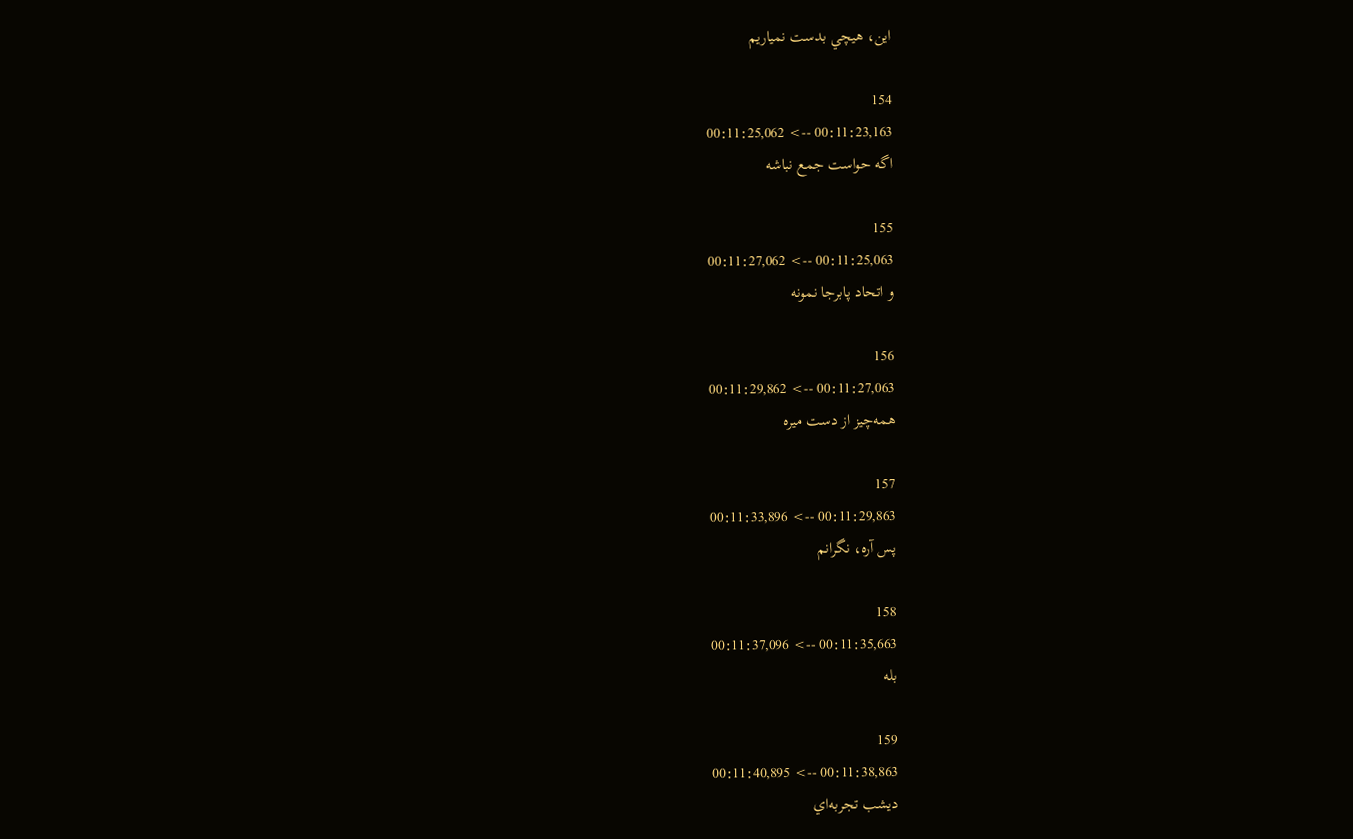اين، هيچي بدست نمياريم

154
00:11:23,163 --> 00:11:25,062
اگه حواست جمع نباشه

155
00:11:25,063 --> 00:11:27,062
و اتحاد پابرجا نمونه

156
00:11:27,063 --> 00:11:29,862
همه‌چيز از دست ميره

157
00:11:29,863 --> 00:11:33,896
پس آره، نگرانم

158
00:11:35,663 --> 00:11:37,096
بله

159
00:11:38,863 --> 00:11:40,895
ديشب تجربه‌اي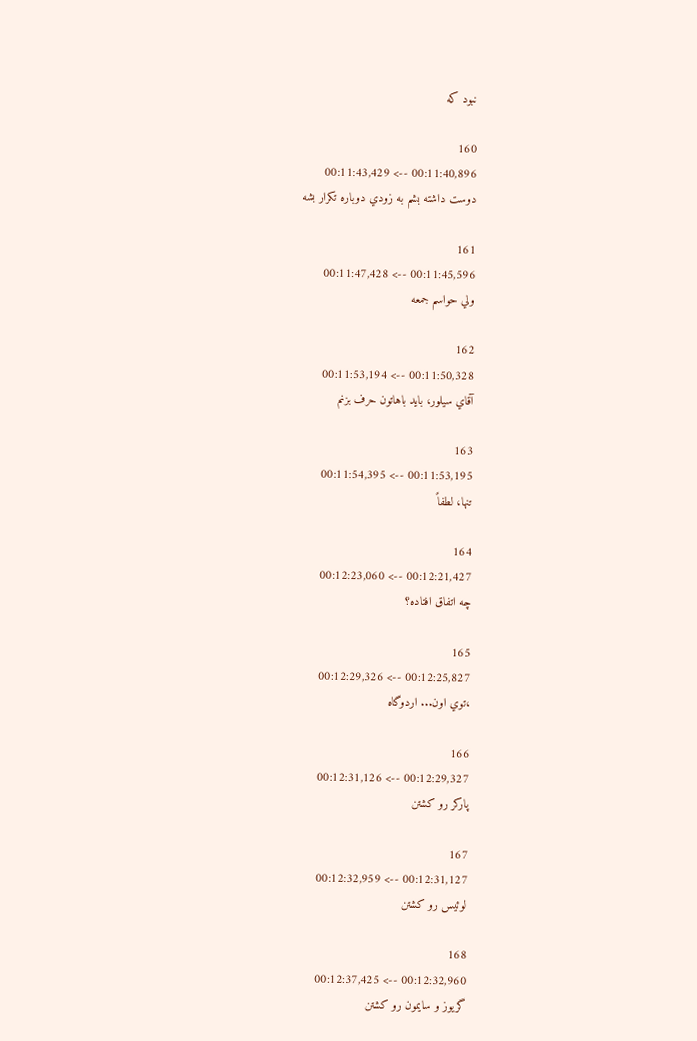نبود كه

160
00:11:40,896 --> 00:11:43,429
دوست داشته بشم به زودي دوباره تكرار بشه

161
00:11:45,596 --> 00:11:47,428
ولي حواسم جمعه

162
00:11:50,328 --> 00:11:53,194
آقاي سيلور، بايد باهاتون حرف بزنم

163
00:11:53,195 --> 00:11:54,395
تنها، لطفاً

164
00:12:21,427 --> 00:12:23,060
چه اتفاق افتاده؟

165
00:12:25,827 --> 00:12:29,326
،توي اون... اردوگاه

166
00:12:29,327 --> 00:12:31,126
پاركر رو كشتن

167
00:12:31,127 --> 00:12:32,959
لوئيس رو كشتن

168
00:12:32,960 --> 00:12:37,425
گريوز و سايمون رو كشتن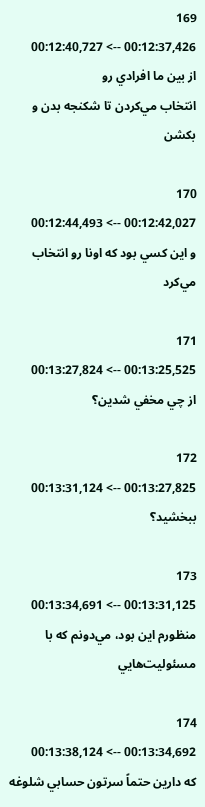169
00:12:37,426 --> 00:12:40,727
از بين ما افرادي رو
انتخاب مي‌كردن تا شكنجه بدن و بكشن

170
00:12:42,027 --> 00:12:44,493
و اين كسي بود كه اونا رو انتخاب مي‌كرد

171
00:13:25,525 --> 00:13:27,824
از چي مخفي شدين؟

172
00:13:27,825 --> 00:13:31,124
ببخشيد؟

173
00:13:31,125 --> 00:13:34,691
منظورم اين بود، مي‌دونم كه با مسئوليت‌هايي

174
00:13:34,692 --> 00:13:38,124
كه دارين حتماً سرتون حسابي شلوغه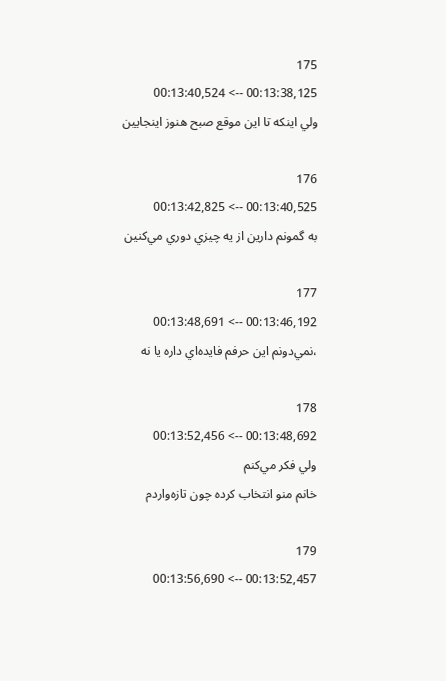175
00:13:38,125 --> 00:13:40,524
ولي اينكه تا اين موقع صبح هنوز اينجايين

176
00:13:40,525 --> 00:13:42,825
به گمونم دارين از يه چيزي دوري مي‌كنين

177
00:13:46,192 --> 00:13:48,691
،نمي‌دونم اين حرفم فايده‌اي داره يا نه

178
00:13:48,692 --> 00:13:52,456
ولي فكر مي‌كنم
خانم منو انتخاب كرده چون تازه‌واردم

179
00:13:52,457 --> 00:13:56,690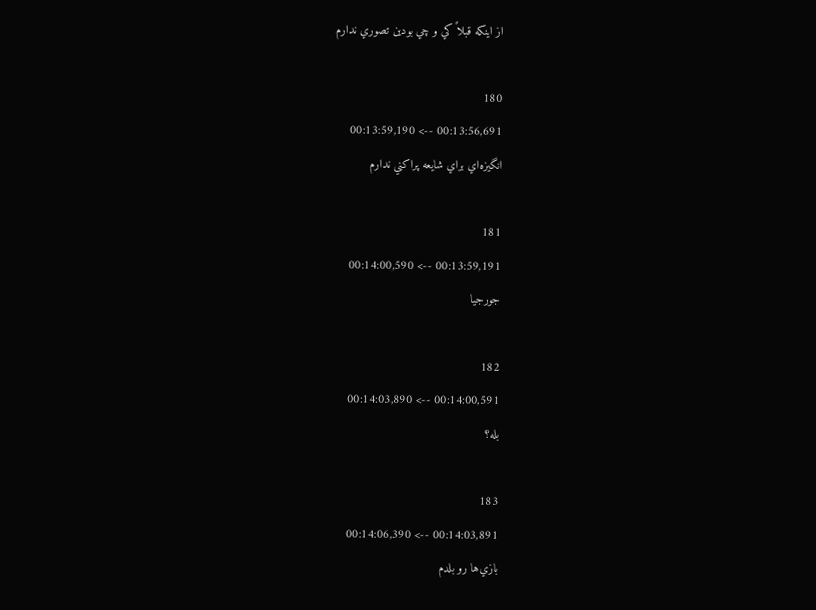از اينكه قبلاً كي و چي بودين تصوري ندارم

180
00:13:56,691 --> 00:13:59,190
انگيزه‌اي براي شايعه پراكني ندارم

181
00:13:59,191 --> 00:14:00,590
جورجيا

182
00:14:00,591 --> 00:14:03,890
بله؟

183
00:14:03,891 --> 00:14:06,390
بازي‌ها رو بلدم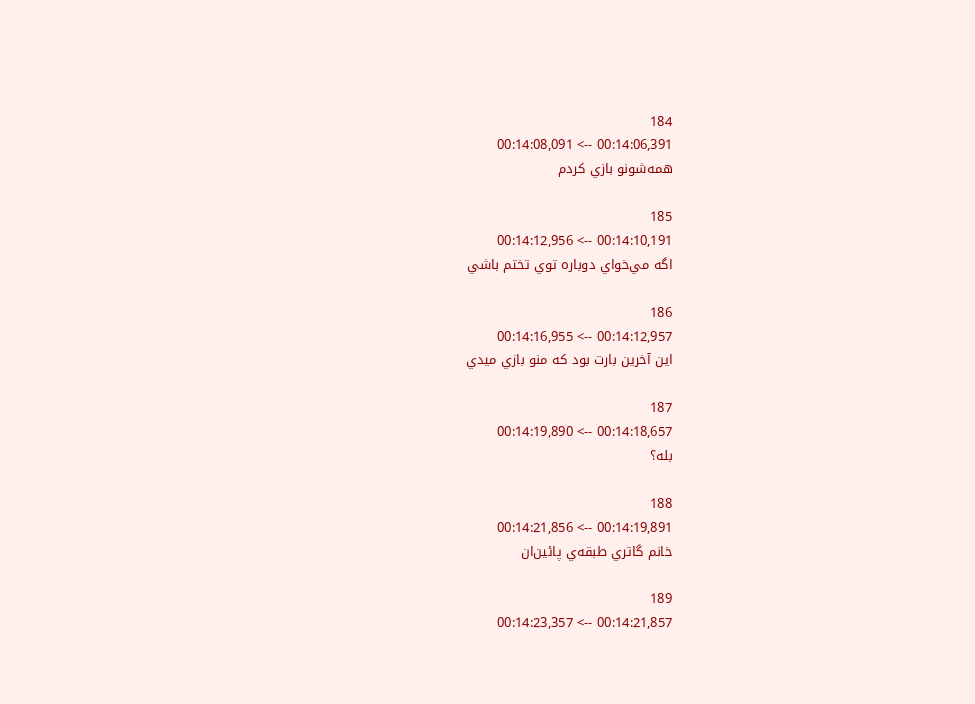184
00:14:06,391 --> 00:14:08,091
همه‌شونو بازي كردم

185
00:14:10,191 --> 00:14:12,956
اگه مي‌خواي دوباره توي تختم باشي

186
00:14:12,957 --> 00:14:16,955
اين آخرين بارت بود كه منو بازي ميدي

187
00:14:18,657 --> 00:14:19,890
بله؟

188
00:14:19,891 --> 00:14:21,856
خانم گاتري طبقه‌ي پائين‌ان

189
00:14:21,857 --> 00:14:23,357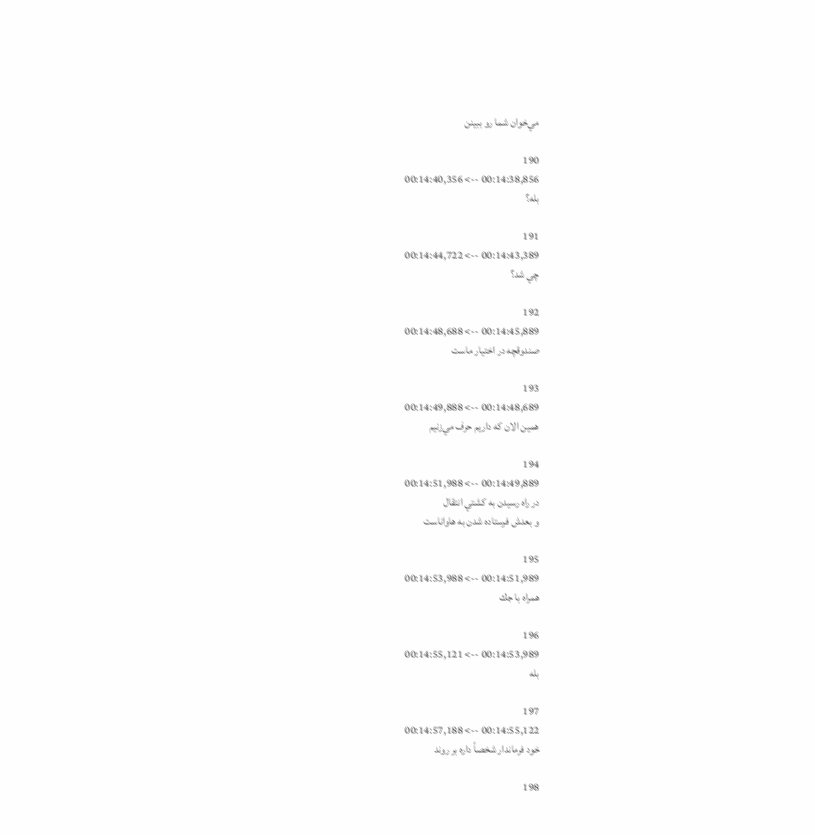مي‌خوان شما رو ببينن

190
00:14:38,856 --> 00:14:40,356
بله؟

191
00:14:43,389 --> 00:14:44,722
چي شد؟

192
00:14:45,889 --> 00:14:48,688
صندوقچه در اختيار ماست

193
00:14:48,689 --> 00:14:49,888
همين الان كه داريم حرف مي‌زنيم

194
00:14:49,889 --> 00:14:51,988
در راه رسيدن به كشتي انتقال
و بعدش فرستاده شدن به هاواناست

195
00:14:51,989 --> 00:14:53,988
همراه با جك

196
00:14:53,989 --> 00:14:55,121
بله

197
00:14:55,122 --> 00:14:57,188
خود فرماندار شخصاً داره بر روند

198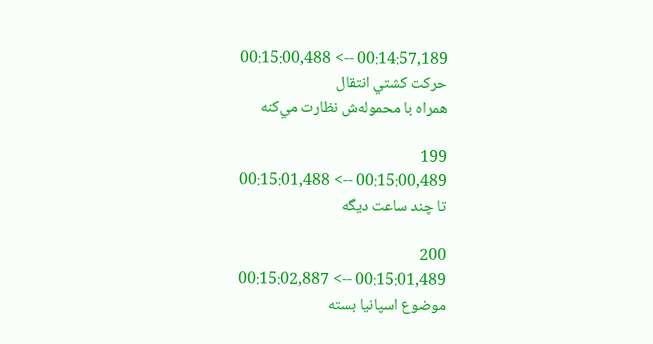00:14:57,189 --> 00:15:00,488
حركت كشتي انتقال
همراه با محموله‌ش نظارت مي‌كنه

199
00:15:00,489 --> 00:15:01,488
تا چند ساعت ديگه

200
00:15:01,489 --> 00:15:02,887
موضوع اسپانيا بسته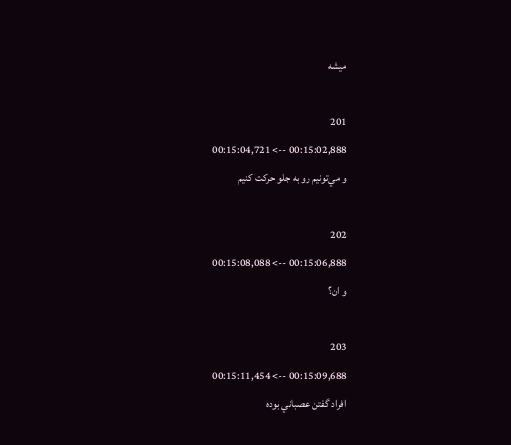ميشه

201
00:15:02,888 --> 00:15:04,721
و مي‌تونيم رو به جلو حركت كنيم

202
00:15:06,888 --> 00:15:08,088
و ان؟

203
00:15:09,688 --> 00:15:11,454
افراد گفتن عصباني بوده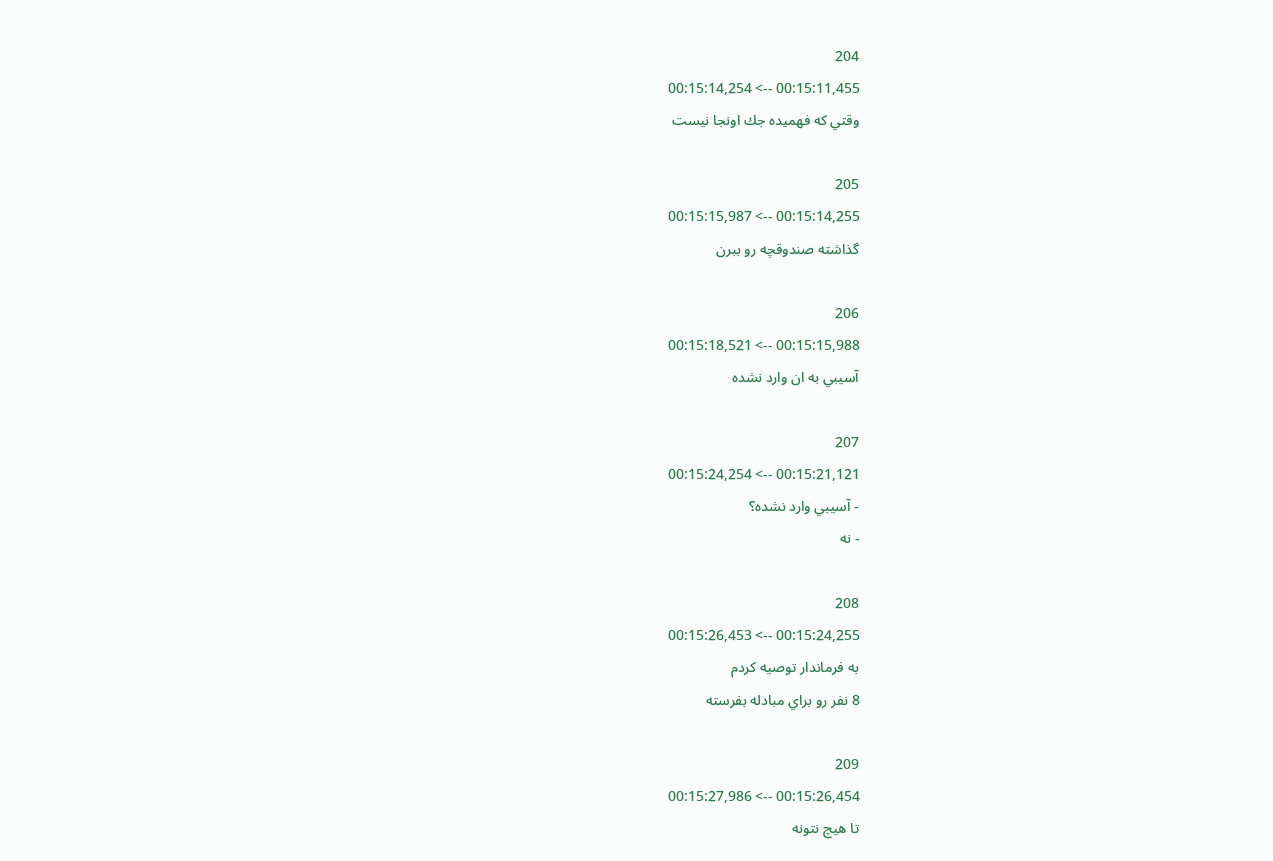204
00:15:11,455 --> 00:15:14,254
وقتي كه فهميده جك اونجا نيست

205
00:15:14,255 --> 00:15:15,987
گذاشته صندوقچه رو ببرن

206
00:15:15,988 --> 00:15:18,521
آسيبي به ان وارد نشده

207
00:15:21,121 --> 00:15:24,254
- آسيبي وارد نشده؟
- نه

208
00:15:24,255 --> 00:15:26,453
به فرماندار توصيه كردم
8 نفر رو براي مبادله بفرسته

209
00:15:26,454 --> 00:15:27,986
تا هيچ نتونه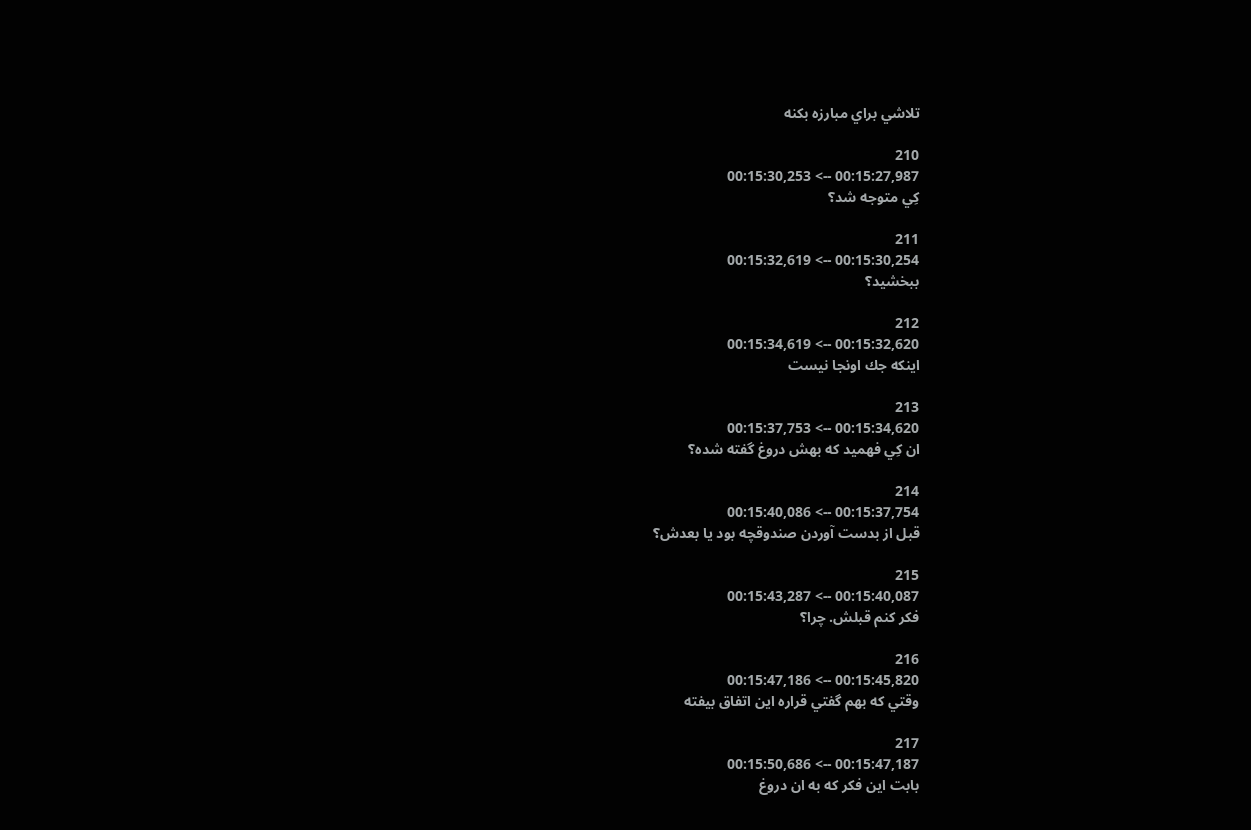تلاشي براي مبارزه بكنه

210
00:15:27,987 --> 00:15:30,253
كِي متوجه شد؟

211
00:15:30,254 --> 00:15:32,619
ببخشيد؟

212
00:15:32,620 --> 00:15:34,619
اينكه جك اونجا نيست

213
00:15:34,620 --> 00:15:37,753
ان كِي فهميد كه بهش دروغ گفته شده؟

214
00:15:37,754 --> 00:15:40,086
قبل از بدست آوردن صندوقچه بود يا بعدش؟

215
00:15:40,087 --> 00:15:43,287
فكر كنم قبلش. چرا؟

216
00:15:45,820 --> 00:15:47,186
وقتي كه بهم گفتي قراره اين اتفاق بيفته

217
00:15:47,187 --> 00:15:50,686
بابت اين فكر كه به ان دروغ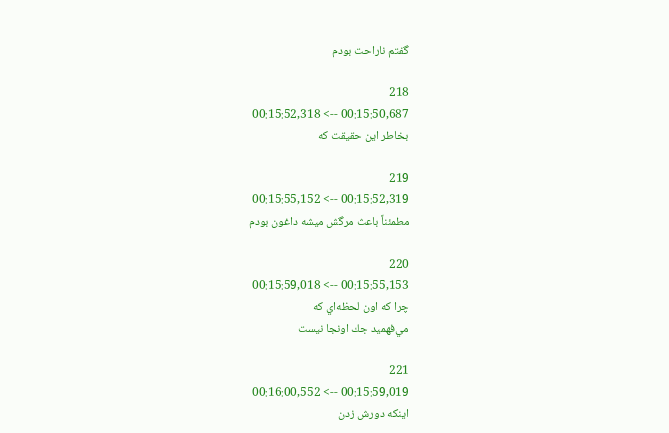گفتم ناراحت بودم

218
00:15:50,687 --> 00:15:52,318
بخاطر اين حقيقت كه

219
00:15:52,319 --> 00:15:55,152
مطمئناً باعث مرگش ميشه داغون بودم

220
00:15:55,153 --> 00:15:59,018
چرا كه اون لحظه‌اي كه
مي‌فهميد جك اونجا نيست

221
00:15:59,019 --> 00:16:00,552
اينكه دورش زدن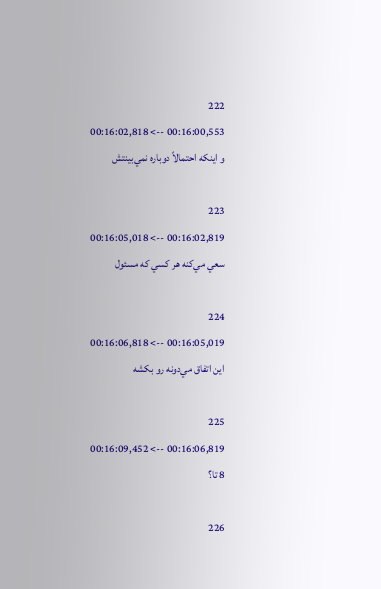222
00:16:00,553 --> 00:16:02,818
و اينكه احتمالاً دوباره نمي‌بينتش

223
00:16:02,819 --> 00:16:05,018
سعي مي‌كنه هر كسي كه مسئول

224
00:16:05,019 --> 00:16:06,818
اين اتفاق مي‌دونه رو بكشه

225
00:16:06,819 --> 00:16:09,452
8 تا؟

226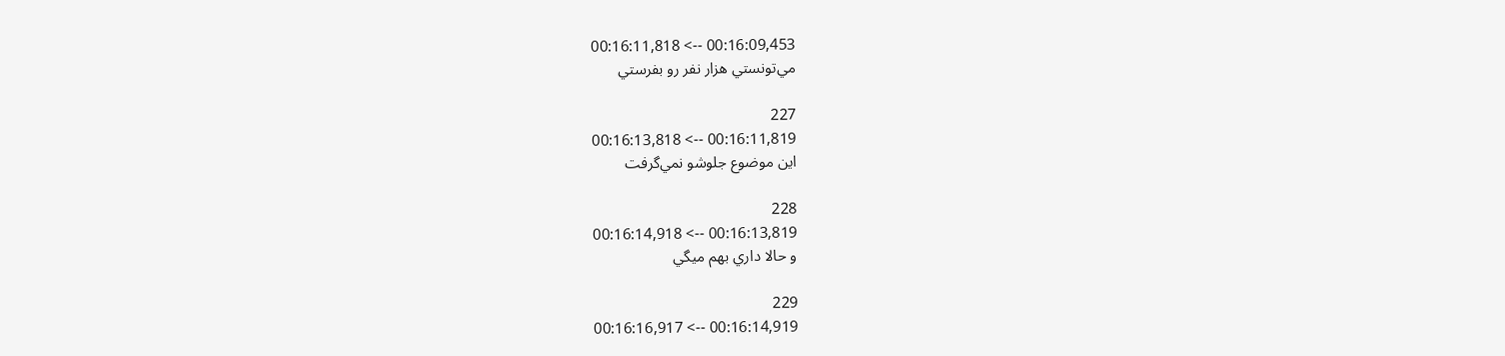00:16:09,453 --> 00:16:11,818
مي‌تونستي هزار نفر رو بفرستي

227
00:16:11,819 --> 00:16:13,818
اين موضوع جلوشو نمي‌گرفت

228
00:16:13,819 --> 00:16:14,918
و حالا داري بهم ميگي

229
00:16:14,919 --> 00:16:16,917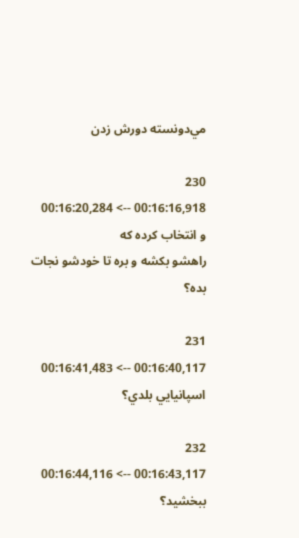مي‌دونسته دورش زدن

230
00:16:16,918 --> 00:16:20,284
و انتخاب كرده كه
راهشو بكشه و بره تا خودشو نجات بده؟

231
00:16:40,117 --> 00:16:41,483
اسپانيايي بلدي؟

232
00:16:43,117 --> 00:16:44,116
ببخشيد؟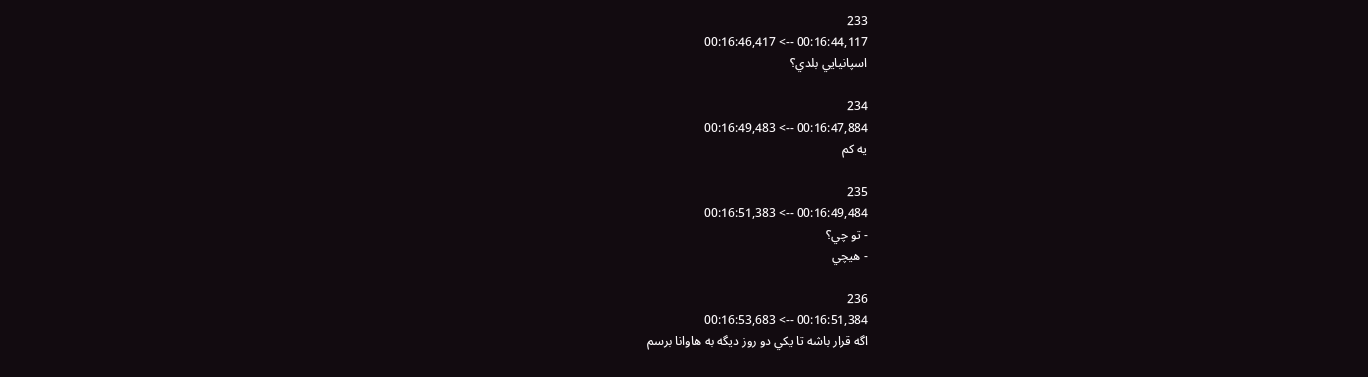233
00:16:44,117 --> 00:16:46,417
اسپانيايي بلدي؟

234
00:16:47,884 --> 00:16:49,483
يه كم

235
00:16:49,484 --> 00:16:51,383
- تو چي؟
- هيچي

236
00:16:51,384 --> 00:16:53,683
اگه قرار باشه تا يكي دو روز ديگه به هاوانا برسم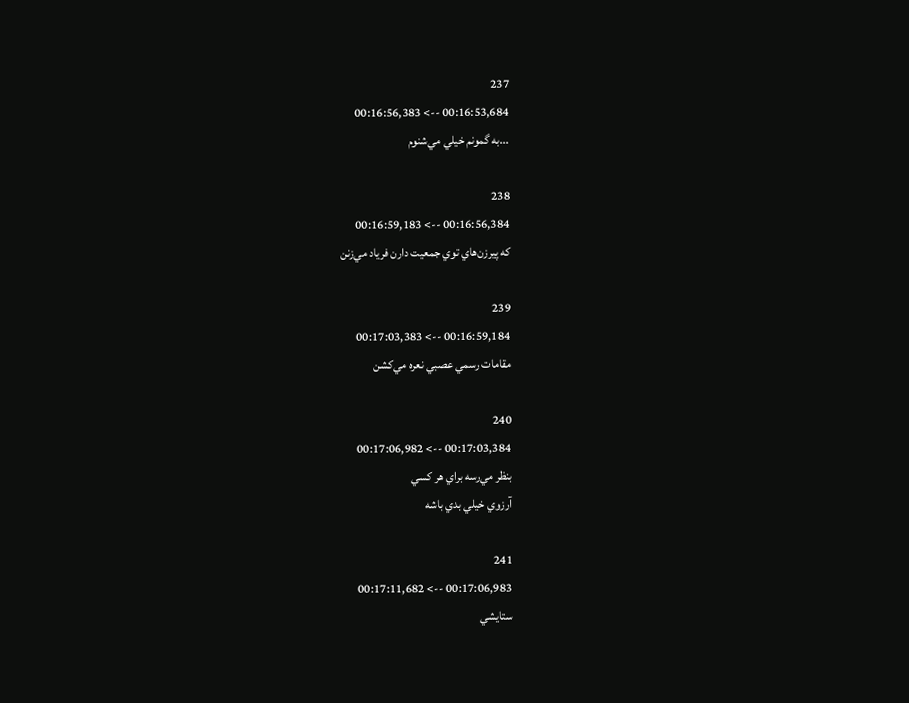237
00:16:53,684 --> 00:16:56,383
...به گمونم خيلي مي‌شنوم

238
00:16:56,384 --> 00:16:59,183
كه پيرزن‌هاي توي جمعيت دارن فرياد مي‌زنن

239
00:16:59,184 --> 00:17:03,383
مقامات رسمي عصبي نعره مي‌كشن

240
00:17:03,384 --> 00:17:06,982
بنظر مي‌رسه براي هر كسي
آرزوي خيلي بدي باشه

241
00:17:06,983 --> 00:17:11,682
ستايشي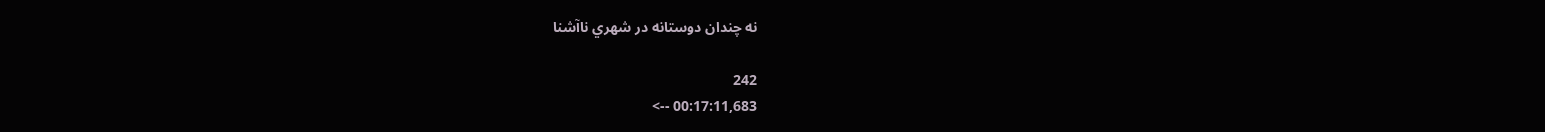نه چندان دوستانه در شهري ناآشنا

242
00:17:11,683 -->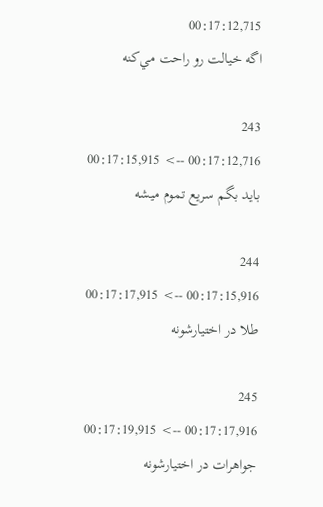00:17:12,715
اگه خيالت رو راحت مي‌كنه

243
00:17:12,716 --> 00:17:15,915
بايد بگم سريع تموم ميشه

244
00:17:15,916 --> 00:17:17,915
طلا در اختيارشونه

245
00:17:17,916 --> 00:17:19,915
جواهرات در اختيارشونه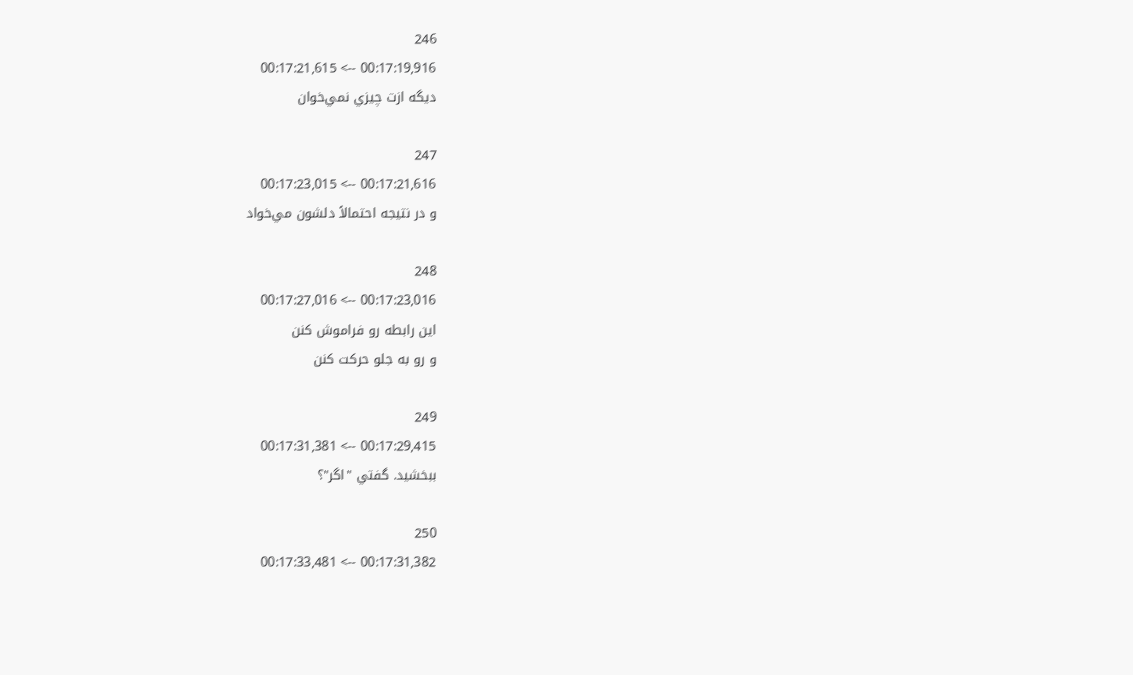246
00:17:19,916 --> 00:17:21,615
ديگه ازت چيزي نمي‌خوان

247
00:17:21,616 --> 00:17:23,015
و در نتيجه احتمالاً دلشون مي‌خواد

248
00:17:23,016 --> 00:17:27,016
اين رابطه رو فراموش كنن
و رو به جلو حركت كنن

249
00:17:29,415 --> 00:17:31,381
ببخشيد. گفتي "اگر"؟

250
00:17:31,382 --> 00:17:33,481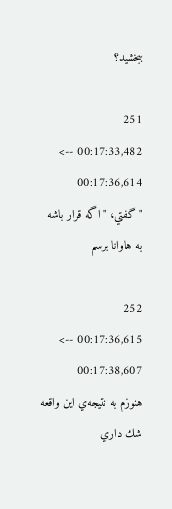ببخشيد؟

251
00:17:33,482 --> 00:17:36,614
"گفتي، "اگه قرار باشه به هاوانا برسم

252
00:17:36,615 --> 00:17:38,607
هنوزم به نتيجه‌ي اين واقعه شك داري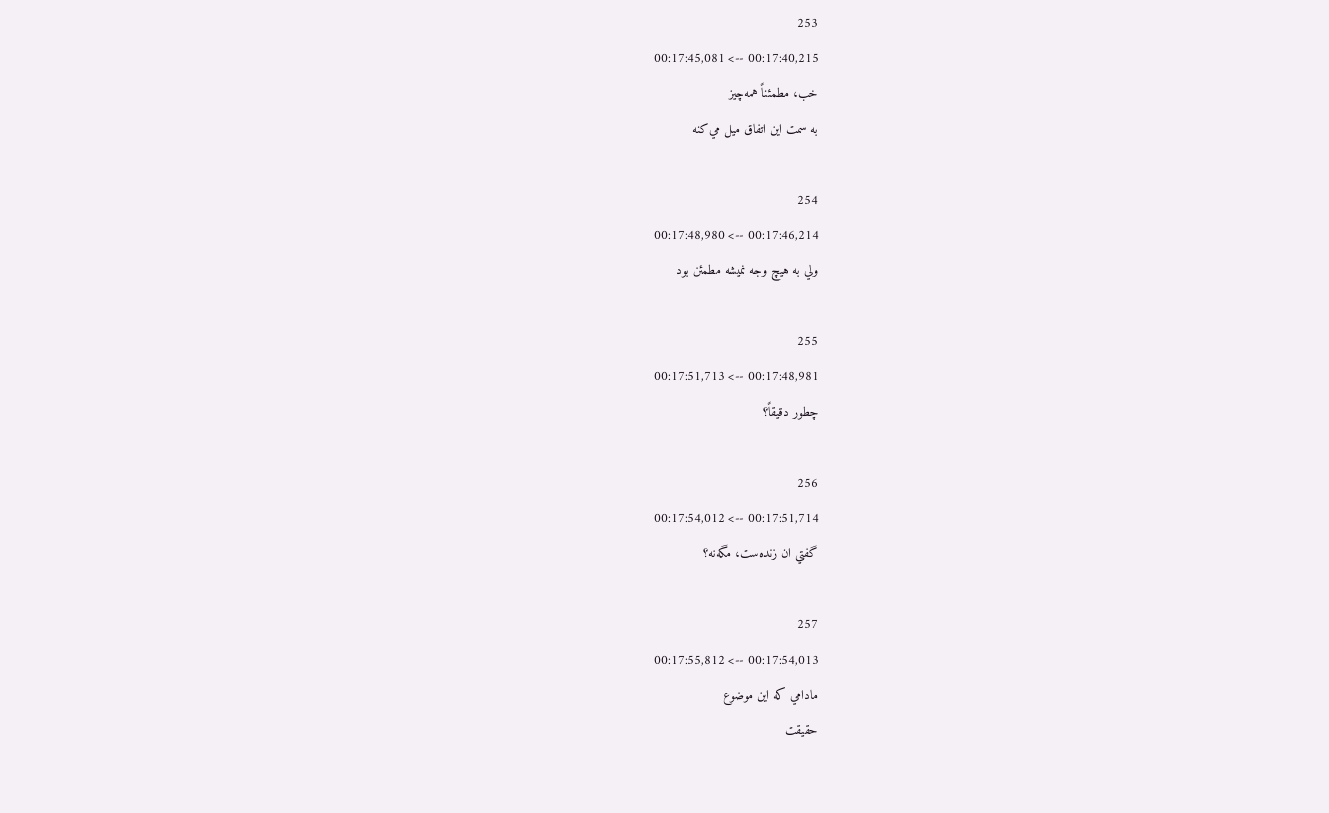253
00:17:40,215 --> 00:17:45,081
خب، مطمئناً همه‌چيز
به سمت اين اتفاق ميل مي‌كنه

254
00:17:46,214 --> 00:17:48,980
ولي به هيچ وجه نميشه مطمئن بود

255
00:17:48,981 --> 00:17:51,713
چطور دقيقاً؟

256
00:17:51,714 --> 00:17:54,012
گفتي ان زنده‌ست، مگه‌نه؟

257
00:17:54,013 --> 00:17:55,812
مادامي كه اين موضوع
حقيقت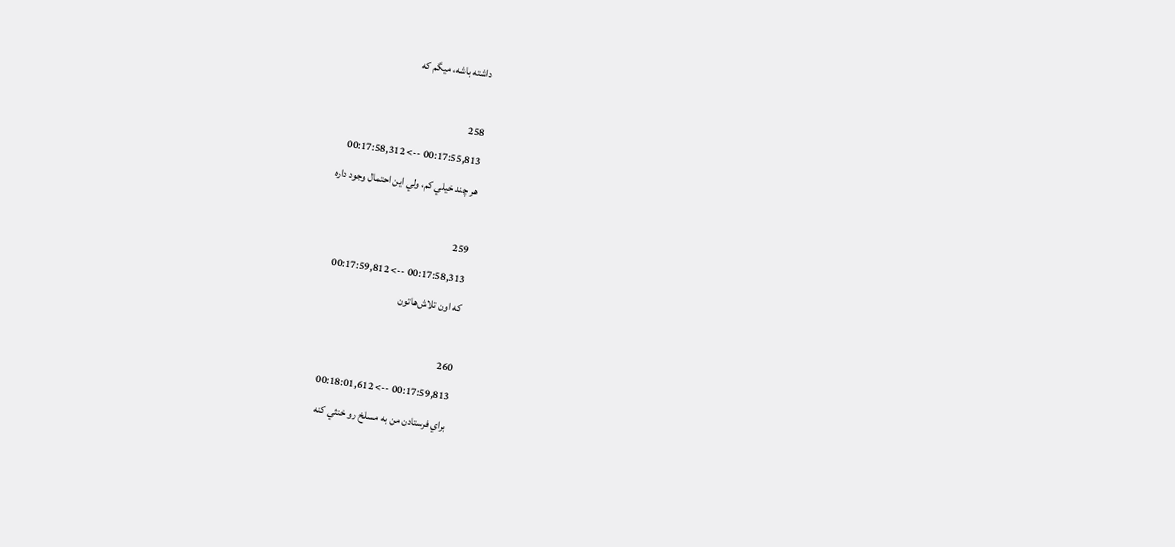داشته باشه، ميگم كه

258
00:17:55,813 --> 00:17:58,312
هر چند خيلي كم، ولي اين احتمال وجود داره

259
00:17:58,313 --> 00:17:59,812
كه اون تلاش‌هاتون

260
00:17:59,813 --> 00:18:01,612
براي فرستادن من به مسلخ رو خنثي كنه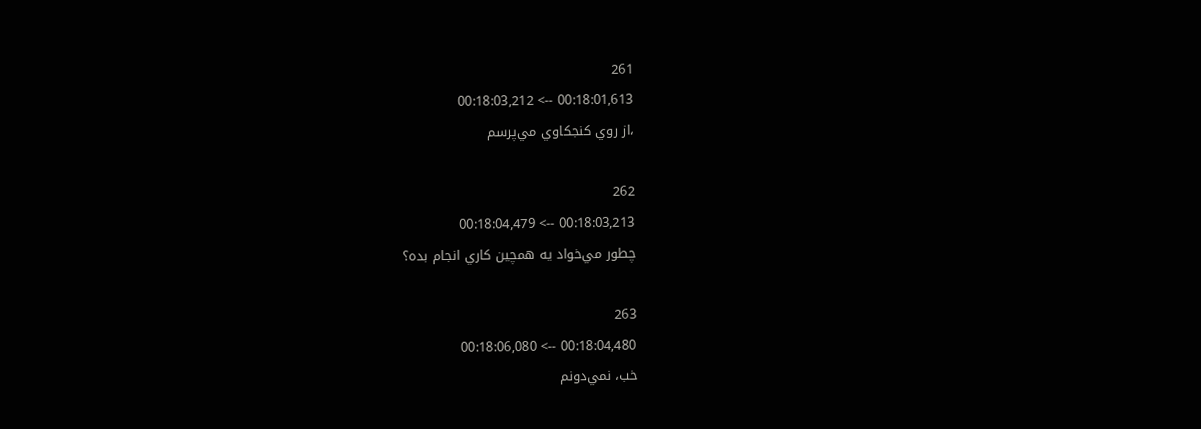261
00:18:01,613 --> 00:18:03,212
،از روي كنجكاوي مي‌پرسم

262
00:18:03,213 --> 00:18:04,479
چطور مي‌خواد يه همچين كاري انجام بده؟

263
00:18:04,480 --> 00:18:06,080
خب، نمي‌دونم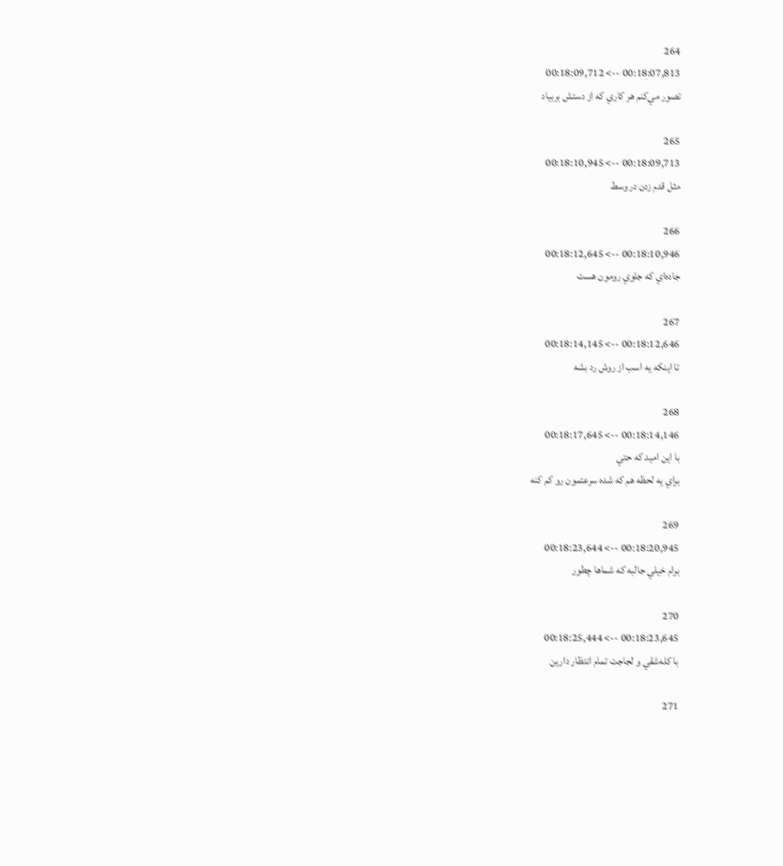264
00:18:07,813 --> 00:18:09,712
تصور مي‌كنم هر كاري كه از دستش بربياد

265
00:18:09,713 --> 00:18:10,945
مثل قدم زدن در وسط

266
00:18:10,946 --> 00:18:12,645
جاده‌اي كه جلوي رومون هست

267
00:18:12,646 --> 00:18:14,145
تا اينكه يه اسب از روش رد بشه

268
00:18:14,146 --> 00:18:17,645
با اين اميد كه حتي
براي يه لحظه هم كه شده سرعتمون رو كم كنه

269
00:18:20,945 --> 00:18:23,644
برام خيلي جالبه كه شماها چطور

270
00:18:23,645 --> 00:18:25,444
با كله‌شقي و لجاجت تمام انتظار دارين

271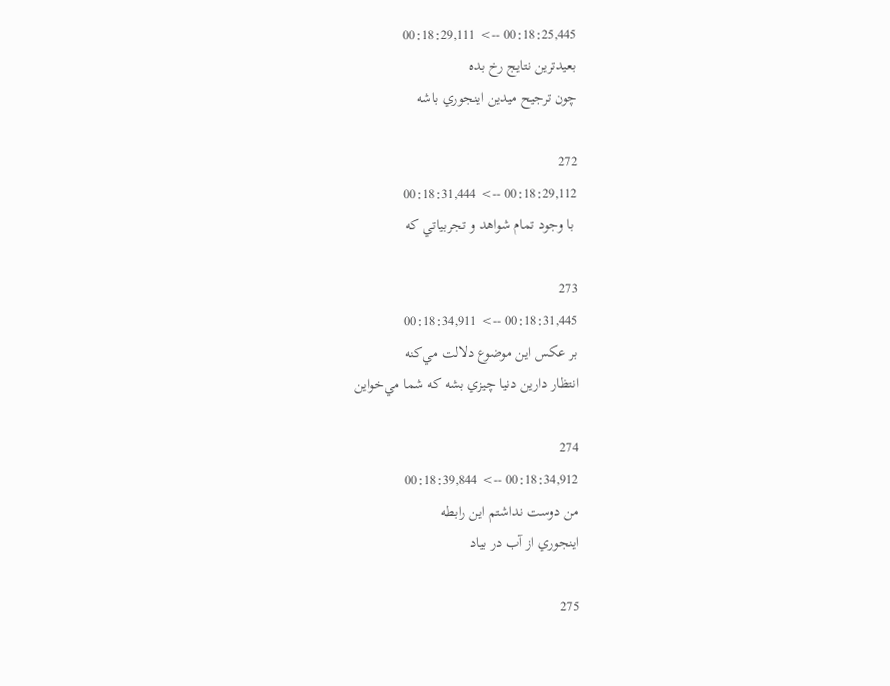00:18:25,445 --> 00:18:29,111
بعيد‌ترين نتايج رخ بده
چون ترجيح ميدين اينجوري باشه

272
00:18:29,112 --> 00:18:31,444
 با وجود تمام شواهد و تجربياتي كه

273
00:18:31,445 --> 00:18:34,911
بر عكس اين موضوع دلالت مي‌كنه
انتظار دارين دنيا چيزي بشه كه شما مي‌خواين

274
00:18:34,912 --> 00:18:39,844
من دوست نداشتم اين رابطه
اينجوري از آب در بياد

275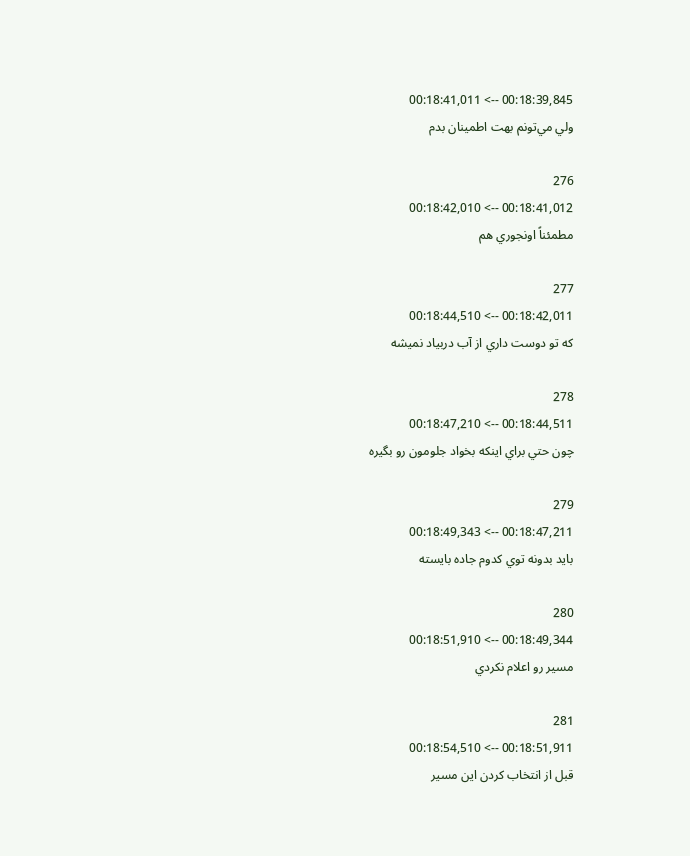00:18:39,845 --> 00:18:41,011
ولي مي‌تونم بهت اطمينان بدم

276
00:18:41,012 --> 00:18:42,010
مطمئناً اونجوري هم

277
00:18:42,011 --> 00:18:44,510
كه تو دوست داري از آب دربياد نميشه

278
00:18:44,511 --> 00:18:47,210
چون حتي براي اينكه بخواد جلومون رو بگيره

279
00:18:47,211 --> 00:18:49,343
بايد بدونه توي كدوم جاده بايسته

280
00:18:49,344 --> 00:18:51,910
مسير رو اعلام نكردي

281
00:18:51,911 --> 00:18:54,510
قبل از انتخاب كردن اين مسير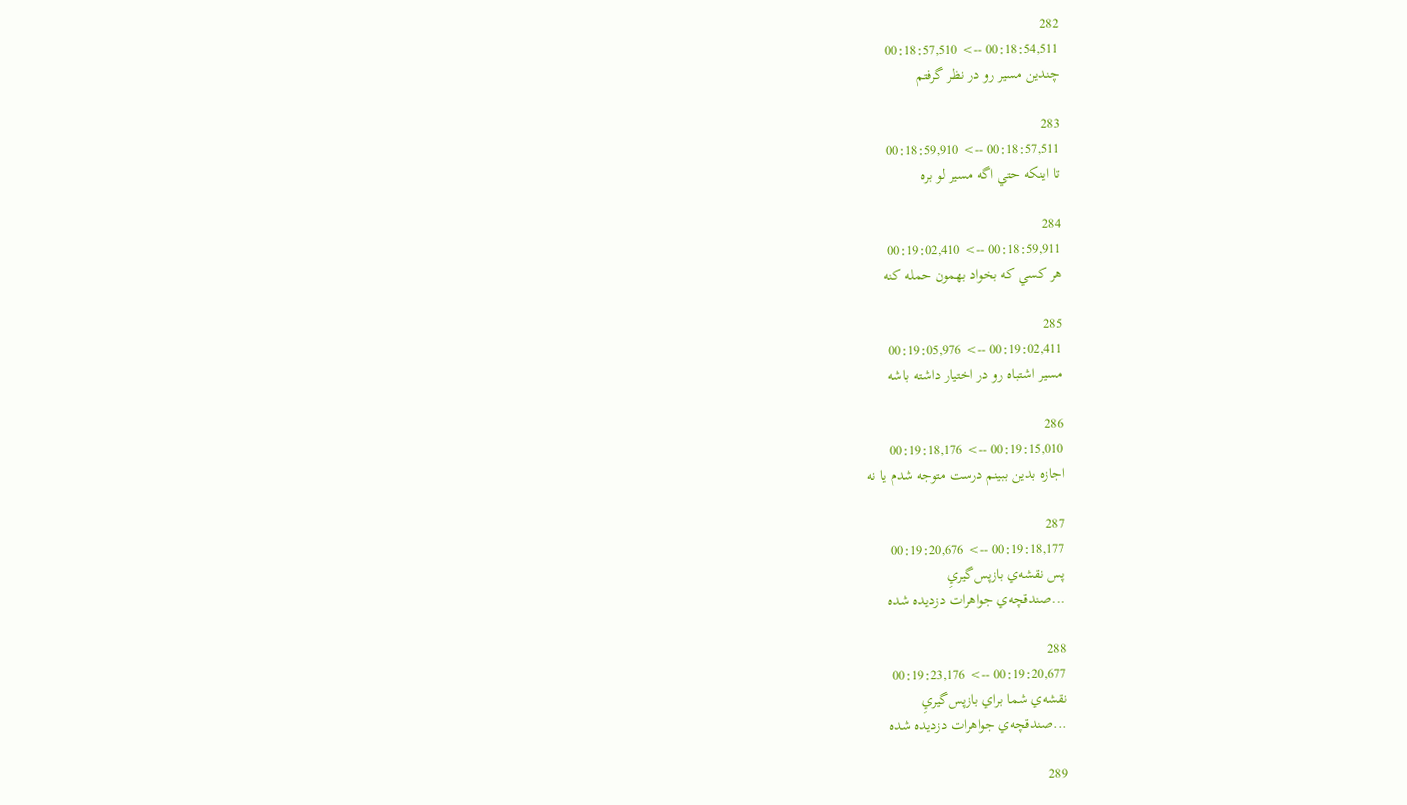282
00:18:54,511 --> 00:18:57,510
چندين مسير رو در نظر گرفتم

283
00:18:57,511 --> 00:18:59,910
تا اينكه حتي اگه مسير لو بره

284
00:18:59,911 --> 00:19:02,410
هر كسي كه بخواد بهمون حمله كنه

285
00:19:02,411 --> 00:19:05,976
مسير اشتباه رو در اختيار داشته باشه

286
00:19:15,010 --> 00:19:18,176
اجازه بدين ببينم درست متوجه شدم يا نه

287
00:19:18,177 --> 00:19:20,676
پس نقشه‌ي بازپس‌گيريِ
...صندقچه‌ي جواهرات دزديده شده

288
00:19:20,677 --> 00:19:23,176
نقشه‌ي شما براي بازپس‌گيريِ
...صندقچه‌ي جواهرات دزديده شده

289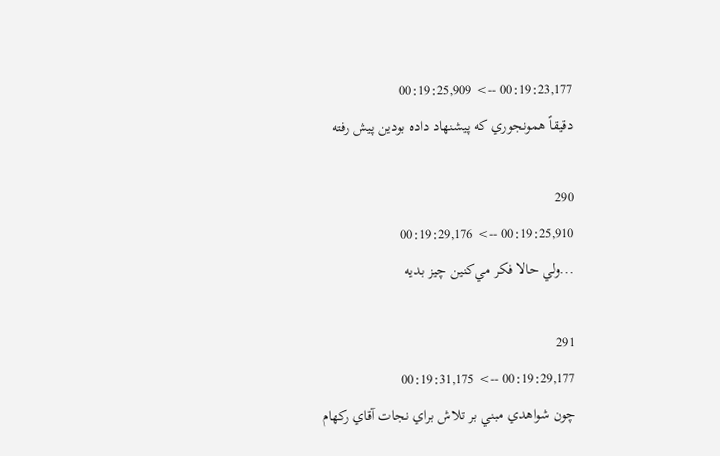00:19:23,177 --> 00:19:25,909
دقيقاً همونجوري كه پيشنهاد داده بودين پيش رفته

290
00:19:25,910 --> 00:19:29,176
...ولي حالا فكر مي‌كنين چيز بديه

291
00:19:29,177 --> 00:19:31,175
چون شواهدي مبني بر تلاش براي نجات آقاي ركهام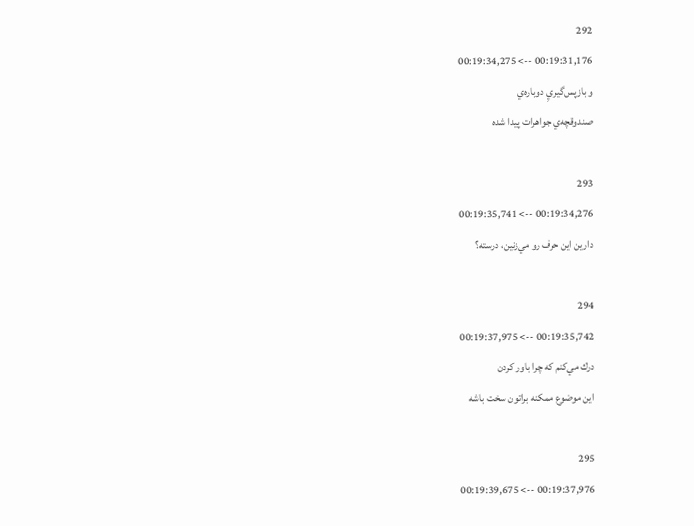292
00:19:31,176 --> 00:19:34,275
و باز‌پس‌گيريِ دوباره‌ي
صندوقچه‌ي جواهرات پيدا شده

293
00:19:34,276 --> 00:19:35,741
دارين اين حرف رو مي‌زنين، درسته؟

294
00:19:35,742 --> 00:19:37,975
درك مي‌كنم كه چرا باور كردن
اين موضوع ممكنه براتون سخت باشه

295
00:19:37,976 --> 00:19:39,675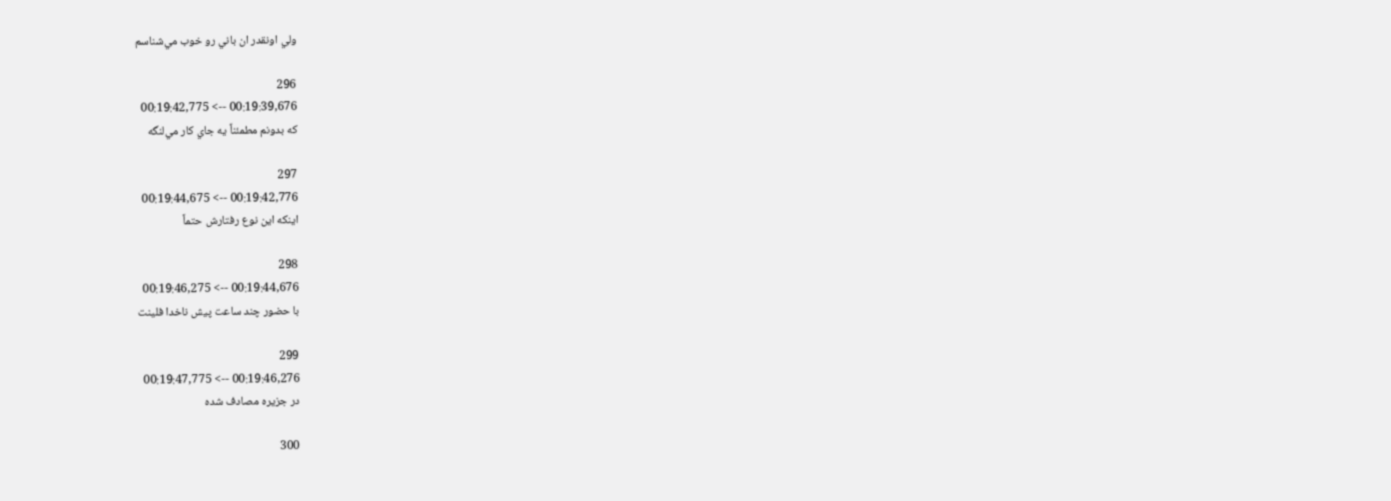ولي اونقدر ان باني رو خوب مي‌شناسم

296
00:19:39,676 --> 00:19:42,775
كه بدونم مطمئناً يه جاي كار مي‌لنگه

297
00:19:42,776 --> 00:19:44,675
اينكه اين نوع رفتارش حتماً

298
00:19:44,676 --> 00:19:46,275
با حضور چند ساعت پيش ناخدا فلينت

299
00:19:46,276 --> 00:19:47,775
در جزيره مصادف شده

300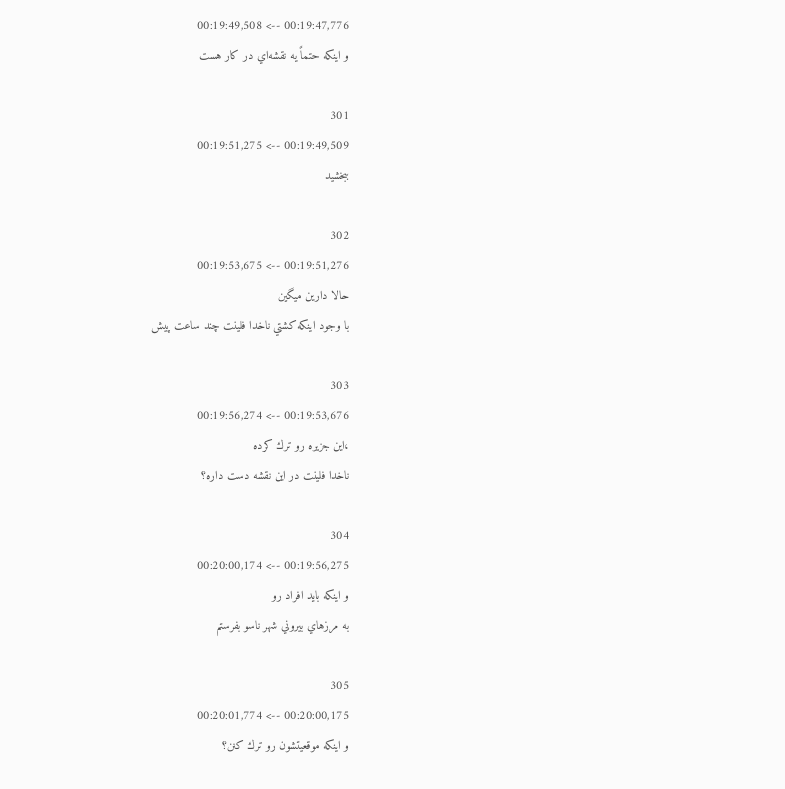00:19:47,776 --> 00:19:49,508
و اينكه حتماً يه نقشه‌اي در كار هست

301
00:19:49,509 --> 00:19:51,275
ببخشيد

302
00:19:51,276 --> 00:19:53,675
حالا دارين ميگين
با وجود اينكه كشتي ناخدا فلينت چند ساعت پيش

303
00:19:53,676 --> 00:19:56,274
،اين جزيره رو ترك كرده
ناخدا فلينت در اين نقشه دست داره؟

304
00:19:56,275 --> 00:20:00,174
و اينكه بايد افراد رو
به مرزهاي بيروني شهر ناسو بفرستم

305
00:20:00,175 --> 00:20:01,774
و اينكه موقعيتشون رو ترك كنن؟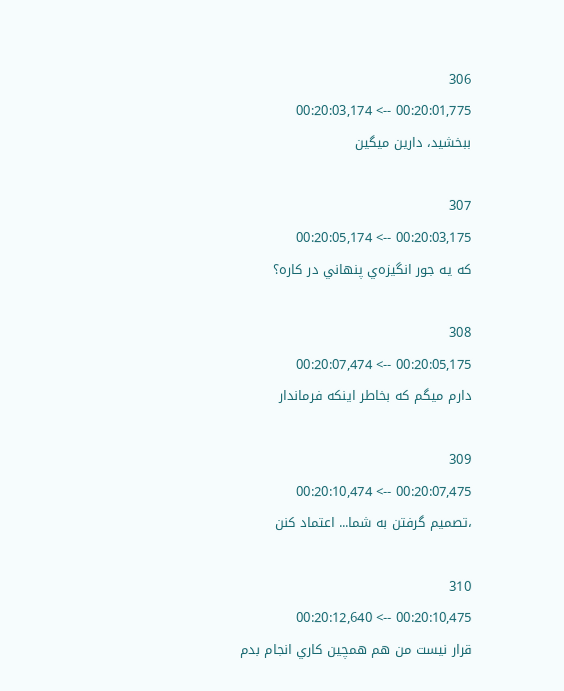306
00:20:01,775 --> 00:20:03,174
ببخشيد، دارين ميگين

307
00:20:03,175 --> 00:20:05,174
كه يه جور انگيزه‌ي پنهاني در كاره؟

308
00:20:05,175 --> 00:20:07,474
دارم ميگم كه بخاطر اينكه فرماندار

309
00:20:07,475 --> 00:20:10,474
،تصميم گرفتن به شما... اعتماد كنن

310
00:20:10,475 --> 00:20:12,640
قرار نيست من هم همچين كاري انجام بدم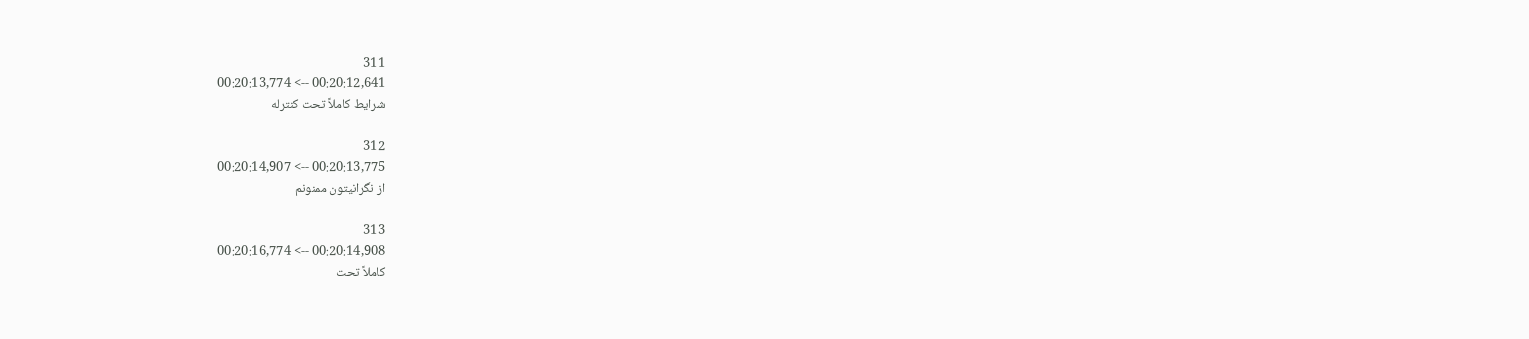311
00:20:12,641 --> 00:20:13,774
شرايط كاملاً تحت كنترله

312
00:20:13,775 --> 00:20:14,907
از نگرانيتون ممنونم

313
00:20:14,908 --> 00:20:16,774
كاملاً تحت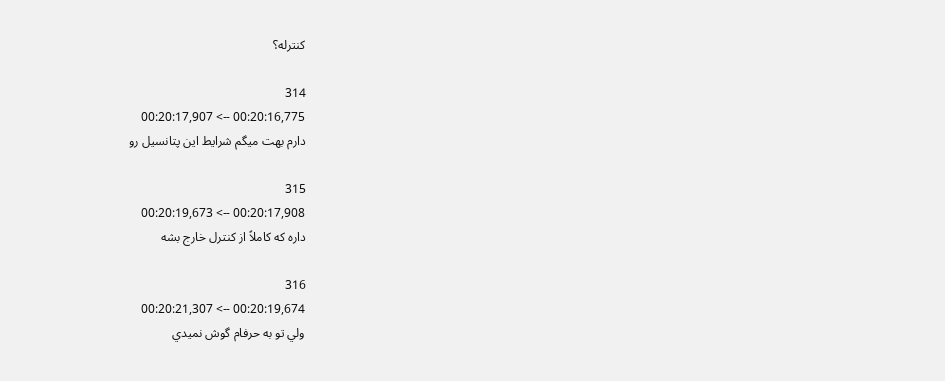كنترله؟

314
00:20:16,775 --> 00:20:17,907
دارم بهت ميگم شرايط اين پتانسيل رو

315
00:20:17,908 --> 00:20:19,673
داره كه كاملاً از كنترل خارج بشه

316
00:20:19,674 --> 00:20:21,307
ولي تو به حرفام گوش نميدي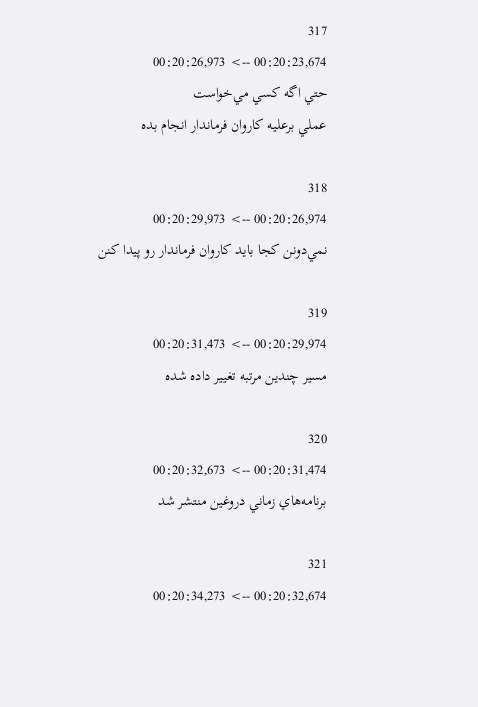317
00:20:23,674 --> 00:20:26,973
حتي اگه كسي مي‌خواست
عملي برعليه كاروان فرماندار انجام بده

318
00:20:26,974 --> 00:20:29,973
نمي‌دونن كجا بايد كاروان فرماندار رو پيدا كنن

319
00:20:29,974 --> 00:20:31,473
مسير چندين مرتبه تغيير داده شده

320
00:20:31,474 --> 00:20:32,673
برنامه‌هاي زماني دروغين منتشر شد

321
00:20:32,674 --> 00:20:34,273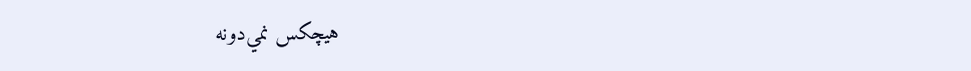هيچكس نمي‌دونه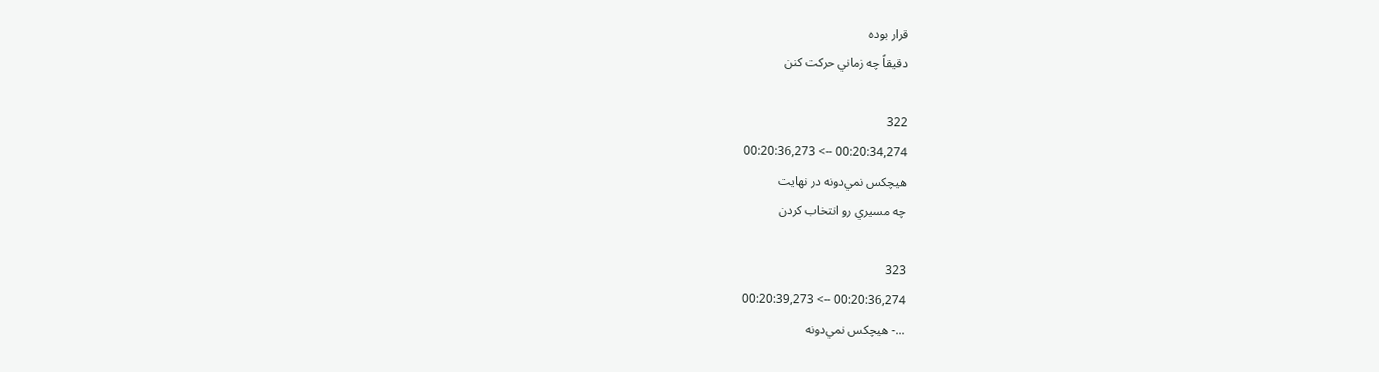قرار بوده
دقيقاً چه زماني حركت كنن

322
00:20:34,274 --> 00:20:36,273
هيچكس نمي‌دونه در نهايت
چه مسيري رو انتخاب كردن

323
00:20:36,274 --> 00:20:39,273
...- هيچكس نمي‌دونه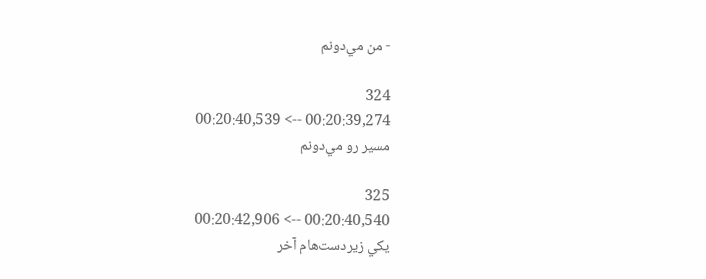- من مي‌دونم

324
00:20:39,274 --> 00:20:40,539
مسير رو مي‌دونم

325
00:20:40,540 --> 00:20:42,906
يكي زيردست‌هام آخر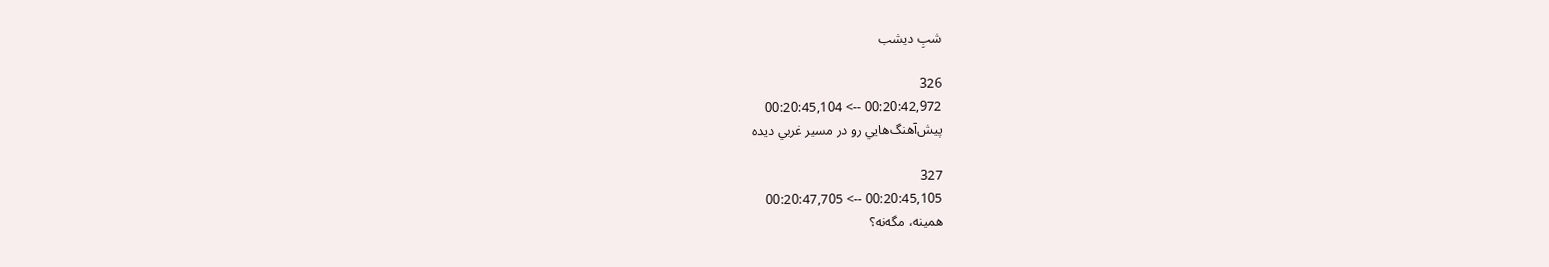شبِ ديشب

326
00:20:42,972 --> 00:20:45,104
پيش‌آهنگ‌هايي رو در مسير غربي ديده

327
00:20:45,105 --> 00:20:47,705
همينه، مگه‌نه؟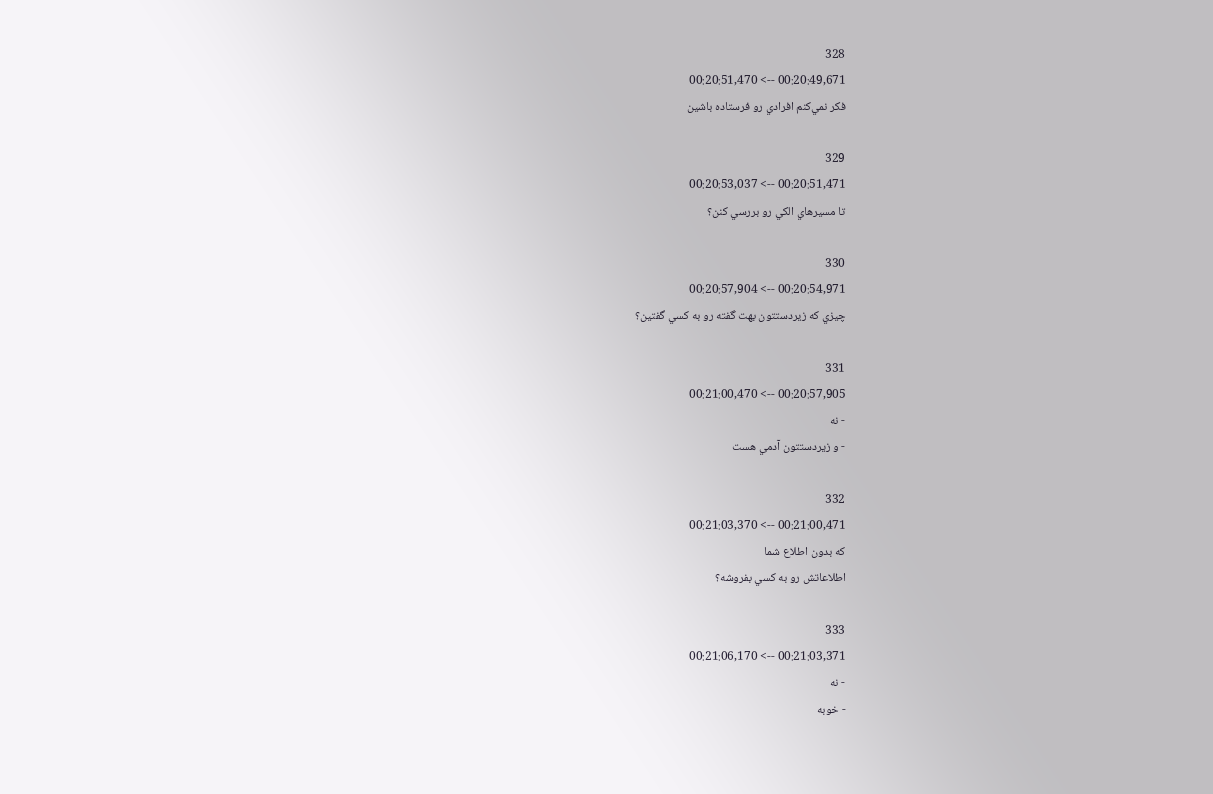328
00:20:49,671 --> 00:20:51,470
فكر نمي‌كنم افرادي رو فرستاده باشين

329
00:20:51,471 --> 00:20:53,037
تا مسيرهاي الكي رو بررسي كنن؟

330
00:20:54,971 --> 00:20:57,904
چيزي كه زيردستتون بهت گفته رو به كسي گفتين؟

331
00:20:57,905 --> 00:21:00,470
- نه
- و زيردستتون آدمي هست

332
00:21:00,471 --> 00:21:03,370
كه بدون اطلاع شما
اطلاعاتش رو به كسي بفروشه؟

333
00:21:03,371 --> 00:21:06,170
- نه
- خوبه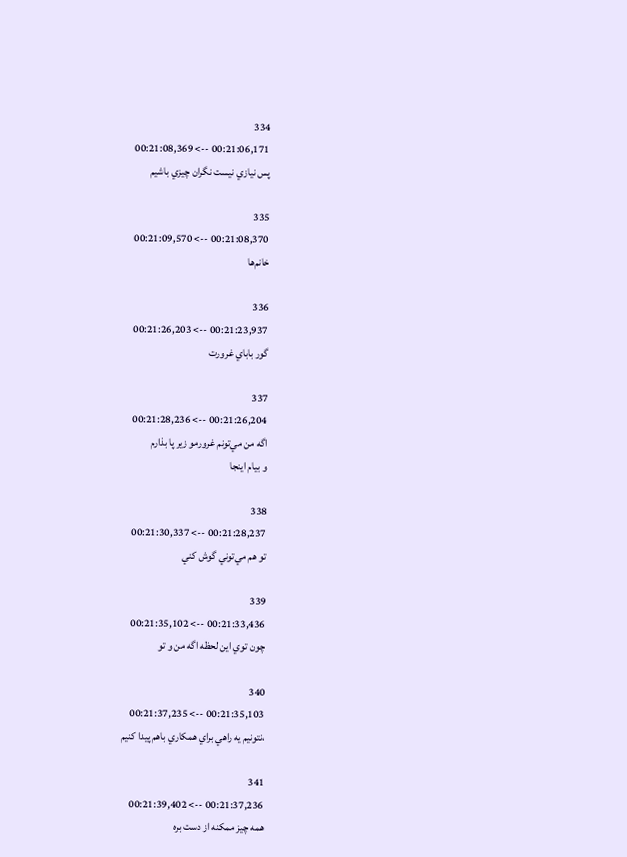334
00:21:06,171 --> 00:21:08,369
پس نيازي نيست نگران چيزي باشيم

335
00:21:08,370 --> 00:21:09,570
خانم‌ها

336
00:21:23,937 --> 00:21:26,203
گور باباي غرورت

337
00:21:26,204 --> 00:21:28,236
اگه من مي‌تونم غرورمو زير پا بذارم
و بيام اينجا

338
00:21:28,237 --> 00:21:30,337
تو هم مي‌توني گوش كني

339
00:21:33,436 --> 00:21:35,102
چون توي اين لحظه اگه من و تو

340
00:21:35,103 --> 00:21:37,235
،نتونيم يه راهي براي همكاري باهم پيدا كنيم

341
00:21:37,236 --> 00:21:39,402
همه چيز ممكنه از دست بره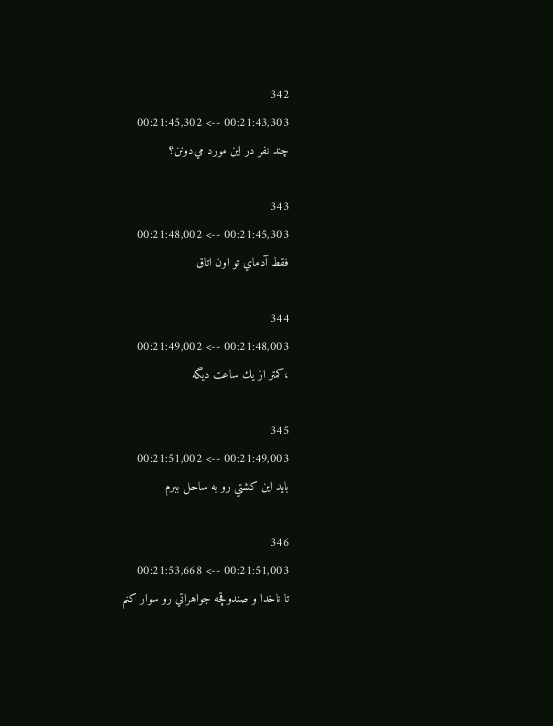342
00:21:43,303 --> 00:21:45,302
چند نفر در اين مورد مي‌دونن؟

343
00:21:45,303 --> 00:21:48,002
فقط آدماي تو اون اتاق

344
00:21:48,003 --> 00:21:49,002
،كمتر از يك ساعت ديگه

345
00:21:49,003 --> 00:21:51,002
بايد اين كشتي رو به ساحل ببرم

346
00:21:51,003 --> 00:21:53,668
تا ناخدا و صندوقچه جواهراتي رو سوار كنم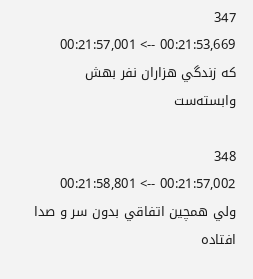347
00:21:53,669 --> 00:21:57,001
كه زندگي هزاران نفر بهش وابسته‌ست

348
00:21:57,002 --> 00:21:58,801
ولي همچين اتفاقي بدون سر و صدا افتاده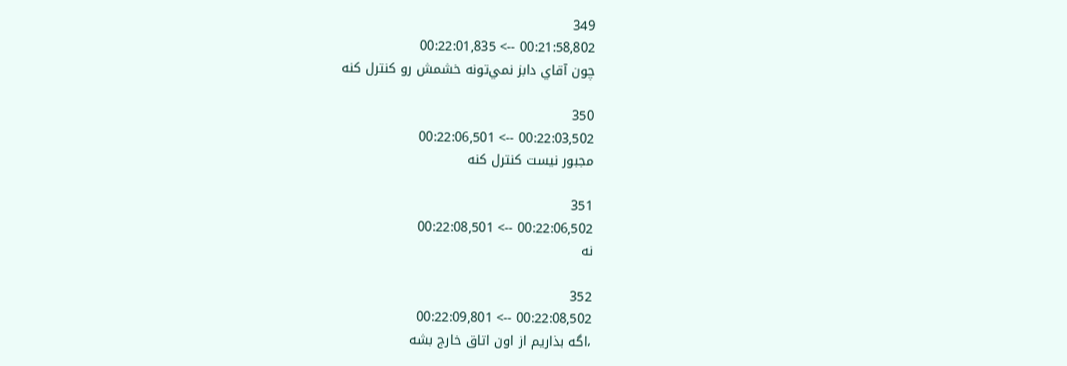349
00:21:58,802 --> 00:22:01,835
چون آقاي دابز نمي‌تونه خشمش رو كنترل كنه

350
00:22:03,502 --> 00:22:06,501
مجبور نيست كنترل كنه

351
00:22:06,502 --> 00:22:08,501
نه

352
00:22:08,502 --> 00:22:09,801
،اگه بذاريم از اون اتاق خارج بشه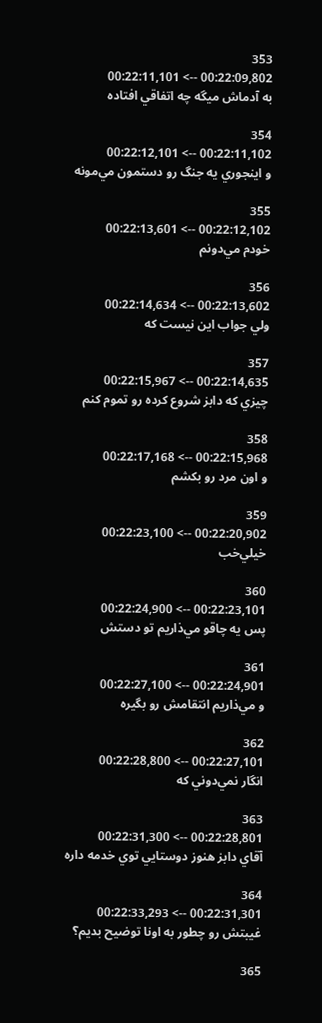353
00:22:09,802 --> 00:22:11,101
به آدماش ميگه چه اتفاقي افتاده

354
00:22:11,102 --> 00:22:12,101
و اينجوري يه جنگ رو دستمون مي‌مونه

355
00:22:12,102 --> 00:22:13,601
خودم مي‌دونم

356
00:22:13,602 --> 00:22:14,634
ولي جواب اين نيست كه

357
00:22:14,635 --> 00:22:15,967
چيزي كه دابز شروع كرده رو تموم كنم

358
00:22:15,968 --> 00:22:17,168
و اون مرد رو بكشم

359
00:22:20,902 --> 00:22:23,100
خيلي‌خب

360
00:22:23,101 --> 00:22:24,900
پس يه چاقو مي‌ذاريم تو دستش

361
00:22:24,901 --> 00:22:27,100
و مي‌ذاريم انتقامش رو بگيره

362
00:22:27,101 --> 00:22:28,800
انگار نمي‌دوني كه

363
00:22:28,801 --> 00:22:31,300
آقاي دابز هنوز دوستايي توي خدمه داره

364
00:22:31,301 --> 00:22:33,293
غيبتش رو چطور به اونا توضيح بديم؟

365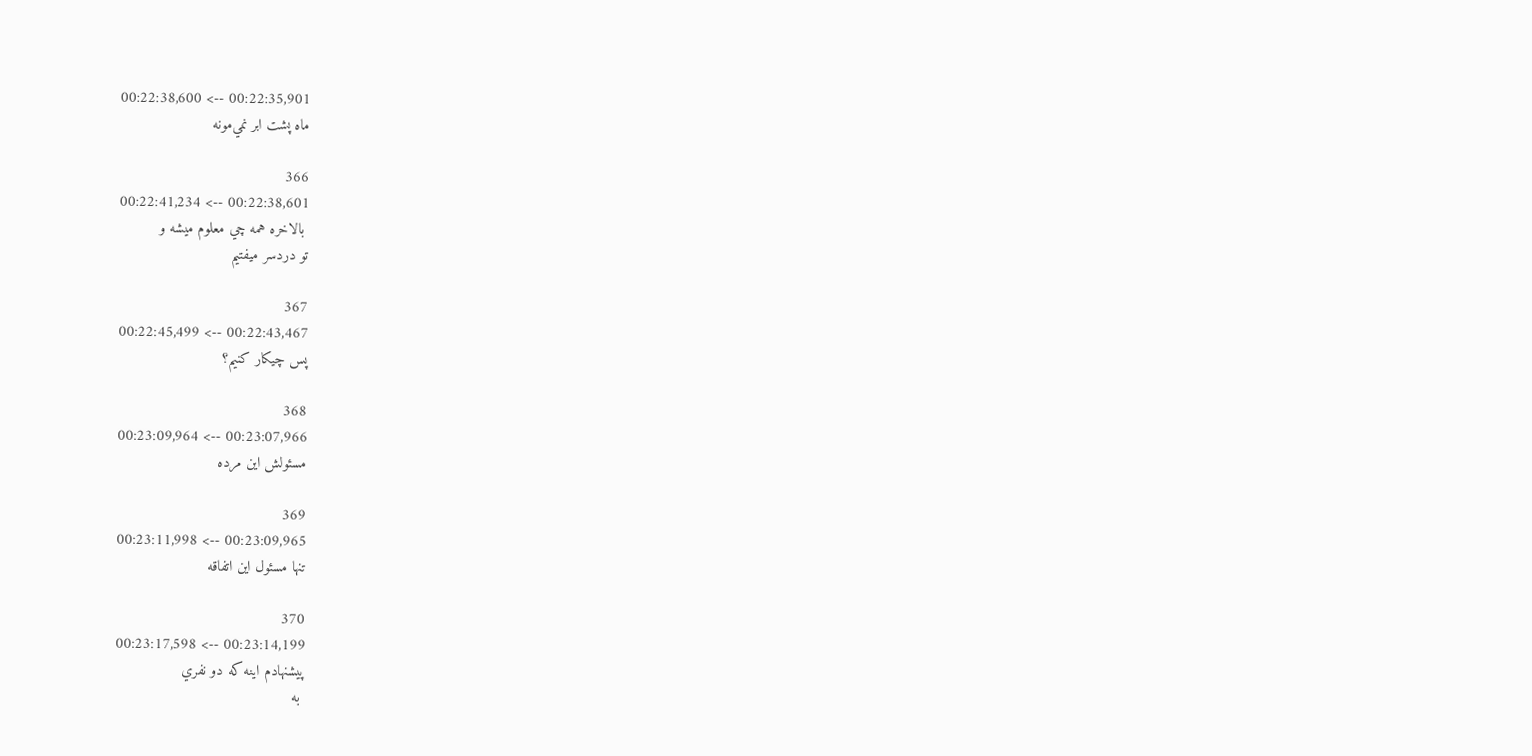00:22:35,901 --> 00:22:38,600
ماه پشت ابر نمي‌مونه

366
00:22:38,601 --> 00:22:41,234
 بالاخره همه چي معلوم ميشه و
تو دردسر ميفتيم

367
00:22:43,467 --> 00:22:45,499
پس چيكار كنيم؟

368
00:23:07,966 --> 00:23:09,964
مسئولش اين مرده

369
00:23:09,965 --> 00:23:11,998
تنها مسئول اين اتفاقه

370
00:23:14,199 --> 00:23:17,598
پيشنهادم اينه كه دو نفري
 به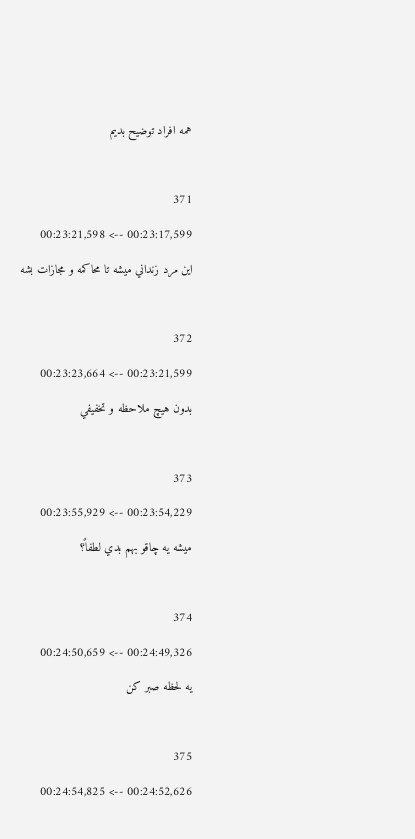همه افراد توضيح بديم

371
00:23:17,599 --> 00:23:21,598
اين مرد زنداني ميشه تا محاكمه و مجازات بشه

372
00:23:21,599 --> 00:23:23,664
بدون هيچ ملاحظه و تخفيفي

373
00:23:54,229 --> 00:23:55,929
ميشه يه چاقو بهم بدي لطفاً؟

374
00:24:49,326 --> 00:24:50,659
يه لحظه صبر كن

375
00:24:52,626 --> 00:24:54,825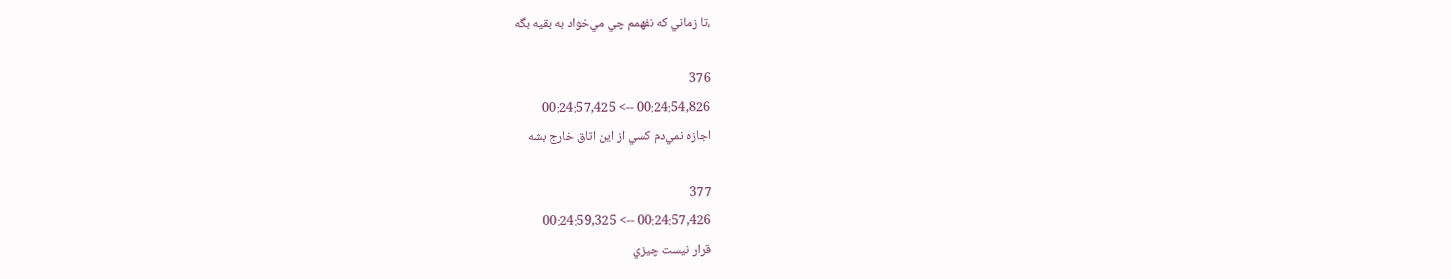،تا زماني كه نفهمم چي مي‌خواد به بقيه بگه

376
00:24:54,826 --> 00:24:57,425
اجازه نمي‌دم كسي از اين اتاق خارج بشه

377
00:24:57,426 --> 00:24:59,325
قرار نيست چيزي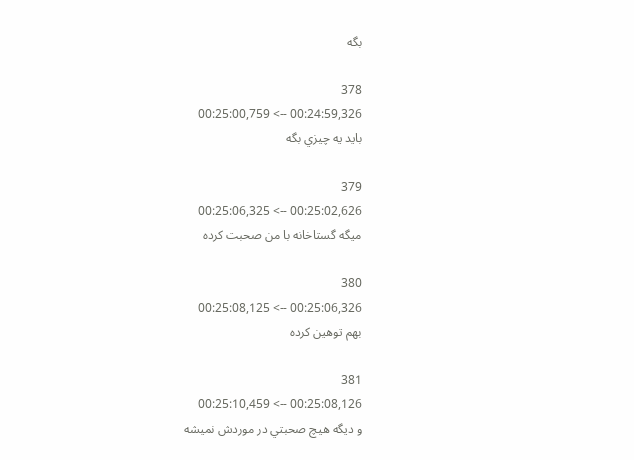بگه

378
00:24:59,326 --> 00:25:00,759
بايد يه چيزي بگه

379
00:25:02,626 --> 00:25:06,325
ميگه گستاخانه با من صحبت كرده

380
00:25:06,326 --> 00:25:08,125
بهم توهين كرده

381
00:25:08,126 --> 00:25:10,459
و ديگه هيچ صحبتي در موردش نميشه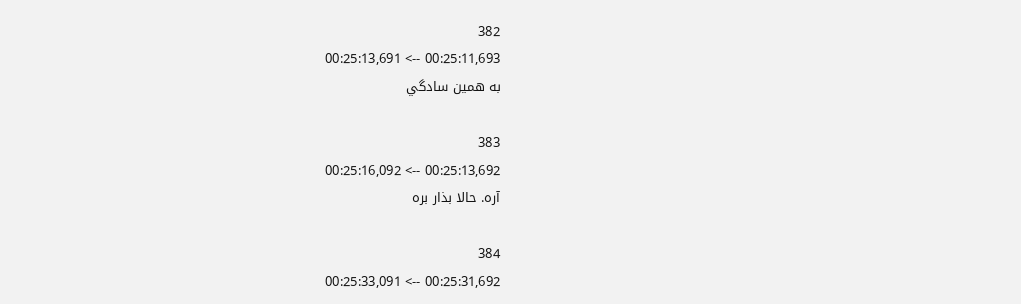382
00:25:11,693 --> 00:25:13,691
به همين سادگي

383
00:25:13,692 --> 00:25:16,092
آره. حالا بذار بره

384
00:25:31,692 --> 00:25:33,091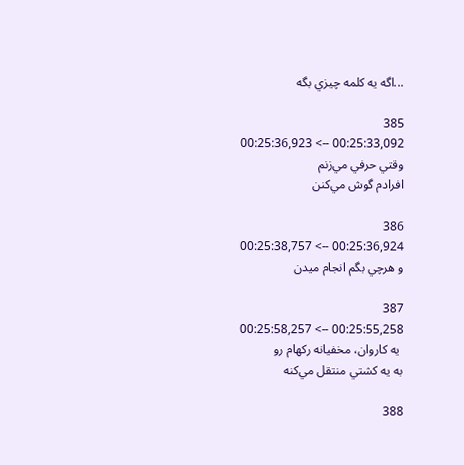...اگه يه كلمه چيزي بگه

385
00:25:33,092 --> 00:25:36,923
وقتي حرفي مي‌زنم
افرادم گوش مي‌كنن

386
00:25:36,924 --> 00:25:38,757
و هرچي بگم انجام ميدن

387
00:25:55,258 --> 00:25:58,257
 يه كاروان، مخفيانه ركهام رو
به يه كشتي منتقل مي‌كنه

388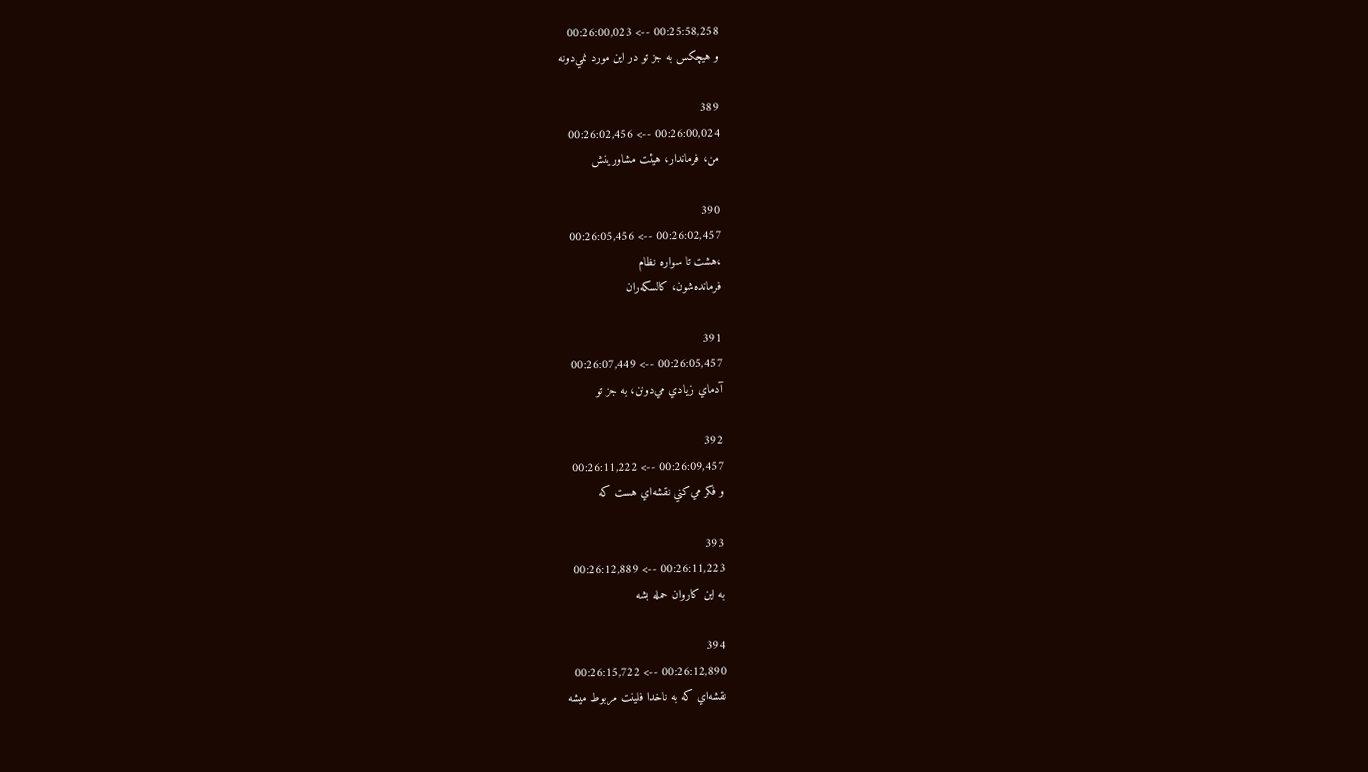00:25:58,258 --> 00:26:00,023
و هيچكس به جز تو در اين مورد نمي‌دونه

389
00:26:00,024 --> 00:26:02,456
من، فرماندار، هيئت مشاورينش

390
00:26:02,457 --> 00:26:05,456
،هشت تا سواره نظام
فرمانده‌شون، كالسكه‌ران

391
00:26:05,457 --> 00:26:07,449
آدماي زيادي مي‌دونن، به جز تو

392
00:26:09,457 --> 00:26:11,222
و فكر مي‌كني نقشه‌اي هست كه

393
00:26:11,223 --> 00:26:12,889
به اين كاروان حمله بشه

394
00:26:12,890 --> 00:26:15,722
نقشه‌اي كه به ناخدا فلينت مربوط ميشه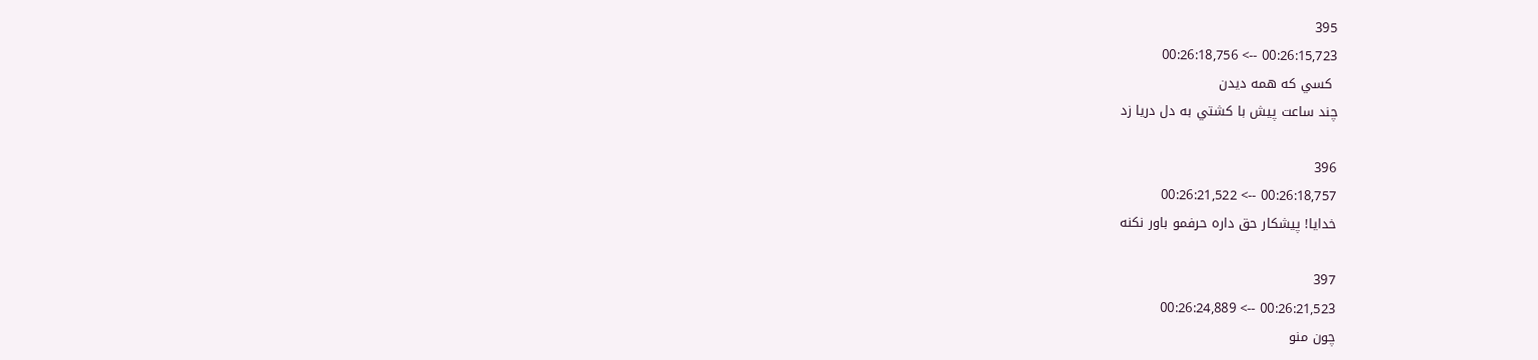395
00:26:15,723 --> 00:26:18,756
 كسي كه همه ديدن
چند ساعت پيش با كشتي به دل دريا زد

396
00:26:18,757 --> 00:26:21,522
خدايا! پيشكار حق داره حرفمو باور نكنه

397
00:26:21,523 --> 00:26:24,889
چون منو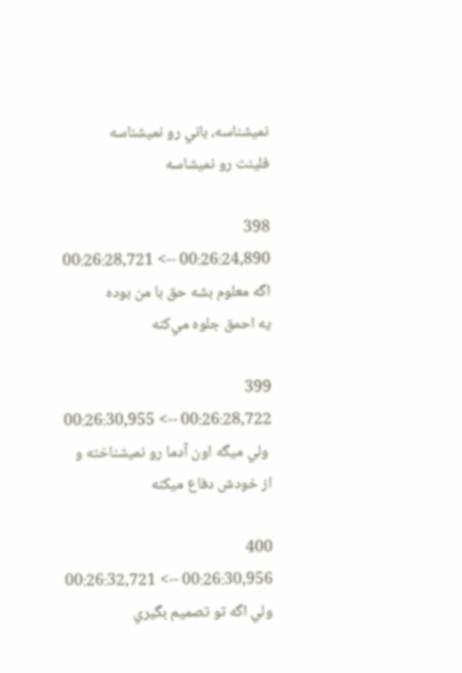نميشناسه، باني رو نميشناسه
فلينت رو نميشاسه

398
00:26:24,890 --> 00:26:28,721
اگه معلوم بشه حق با من بوده
يه احمق جلوه مي‌كنه

399
00:26:28,722 --> 00:26:30,955
 ولي ميگه اون آدما رو نميشناخته و
از خودش دفاع ميكنه

400
00:26:30,956 --> 00:26:32,721
ولي اگه تو تصميم بگيري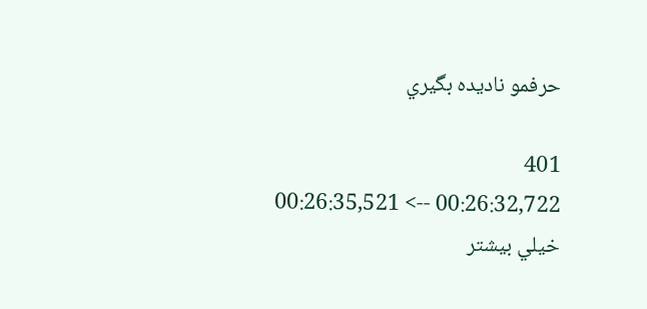حرفمو ناديده بگيري

401
00:26:32,722 --> 00:26:35,521
خيلي بيشتر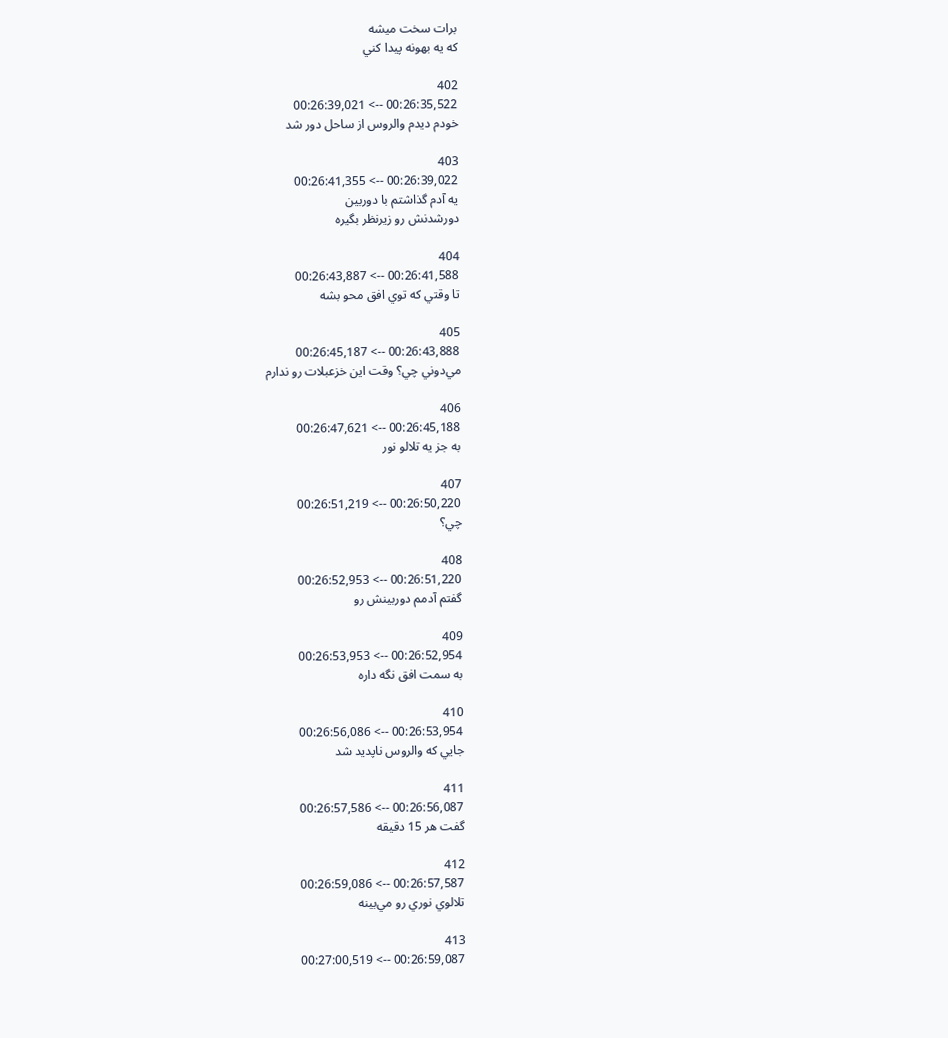برات سخت ميشه
كه يه بهونه پيدا كني

402
00:26:35,522 --> 00:26:39,021
خودم ديدم والروس از ساحل دور شد

403
00:26:39,022 --> 00:26:41,355
يه آدم گذاشتم با دوربين
دورشدنش رو زيرنظر بگيره

404
00:26:41,588 --> 00:26:43,887
تا وقتي كه توي افق محو بشه

405
00:26:43,888 --> 00:26:45,187
مي‌دوني چي؟ وقت اين خزعبلات رو ندارم

406
00:26:45,188 --> 00:26:47,621
به جز يه تلالو نور

407
00:26:50,220 --> 00:26:51,219
چي؟

408
00:26:51,220 --> 00:26:52,953
گفتم آدمم دوربينش رو

409
00:26:52,954 --> 00:26:53,953
به سمت افق نگه داره

410
00:26:53,954 --> 00:26:56,086
جايي كه والروس ناپديد شد

411
00:26:56,087 --> 00:26:57,586
گفت هر 15 دقيقه

412
00:26:57,587 --> 00:26:59,086
تلالوي نوري رو مي‌بينه

413
00:26:59,087 --> 00:27:00,519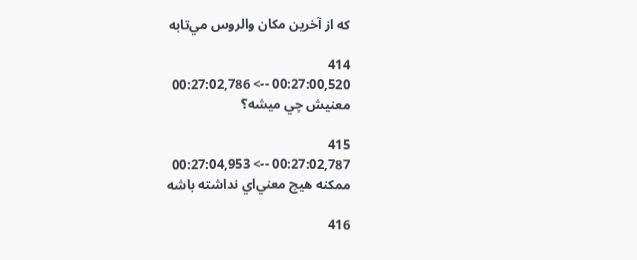كه از آخرين مكان والروس مي‌تابه

414
00:27:00,520 --> 00:27:02,786
معنيش چي ميشه؟

415
00:27:02,787 --> 00:27:04,953
ممكنه هيچ معني‌اي نداشته باشه

416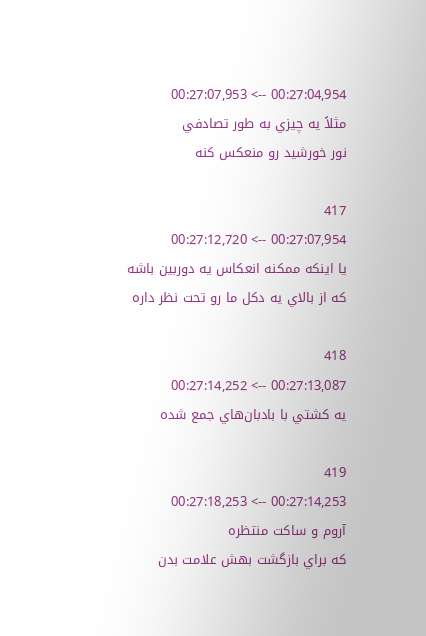00:27:04,954 --> 00:27:07,953
مثلاً يه چيزي به طور تصادفي
نور خورشيد رو منعكس كنه

417
00:27:07,954 --> 00:27:12,720
يا اينكه ممكنه انعكاس يه دوربين باشه
كه از بالاي يه دكل ما رو تحت نظر داره

418
00:27:13,087 --> 00:27:14,252
يه كشتي با بادبان‌هاي جمع شده

419
00:27:14,253 --> 00:27:18,253
آروم و ساكت منتظره
كه براي بازگشت بهش علامت بدن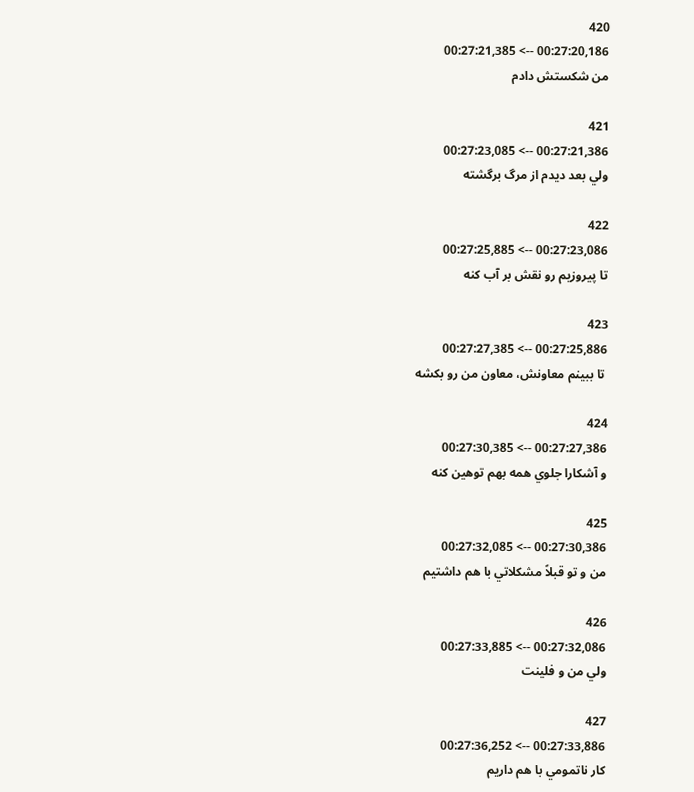420
00:27:20,186 --> 00:27:21,385
من شكستش دادم

421
00:27:21,386 --> 00:27:23,085
ولي بعد ديدم از مرگ برگشته

422
00:27:23,086 --> 00:27:25,885
تا پيروزيم رو نقش بر آب كنه

423
00:27:25,886 --> 00:27:27,385
 تا ببينم معاونش، معاون من رو بكشه

424
00:27:27,386 --> 00:27:30,385
و آشكارا جلوي همه بهم توهين كنه

425
00:27:30,386 --> 00:27:32,085
من و تو قبلاً مشكلاتي با هم داشتيم

426
00:27:32,086 --> 00:27:33,885
ولي من و فلينت

427
00:27:33,886 --> 00:27:36,252
كار ناتمومي با هم داريم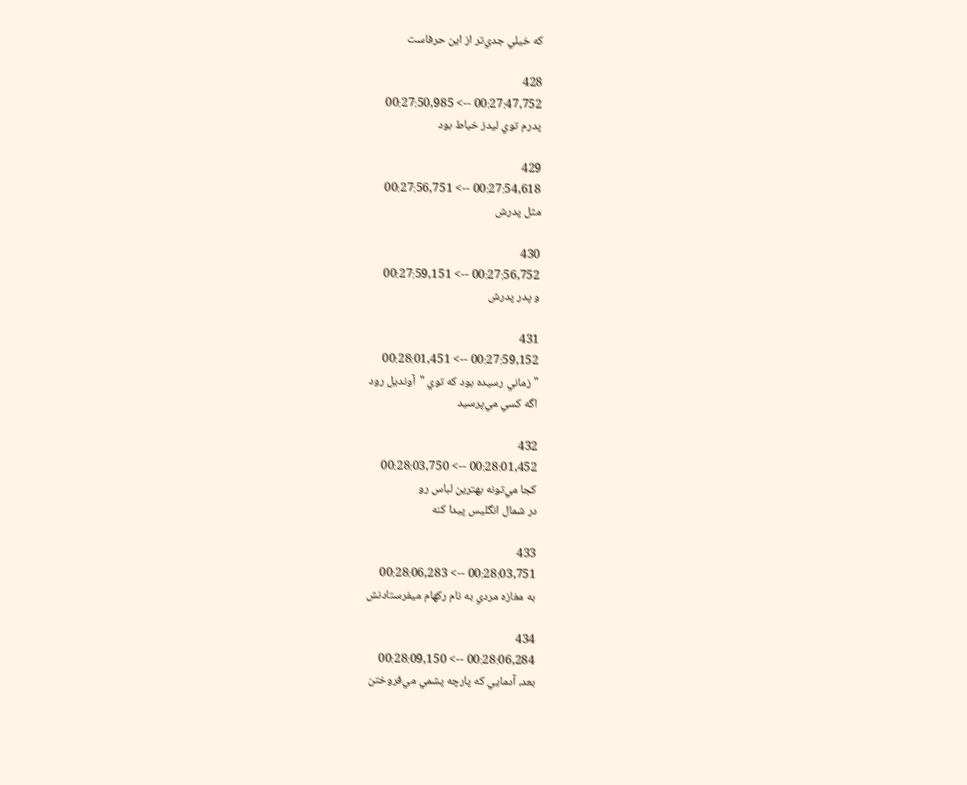كه خيلي جدي‌تر از اين حرفاست

428
00:27:47,752 --> 00:27:50,985
پدرم توي ليدز خياط بود

429
00:27:54,618 --> 00:27:56,751
مثل پدرش

430
00:27:56,752 --> 00:27:59,151
و پدر پدرش

431
00:27:59,152 --> 00:28:01,451
"زماني رسيده بود كه توي "آونديل رود
اگه كسي مي‌پرسيد

432
00:28:01,452 --> 00:28:03,750
كجا مي‌تونه بهترين لباس رو
در شمال انگليس پيدا كنه

433
00:28:03,751 --> 00:28:06,283
به مغازه مردي به نام ركهام ميفرستادنش

434
00:28:06,284 --> 00:28:09,150
بعد، آدمايي كه پارچه پشمي مي‌فروختن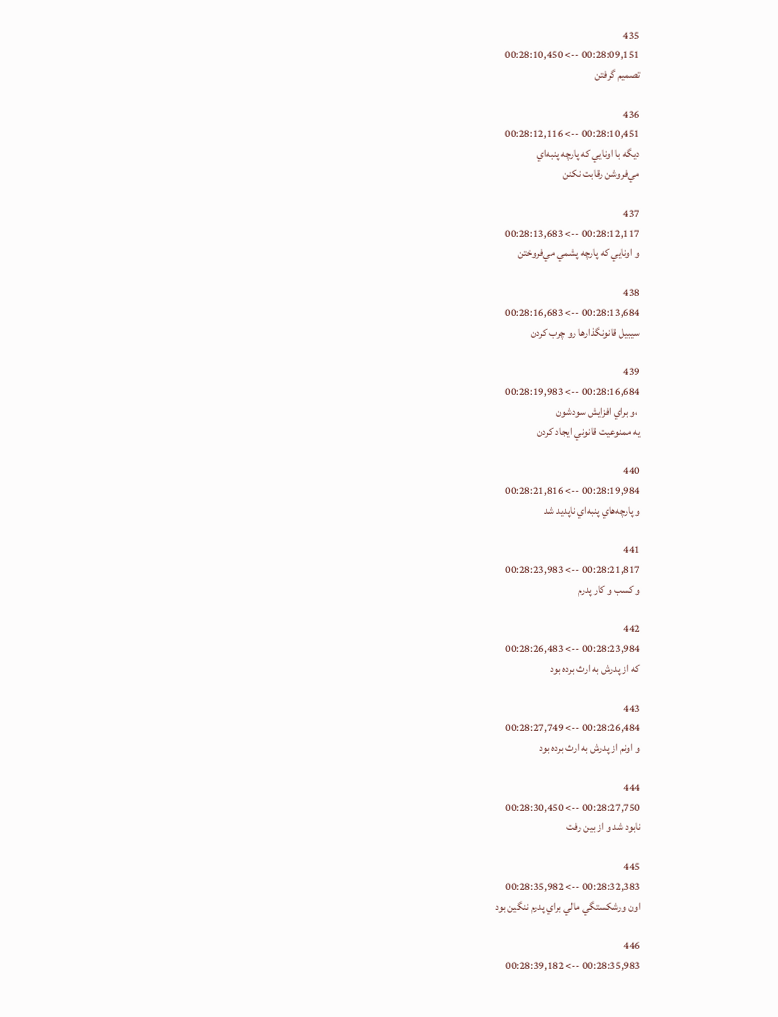435
00:28:09,151 --> 00:28:10,450
تصميم گرفتن

436
00:28:10,451 --> 00:28:12,116
ديگه با اونايي كه پارچه پنبه‌اي
مي‌فروشن رقابت نكنن

437
00:28:12,117 --> 00:28:13,683
و اونايي كه پارچه پشمي مي‌فروختن

438
00:28:13,684 --> 00:28:16,683
سيبيل قانونگذارها رو چرب كردن

439
00:28:16,684 --> 00:28:19,983
 ،و براي افزايش سودشون
يه ممنوعيت قانوني ايجاد كردن

440
00:28:19,984 --> 00:28:21,816
و پارچه‌هاي پنبه‌اي ناپديد شد

441
00:28:21,817 --> 00:28:23,983
و كسب و كار پدرم

442
00:28:23,984 --> 00:28:26,483
كه از پدرش به ارث برده بود

443
00:28:26,484 --> 00:28:27,749
و اونم از پدرش به ارث برده بود

444
00:28:27,750 --> 00:28:30,450
نابود شد و از بين رفت

445
00:28:32,383 --> 00:28:35,982
اون ورشكستگي مالي براي پدرم ننگين بود

446
00:28:35,983 --> 00:28:39,182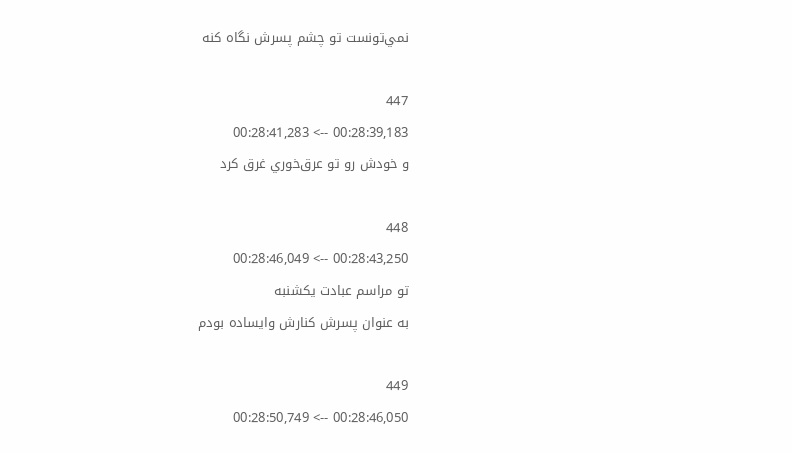نمي‌تونست تو چشم پسرش نگاه كنه

447
00:28:39,183 --> 00:28:41,283
و خودش رو تو عرق‌خوري غرق كرد

448
00:28:43,250 --> 00:28:46,049
تو مراسم عبادت يكشنبه
به عنوان پسرش كنارش وايساده بودم

449
00:28:46,050 --> 00:28:50,749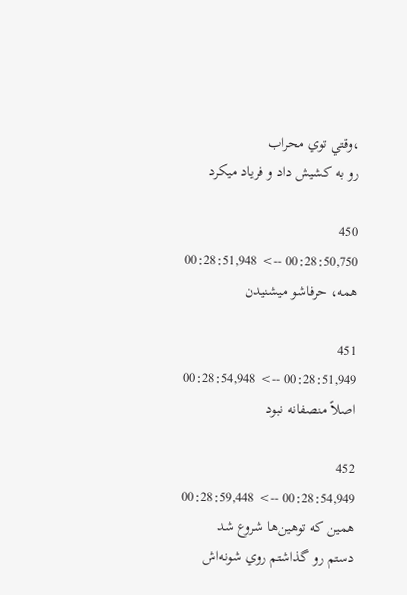،وقتي توي محراب
رو به كشيش داد و فرياد ميكرد

450
00:28:50,750 --> 00:28:51,948
همه، حرفاشو ميشنيدن

451
00:28:51,949 --> 00:28:54,948
اصلاً منصفانه نبود

452
00:28:54,949 --> 00:28:59,448
همين كه توهين‌ها شروع شد
دستم رو گذاشتم روي شونه‌اش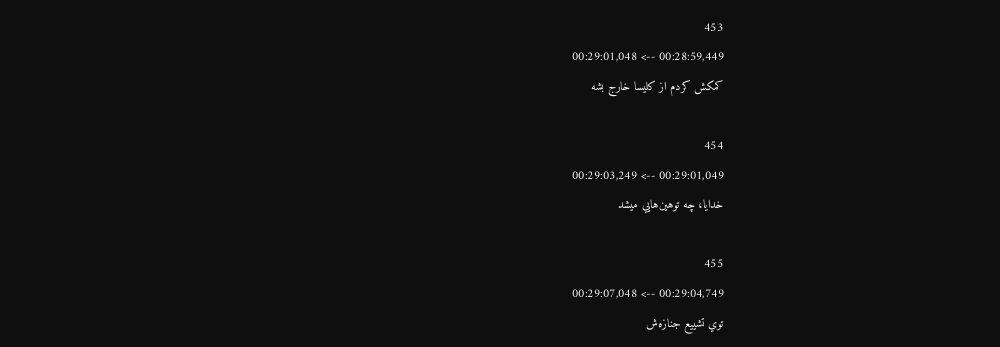453
00:28:59,449 --> 00:29:01,048
كمكش كردم از كليسا خارج بشه

454
00:29:01,049 --> 00:29:03,249
خدايا، چه توهين‌هايي ميشد

455
00:29:04,749 --> 00:29:07,048
توي تشييع جنازه‌ش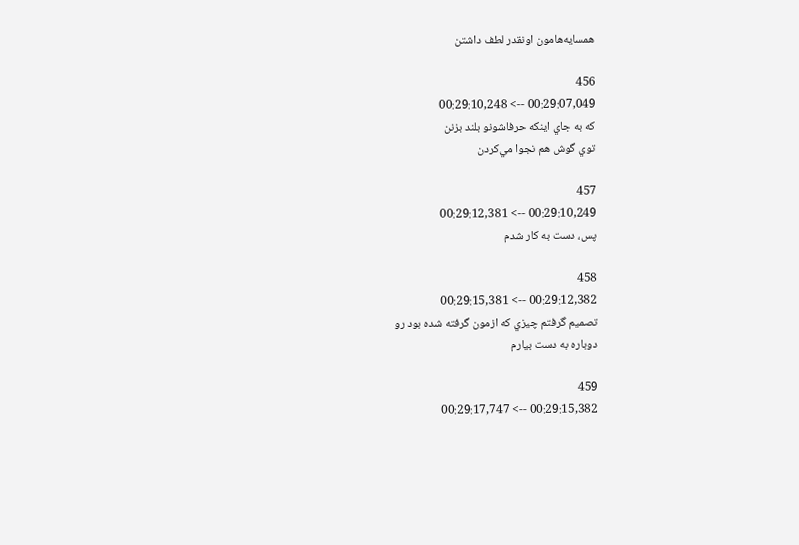همسايه‌هامون اونقدر لطف داشتن

456
00:29:07,049 --> 00:29:10,248
كه به جاي اينكه حرفاشونو بلند بزنن
توي گوش هم نجوا مي‌كردن

457
00:29:10,249 --> 00:29:12,381
پس، دست به كار شدم

458
00:29:12,382 --> 00:29:15,381
تصميم گرفتم چيزي كه ازمون گرفته شده بود رو
دوباره به دست بيارم

459
00:29:15,382 --> 00:29:17,747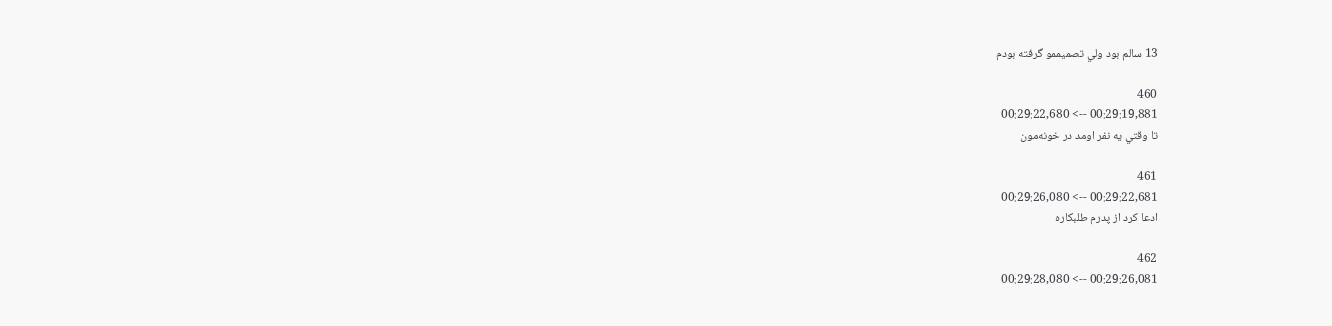13 سالم بود ولي تصميممو گرفته بودم

460
00:29:19,881 --> 00:29:22,680
تا وقتي يه نفر اومد در خونه‌مون

461
00:29:22,681 --> 00:29:26,080
ادعا كرد از پدرم طلبكاره

462
00:29:26,081 --> 00:29:28,080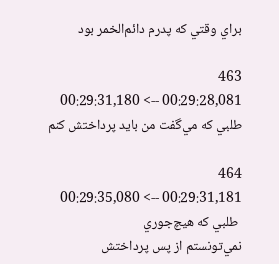براي وقتي كه پدرم دائم‌الخمر بود

463
00:29:28,081 --> 00:29:31,180
طلبي كه مي‌گفت من بايد پرداختش كنم

464
00:29:31,181 --> 00:29:35,080
 طلبي كه هيچ‌جوري
نمي‌تونستم از پس پرداختش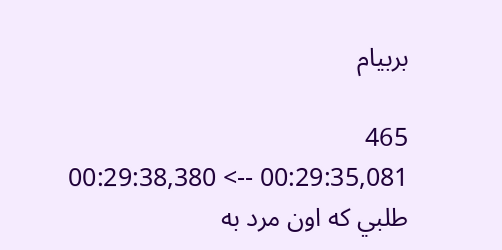بربيام

465
00:29:35,081 --> 00:29:38,380
طلبي كه اون مرد به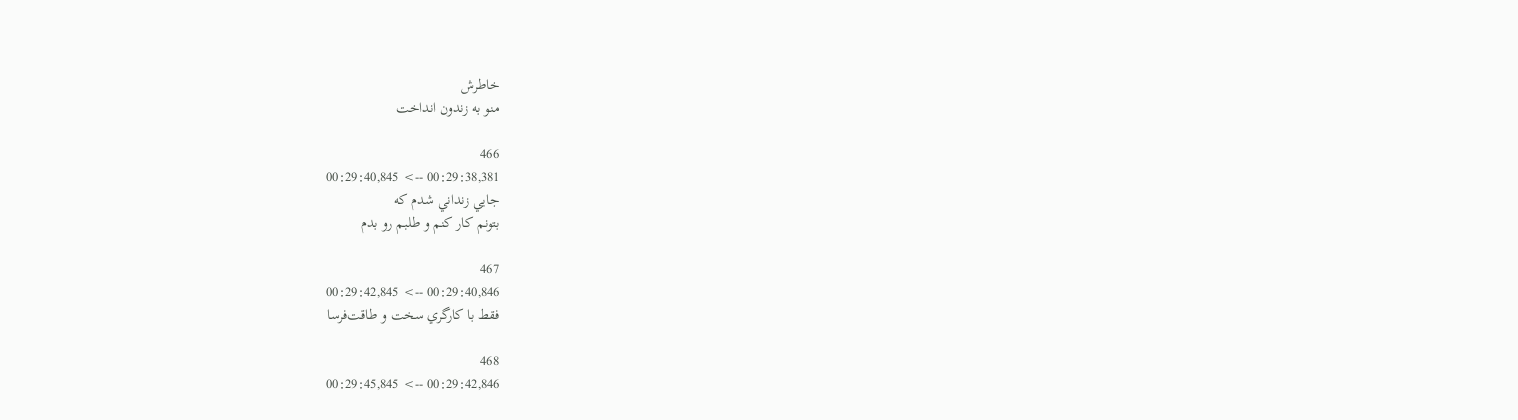خاطرش
منو به زندون انداخت

466
00:29:38,381 --> 00:29:40,845
جايي زنداني شدم كه
بتونم كار كنم و طلبم رو بدم

467
00:29:40,846 --> 00:29:42,845
فقط با كارگري سخت و طاقت‌فرسا

468
00:29:42,846 --> 00:29:45,845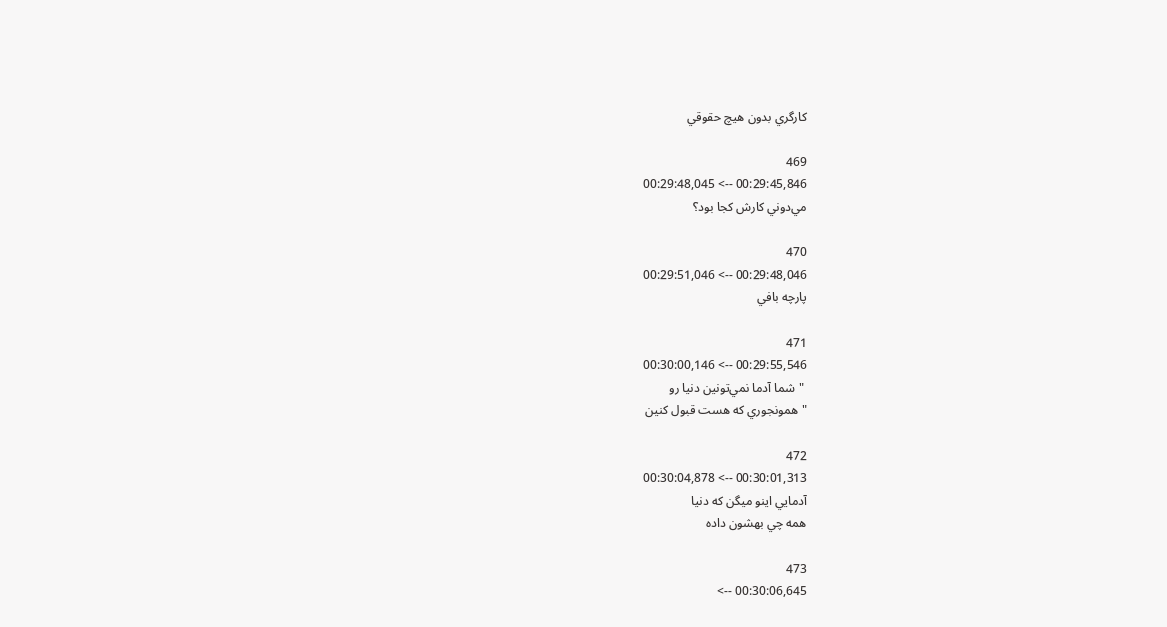كارگري بدون هيچ حقوقي

469
00:29:45,846 --> 00:29:48,045
مي‌دوني كارش كجا بود؟

470
00:29:48,046 --> 00:29:51,046
پارچه بافي

471
00:29:55,546 --> 00:30:00,146
 "شما آدما نمي‌تونين دنيا رو
"همونجوري كه هست قبول كنين

472
00:30:01,313 --> 00:30:04,878
آدمايي اينو ميگن كه دنيا
همه چي بهشون داده

473
00:30:06,645 -->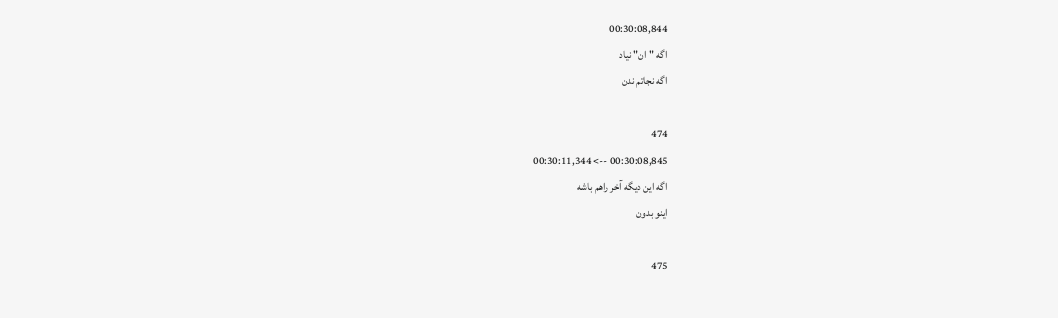00:30:08,844
اگه "ان" نياد
اگه نجاتم ندن

474
00:30:08,845 --> 00:30:11,344
اگه اين ديگه آخر راهم باشه
اينو بدون

475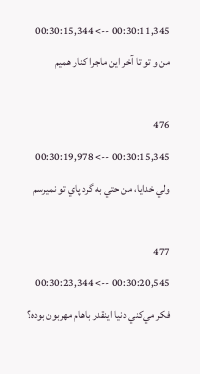00:30:11,345 --> 00:30:15,344
من و تو تا آخر اين ماجرا كنار هميم

476
00:30:15,345 --> 00:30:19,978
ولي خدايا، من حتي به گرد پاي تو نميرسم

477
00:30:20,545 --> 00:30:23,344
فكر مي‌كني دنيا اينقدر باهام مهربون بوده؟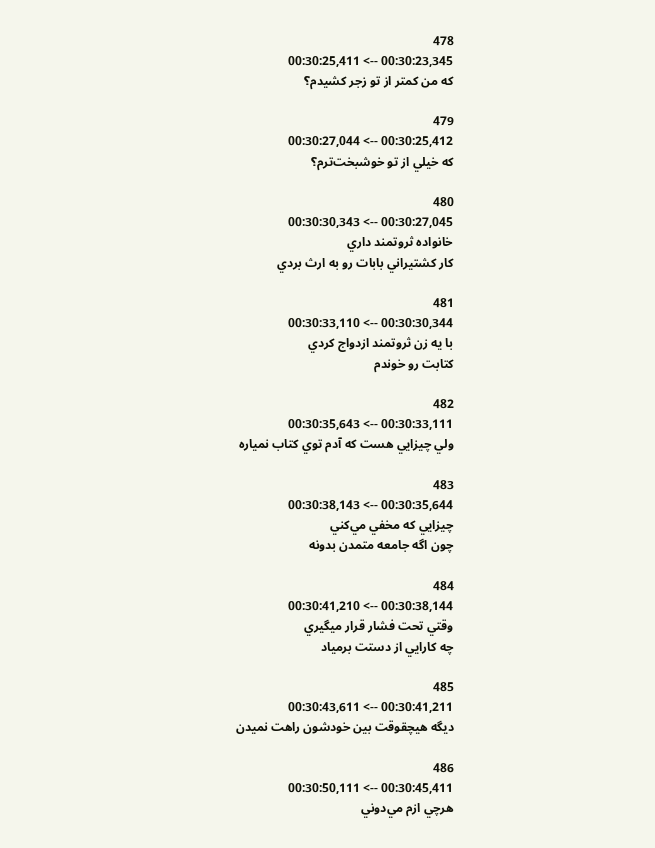478
00:30:23,345 --> 00:30:25,411
كه من كمتر از تو زجر كشيدم؟

479
00:30:25,412 --> 00:30:27,044
كه خيلي از تو خوشبخت‌ترم؟

480
00:30:27,045 --> 00:30:30,343
خانواده ثروتمند داري
كار كشتيراني بابات رو به ارث بردي

481
00:30:30,344 --> 00:30:33,110
با يه زن ثروتمند ازدواج كردي
كتابت رو خوندم

482
00:30:33,111 --> 00:30:35,643
ولي چيزايي هست كه آدم توي كتاب نمياره

483
00:30:35,644 --> 00:30:38,143
چيزايي كه مخفي مي‌كني
چون اگه جامعه متمدن بدونه

484
00:30:38,144 --> 00:30:41,210
وقتي تحت فشار قرار ميگيري
چه كارايي از دستت برمياد

485
00:30:41,211 --> 00:30:43,611
ديگه هيچقوقت بين خودشون راهت نميدن

486
00:30:45,411 --> 00:30:50,111
هرچي ازم مي‌دوني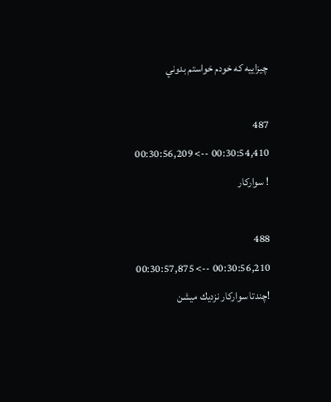چيزاييه كه خودم خواستم بدوني

487
00:30:54,410 --> 00:30:56,209
! سواركار

488
00:30:56,210 --> 00:30:57,875
!چندتا سواركار نزديك ميشن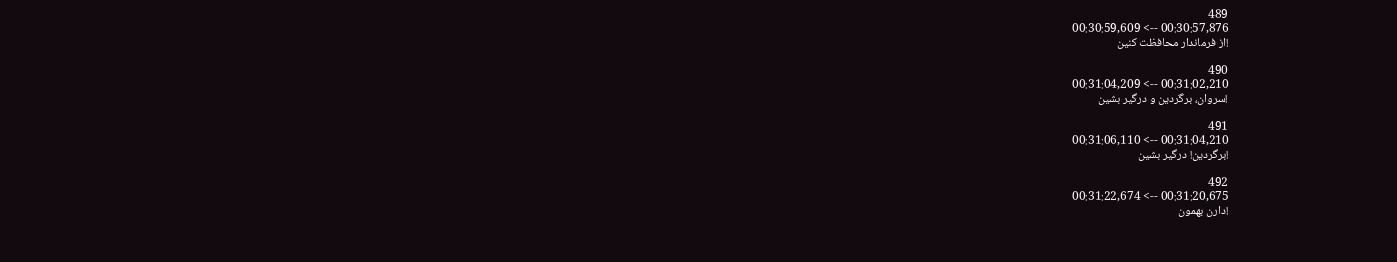489
00:30:57,876 --> 00:30:59,609
!از فرماندار محافظت كنين

490
00:31:02,210 --> 00:31:04,209
!سروان، برگردين و درگير بشين

491
00:31:04,210 --> 00:31:06,110
!برگردين! درگير بشين

492
00:31:20,675 --> 00:31:22,674
!دارن بهمون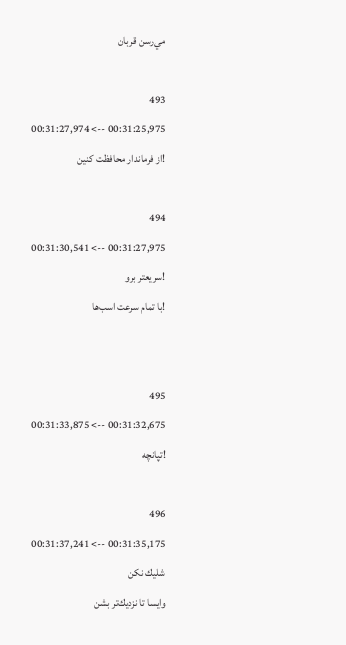مي‌رسن قربان

493
00:31:25,975 --> 00:31:27,974
!از فرماندار محافظت كنين

494
00:31:27,975 --> 00:31:30,541
!سريعتر برو
!با تمام سرعت اسب‌ها


495
00:31:32,675 --> 00:31:33,875
!تپانچه

496
00:31:35,175 --> 00:31:37,241
شليك نكن
وايسا تا نزديك‌تر بشن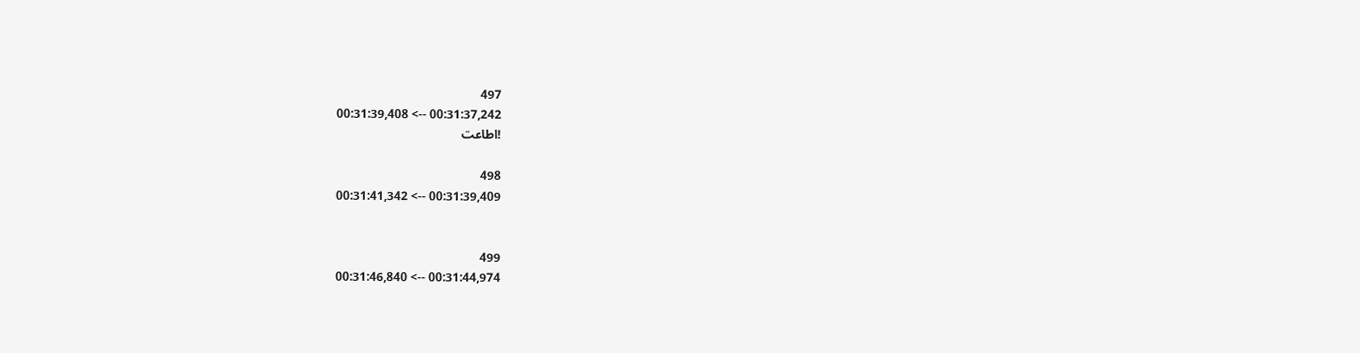497
00:31:37,242 --> 00:31:39,408
!اطاعت

498
00:31:39,409 --> 00:31:41,342


499
00:31:44,974 --> 00:31:46,840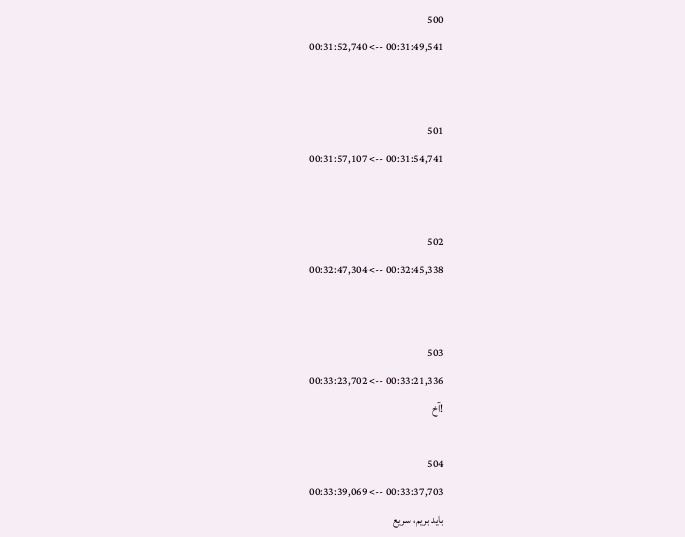500
00:31:49,541 --> 00:31:52,740


501
00:31:54,741 --> 00:31:57,107


502
00:32:45,338 --> 00:32:47,304


503
00:33:21,336 --> 00:33:23,702
!آخ

504
00:33:37,703 --> 00:33:39,069
بايد بريم، سريع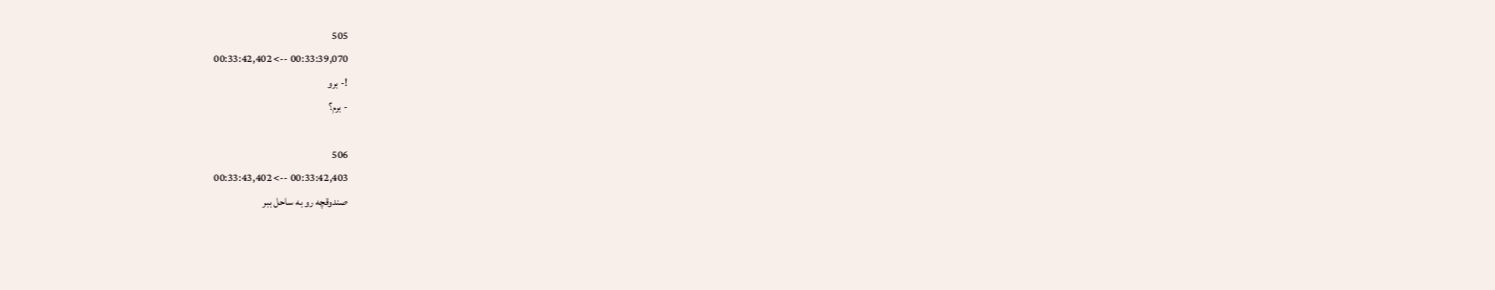505
00:33:39,070 --> 00:33:42,402
!- برو
- برم؟

506
00:33:42,403 --> 00:33:43,402
صندوقچه رو به ساحل ببر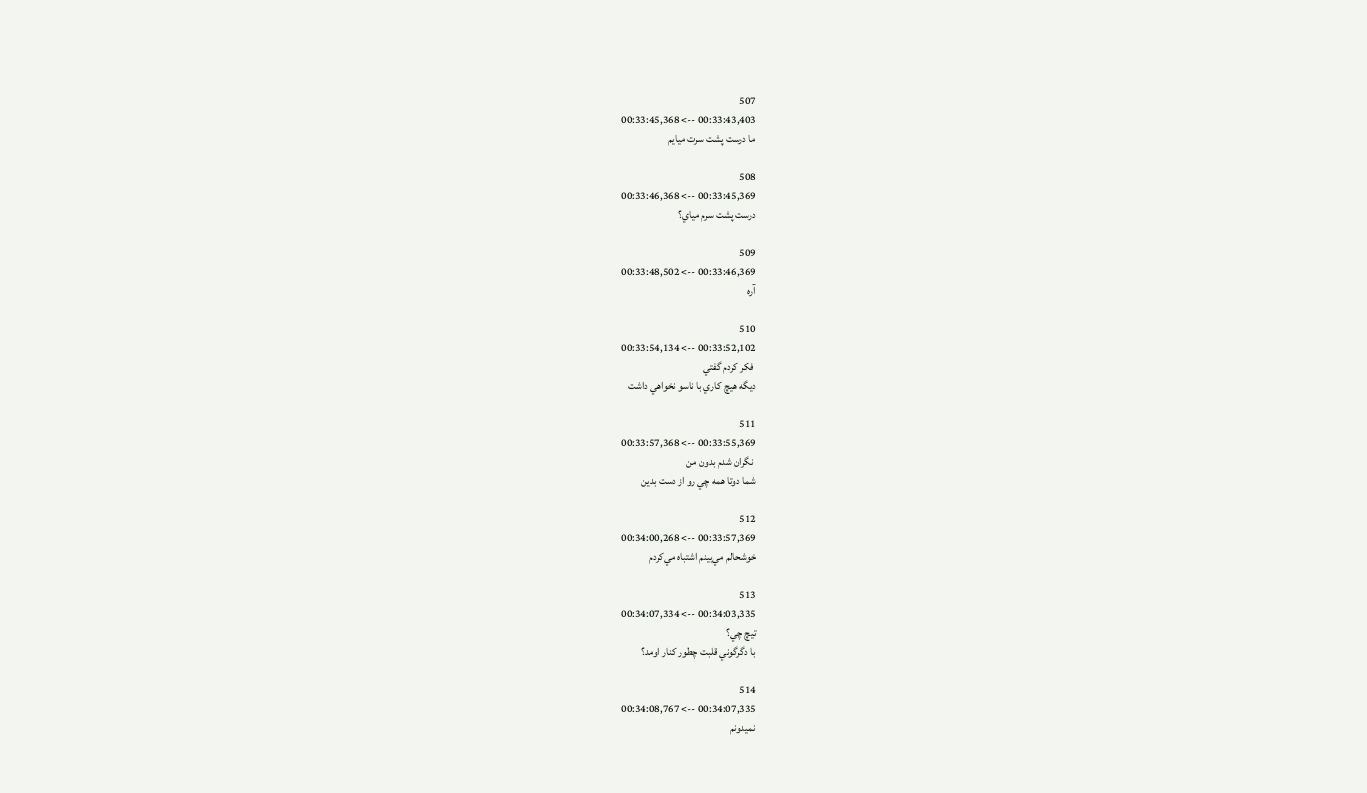507
00:33:43,403 --> 00:33:45,368
ما درست پشت سرت ميايم

508
00:33:45,369 --> 00:33:46,368
درست پشت سرم مياي؟

509
00:33:46,369 --> 00:33:48,502
آره

510
00:33:52,102 --> 00:33:54,134
 فكر كردم گفتي
ديگه هيچ كاري با ناسو نخواهي داشت

511
00:33:55,369 --> 00:33:57,368
 نگران شدم بدون من
شما دوتا همه چي رو از دست بدين

512
00:33:57,369 --> 00:34:00,268
خوشحالم مي‌بينم اشتباه مي‌كردم

513
00:34:03,335 --> 00:34:07,334
تيچ چي؟
با دگرگوني قلبت چطور كنار اومد؟

514
00:34:07,335 --> 00:34:08,767
نميدونم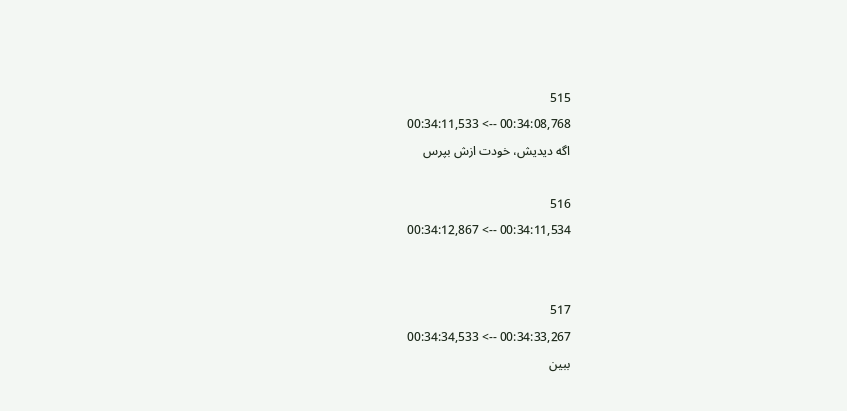515
00:34:08,768 --> 00:34:11,533
اگه ديديش، خودت ازش بپرس

516
00:34:11,534 --> 00:34:12,867


517
00:34:33,267 --> 00:34:34,533
ببين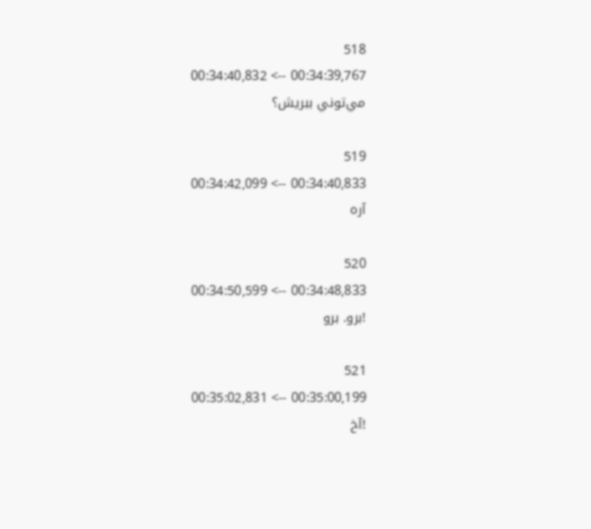518
00:34:39,767 --> 00:34:40,832
مي‌توني ببريش؟

519
00:34:40,833 --> 00:34:42,099
آره

520
00:34:48,833 --> 00:34:50,599
!برو. برو

521
00:35:00,199 --> 00:35:02,831
!آخ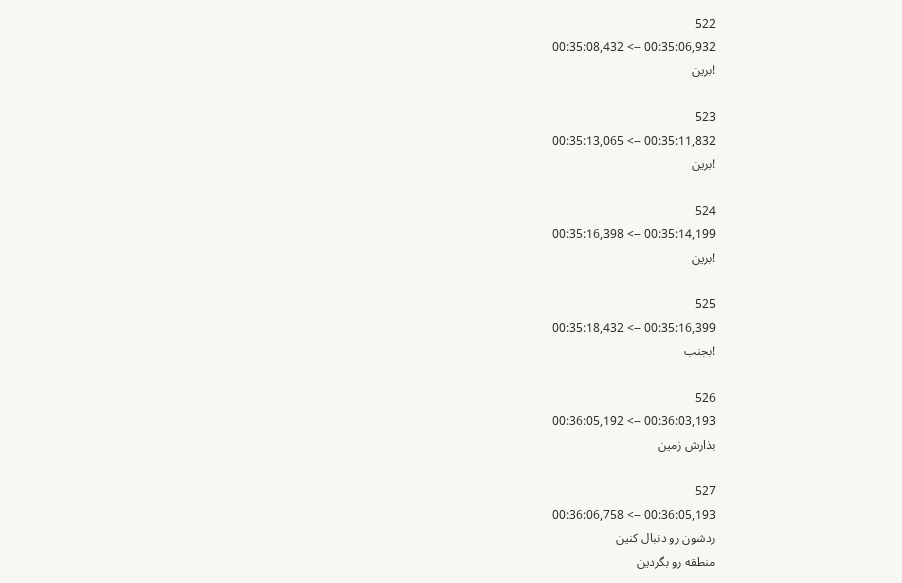522
00:35:06,932 --> 00:35:08,432
!برين

523
00:35:11,832 --> 00:35:13,065
!برين

524
00:35:14,199 --> 00:35:16,398
!برين

525
00:35:16,399 --> 00:35:18,432
!بجنب

526
00:36:03,193 --> 00:36:05,192
بذارش زمين

527
00:36:05,193 --> 00:36:06,758
ردشون رو دنبال كنين
منطقه رو بگردين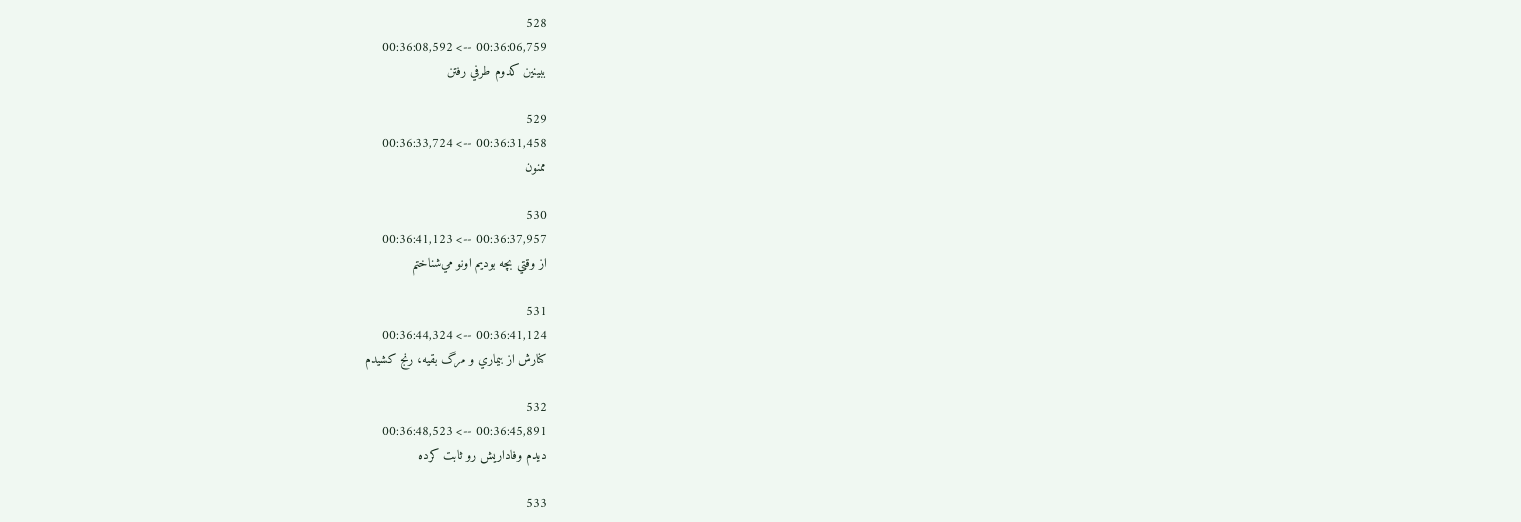528
00:36:06,759 --> 00:36:08,592
ببينين كدوم طرفي رفتن

529
00:36:31,458 --> 00:36:33,724
ممنون

530
00:36:37,957 --> 00:36:41,123
از وقتي بچه بوديم اونو مي‌شناختم

531
00:36:41,124 --> 00:36:44,324
كنارش از بيماري و مرگ بقيه، رنج كشيدم

532
00:36:45,891 --> 00:36:48,523
ديدم وفاداريش رو ثابت كرده

533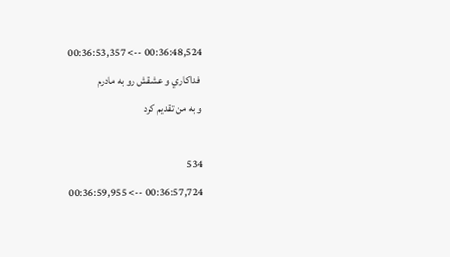00:36:48,524 --> 00:36:53,357
 فداكاري و عشقش رو به مادرم
و به من تقديم كرد

534
00:36:57,724 --> 00:36:59,955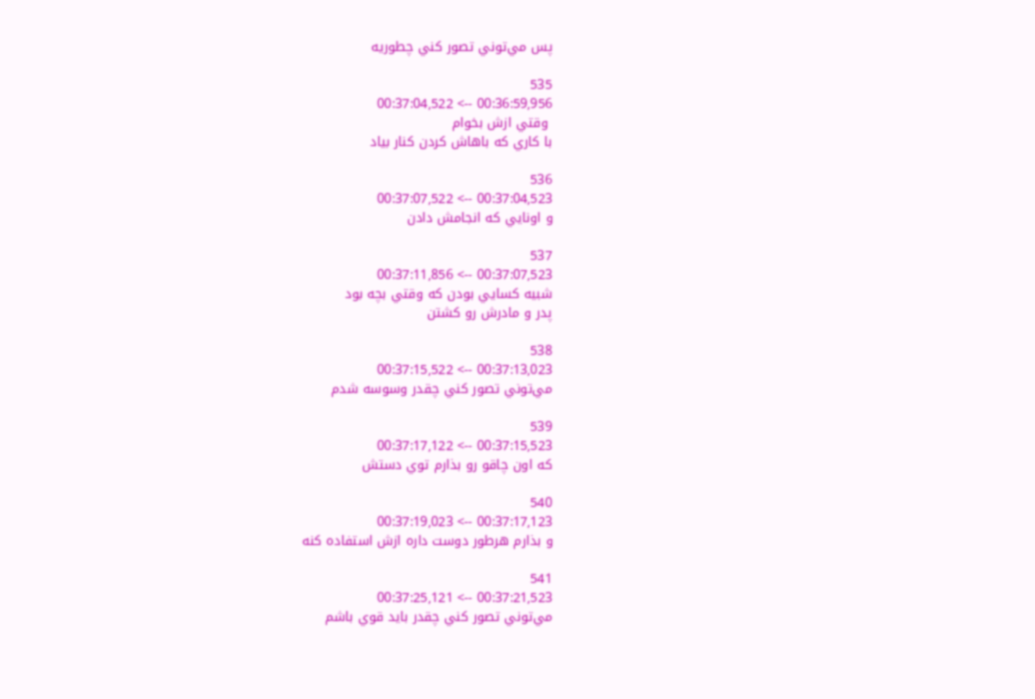پس مي‌توني تصور كني چطوريه

535
00:36:59,956 --> 00:37:04,522
 وقتي ازش بخوام
با كاري كه باهاش كردن كنار بياد

536
00:37:04,523 --> 00:37:07,522
و اونايي كه انجامش دادن

537
00:37:07,523 --> 00:37:11,856
شبيه كسايي بودن كه وقتي بچه بود
پدر و مادرش رو كشتن

538
00:37:13,023 --> 00:37:15,522
مي‌توني تصور كني چقدر وسوسه شدم

539
00:37:15,523 --> 00:37:17,122
كه اون چاقو رو بذارم توي دستش

540
00:37:17,123 --> 00:37:19,023
و بذارم هرطور دوست داره ازش استفاده كنه

541
00:37:21,523 --> 00:37:25,121
مي‌توني تصور كني چقدر بايد قوي باشم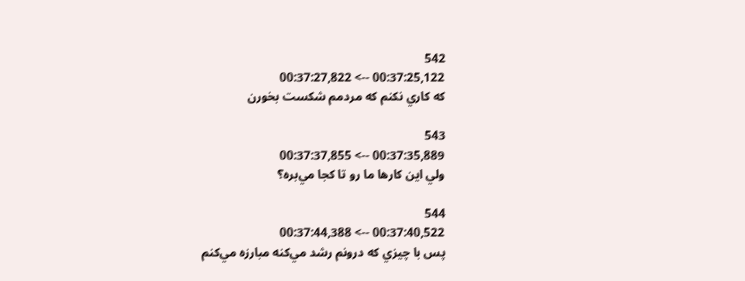542
00:37:25,122 --> 00:37:27,822
كه كاري نكنم كه مردمم شكست بخورن

543
00:37:35,889 --> 00:37:37,855
ولي اين كارها ما رو تا كجا مي‌بره؟

544
00:37:40,522 --> 00:37:44,388
پس با چيزي كه درونم رشد مي‌كنه مبارزه مي‌كنم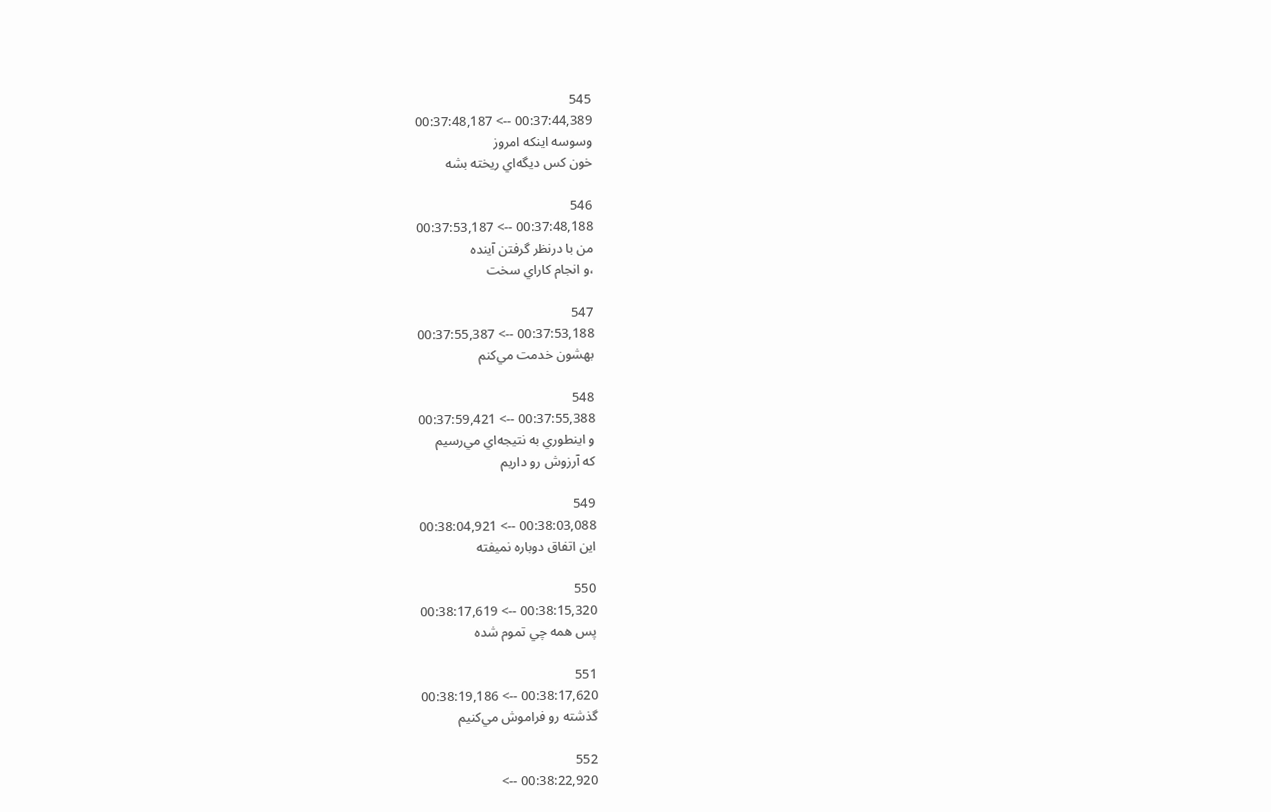545
00:37:44,389 --> 00:37:48,187
وسوسه اينكه امروز
خون كس ديگه‌اي ريخته بشه

546
00:37:48,188 --> 00:37:53,187
من با درنظر گرفتن آينده
،و انجام كاراي سخت

547
00:37:53,188 --> 00:37:55,387
بهشون خدمت مي‌كنم

548
00:37:55,388 --> 00:37:59,421
و اينطوري به نتيجه‌اي مي‌رسيم
كه آرزوش رو داريم

549
00:38:03,088 --> 00:38:04,921
اين اتفاق دوباره نميفته

550
00:38:15,320 --> 00:38:17,619
پس همه چي تموم شده

551
00:38:17,620 --> 00:38:19,186
گذشته رو فراموش مي‌كنيم

552
00:38:22,920 -->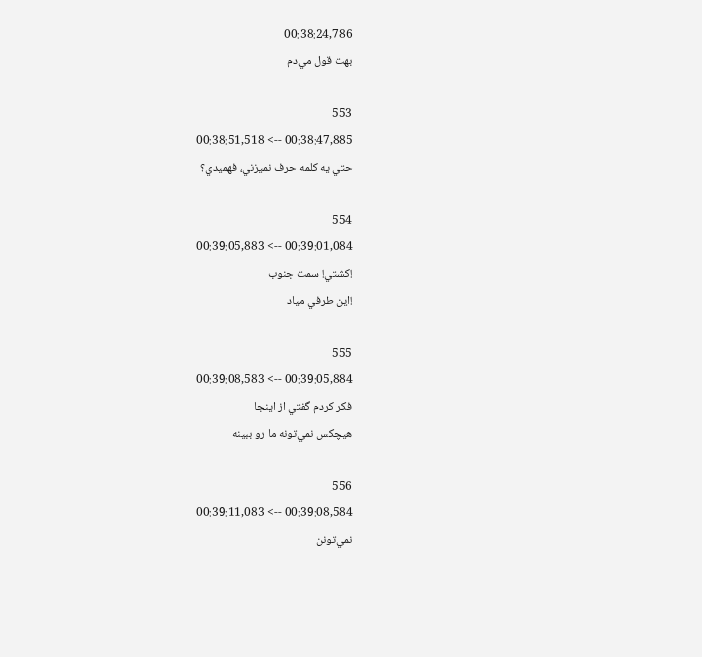00:38:24,786
بهت قول مي‌دم

553
00:38:47,885 --> 00:38:51,518
حتي يه كلمه حرف نميزني، فهميدي؟

554
00:39:01,084 --> 00:39:05,883
!كشتي! سمت جنوب
!اين طرفي مياد

555
00:39:05,884 --> 00:39:08,583
فكر كردم گفتي از اينجا
هيچكس نمي‌تونه ما رو ببينه

556
00:39:08,584 --> 00:39:11,083
نمي‌تونن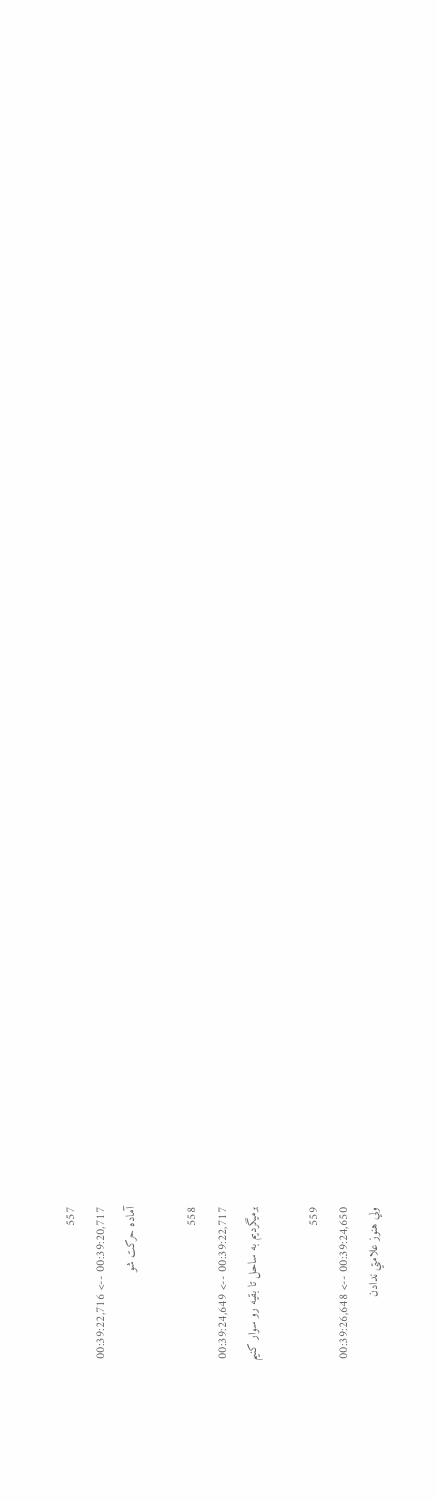557
00:39:20,717 --> 00:39:22,716
آماده حركت شو

558
00:39:22,717 --> 00:39:24,649
برميگرديم به ساحل تا بقيه رو سوار كنيم

559
00:39:24,650 --> 00:39:26,648
ولي هنوز علامتي ندادن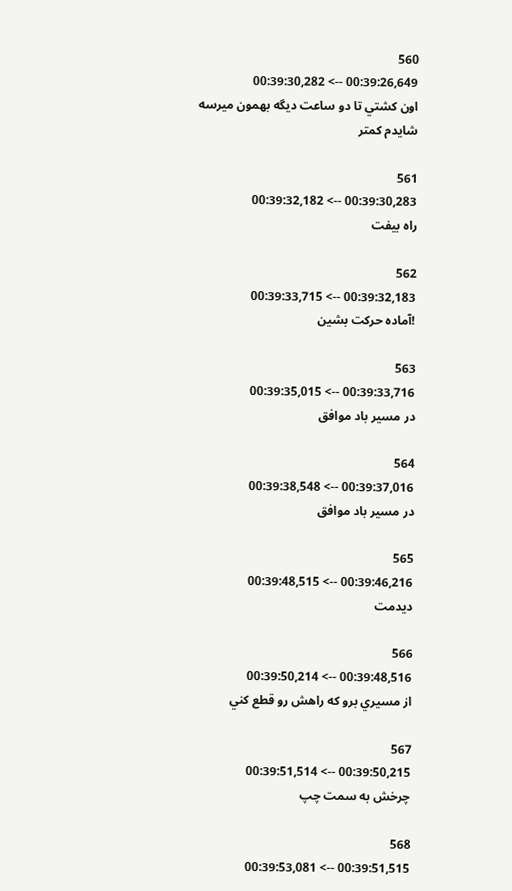560
00:39:26,649 --> 00:39:30,282
اون كشتي تا دو ساعت ديگه بهمون ميرسه
شايدم كمتر

561
00:39:30,283 --> 00:39:32,182
راه بيفت

562
00:39:32,183 --> 00:39:33,715
!آماده حركت بشين

563
00:39:33,716 --> 00:39:35,015
در مسير باد موافق

564
00:39:37,016 --> 00:39:38,548
در مسير باد موافق

565
00:39:46,216 --> 00:39:48,515
ديدمت

566
00:39:48,516 --> 00:39:50,214
از مسيري برو كه راهش رو قطع كني

567
00:39:50,215 --> 00:39:51,514
چرخش به سمت چپ

568
00:39:51,515 --> 00:39:53,081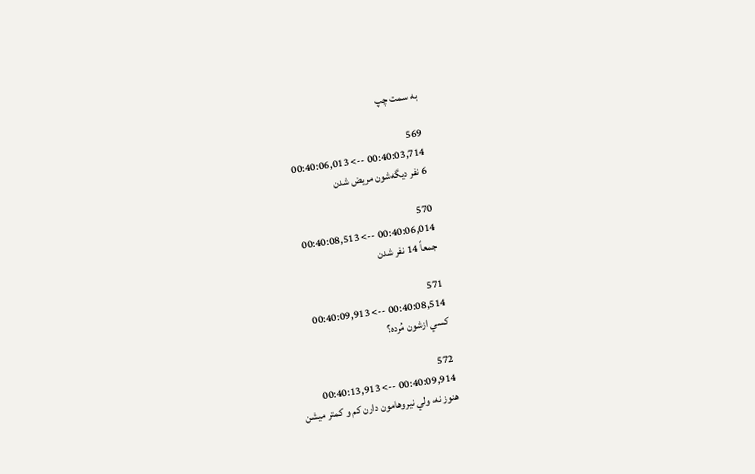به سمت چپ

569
00:40:03,714 --> 00:40:06,013
6 نفر ديگه‌شون مريض شدن

570
00:40:06,014 --> 00:40:08,513
جمعاً 14 نفر شدن

571
00:40:08,514 --> 00:40:09,913
كسي ازشون مُرده؟

572
00:40:09,914 --> 00:40:13,913
هنوز نه، ولي نيروهامون دارن كم و كمتر ميشن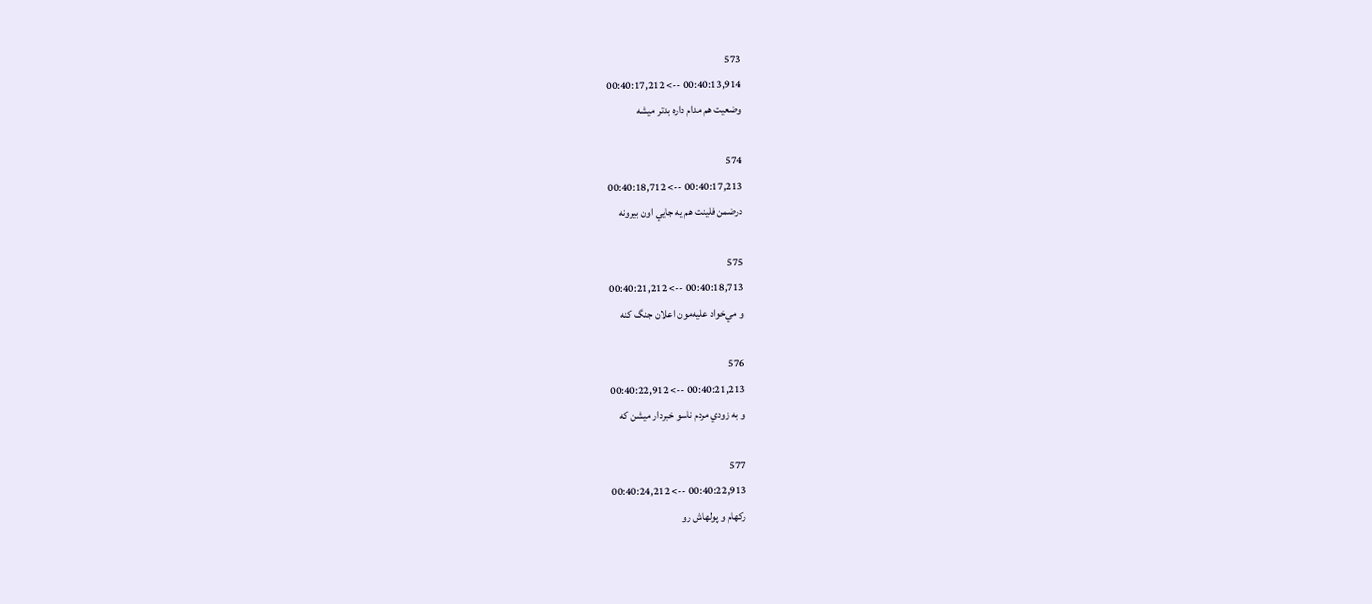573
00:40:13,914 --> 00:40:17,212
وضعيت هم مدام داره بدتر ميشه

574
00:40:17,213 --> 00:40:18,712
درضمن فلينت هم يه جايي اون بيرونه

575
00:40:18,713 --> 00:40:21,212
و مي‌خواد عليه‌مون اعلان جنگ كنه

576
00:40:21,213 --> 00:40:22,912
و به زودي مردم ناسو خبردار ميشن كه

577
00:40:22,913 --> 00:40:24,212
ركهام و پولهاش رو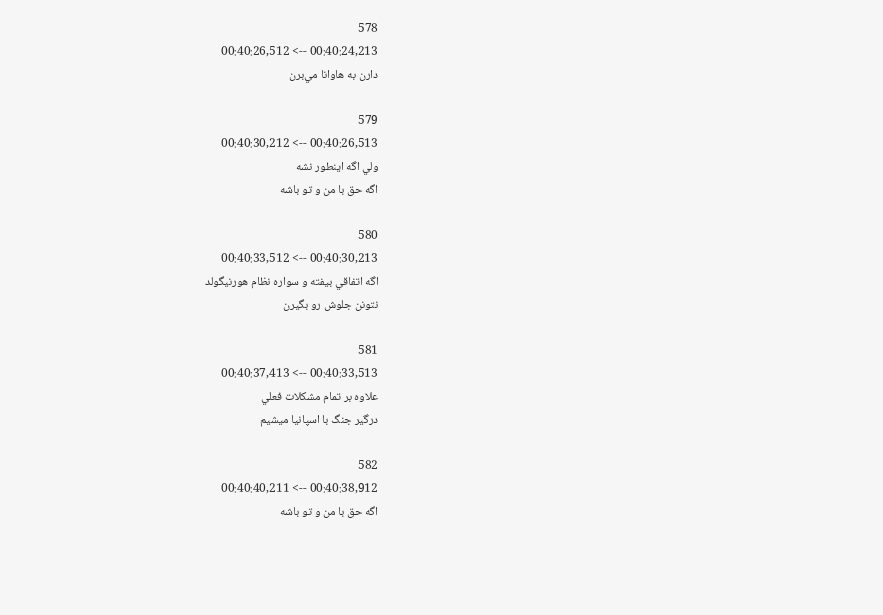578
00:40:24,213 --> 00:40:26,512
دارن به هاوانا مي‌برن

579
00:40:26,513 --> 00:40:30,212
ولي اگه اينطور نشه
اگه حق با من و تو باشه

580
00:40:30,213 --> 00:40:33,512
اگه اتفاقي بيفته و سواره نظام هورنيگولد
نتونن جلوش رو بگيرن

581
00:40:33,513 --> 00:40:37,413
علاوه بر تمام مشكلات فعلي
درگير جنگ با اسپانيا ميشيم

582
00:40:38,912 --> 00:40:40,211
اگه حق با من و تو باشه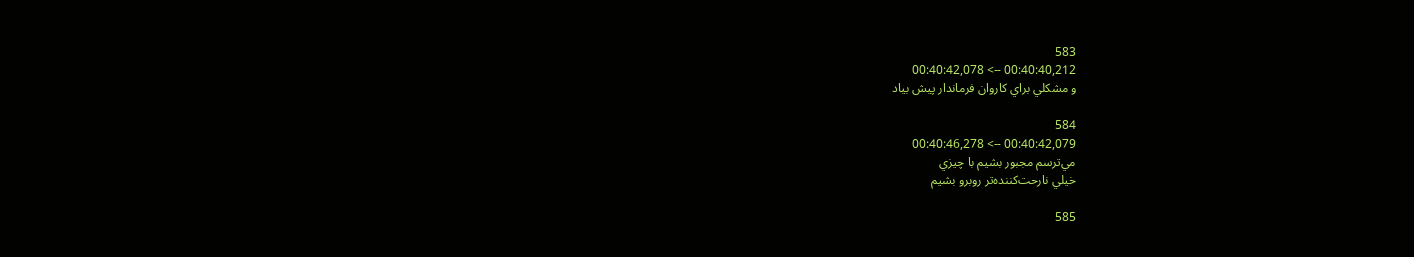583
00:40:40,212 --> 00:40:42,078
و مشكلي براي كاروان فرماندار پيش بياد

584
00:40:42,079 --> 00:40:46,278
مي‌ترسم مجبور بشيم با چيزي
خيلي نارحت‌كننده‌تر روبرو بشيم

585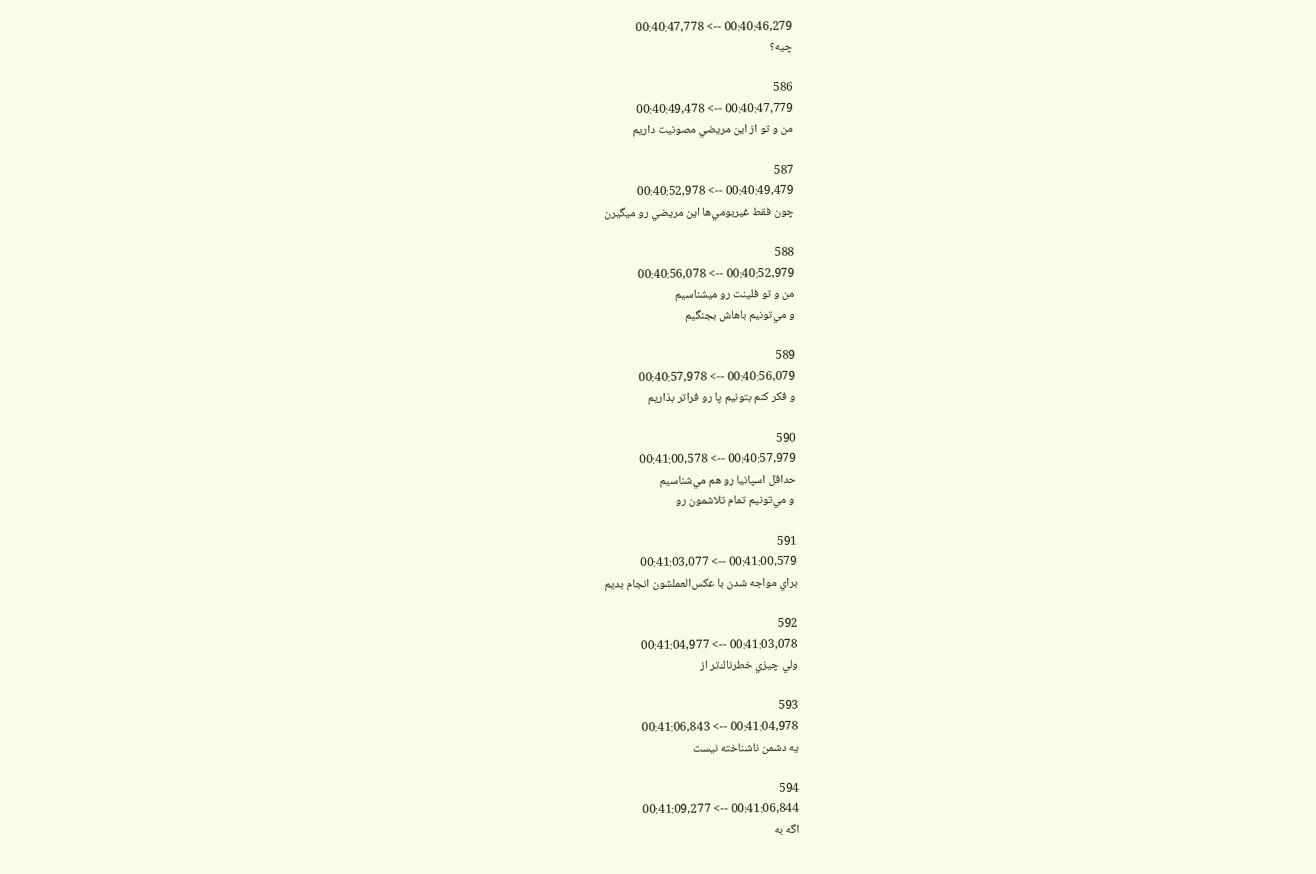00:40:46,279 --> 00:40:47,778
چيه؟

586
00:40:47,779 --> 00:40:49,478
من و تو از اين مريضي مصونيت داريم

587
00:40:49,479 --> 00:40:52,978
چون فقط غيربومي‌ها اين مريضي رو ميگيرن

588
00:40:52,979 --> 00:40:56,078
من و تو فلينت رو ميشناسيم
و مي‌تونيم باهاش بجنگيم

589
00:40:56,079 --> 00:40:57,978
و فكر كنم بتونيم پا رو فراتر بذاريم

590
00:40:57,979 --> 00:41:00,578
حداقل اسپانيا رو هم مي‌شناسيم
 و مي‌تونيم تمام تلاشمون رو

591
00:41:00,579 --> 00:41:03,077
براي مواجه شدن با عكس‌العملشون انجام بديم

592
00:41:03,078 --> 00:41:04,977
ولي چيزي خطرناك‌تر از

593
00:41:04,978 --> 00:41:06,843
يه دشمن ناشناخته نيست

594
00:41:06,844 --> 00:41:09,277
اگه به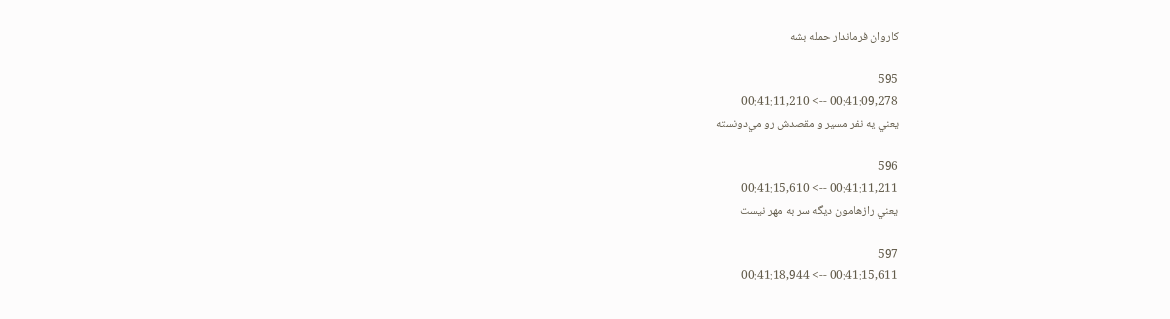كاروان فرماندار حمله بشه

595
00:41:09,278 --> 00:41:11,210
يعني يه نفر مسير و مقصدش رو مي‌دونسته

596
00:41:11,211 --> 00:41:15,610
يعني رازهامون ديگه سر به مهر نيست

597
00:41:15,611 --> 00:41:18,944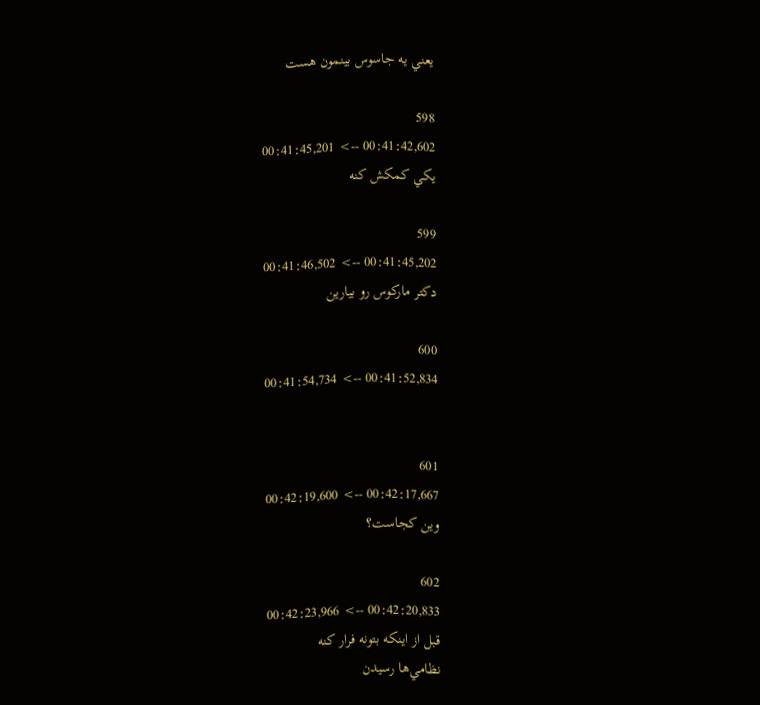يعني يه جاسوس بينمون هست

598
00:41:42,602 --> 00:41:45,201
يكي كمكش كنه

599
00:41:45,202 --> 00:41:46,502
دكتر ماركوس رو بيارين

600
00:41:52,834 --> 00:41:54,734


601
00:42:17,667 --> 00:42:19,600
وين كجاست؟

602
00:42:20,833 --> 00:42:23,966
قبل از اينكه بتونه فرار كنه
نظامي‌ها رسيدن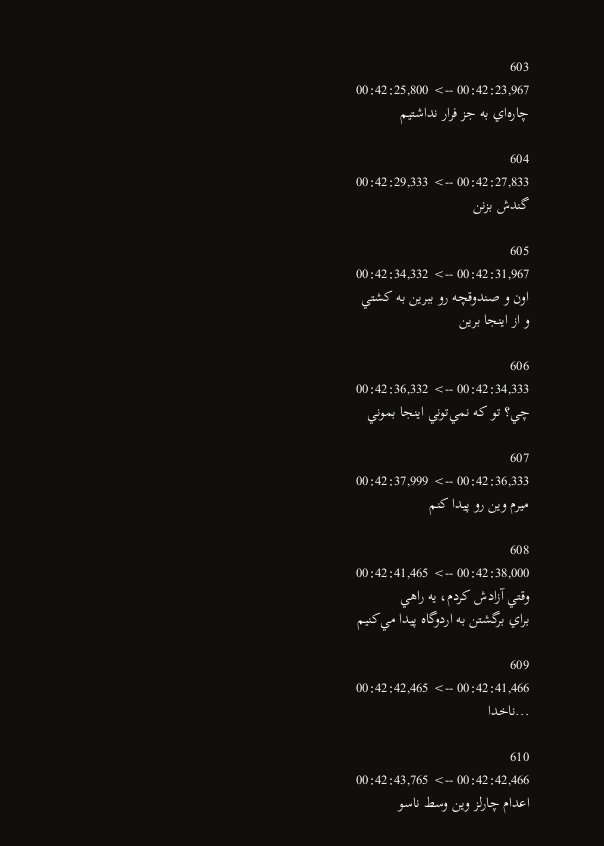603
00:42:23,967 --> 00:42:25,800
چاره‌اي به جز فرار نداشتيم

604
00:42:27,833 --> 00:42:29,333
گندش بزنن

605
00:42:31,967 --> 00:42:34,332
اون و صندوقچه رو ببرين به كشتي
و از اينجا برين

606
00:42:34,333 --> 00:42:36,332
چي؟ تو كه نمي‌توني اينجا بموني

607
00:42:36,333 --> 00:42:37,999
ميرم وين رو پيدا كنم

608
00:42:38,000 --> 00:42:41,465
وقتي آزادش كردم، يه راهي
براي برگشتن به اردوگاه پيدا مي‌كنيم

609
00:42:41,466 --> 00:42:42,465
...ناخدا

610
00:42:42,466 --> 00:42:43,765
اعدام چارلز وين وسط ناسو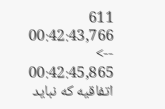611
00:42:43,766 --> 00:42:45,865
اتفاقيه كه نبايد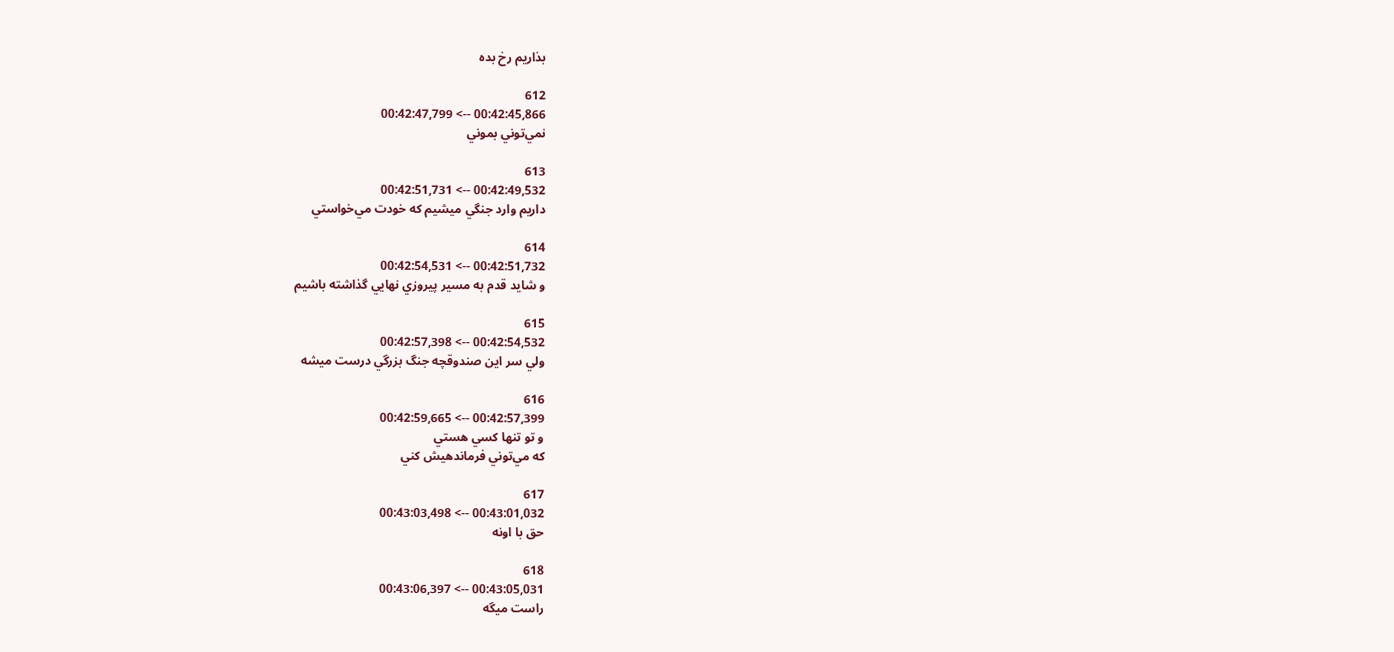بذاريم رخ بده

612
00:42:45,866 --> 00:42:47,799
نمي‌توني بموني

613
00:42:49,532 --> 00:42:51,731
داريم وارد جنگي ميشيم كه خودت مي‌خواستي

614
00:42:51,732 --> 00:42:54,531
و شايد قدم به مسير پيروزي نهايي گذاشته باشيم

615
00:42:54,532 --> 00:42:57,398
ولي سر اين صندوقچه جنگ بزرگي درست ميشه

616
00:42:57,399 --> 00:42:59,665
و تو تنها كسي هستي
كه مي‌توني فرماندهيش كني

617
00:43:01,032 --> 00:43:03,498
حق با اونه

618
00:43:05,031 --> 00:43:06,397
راست ميگه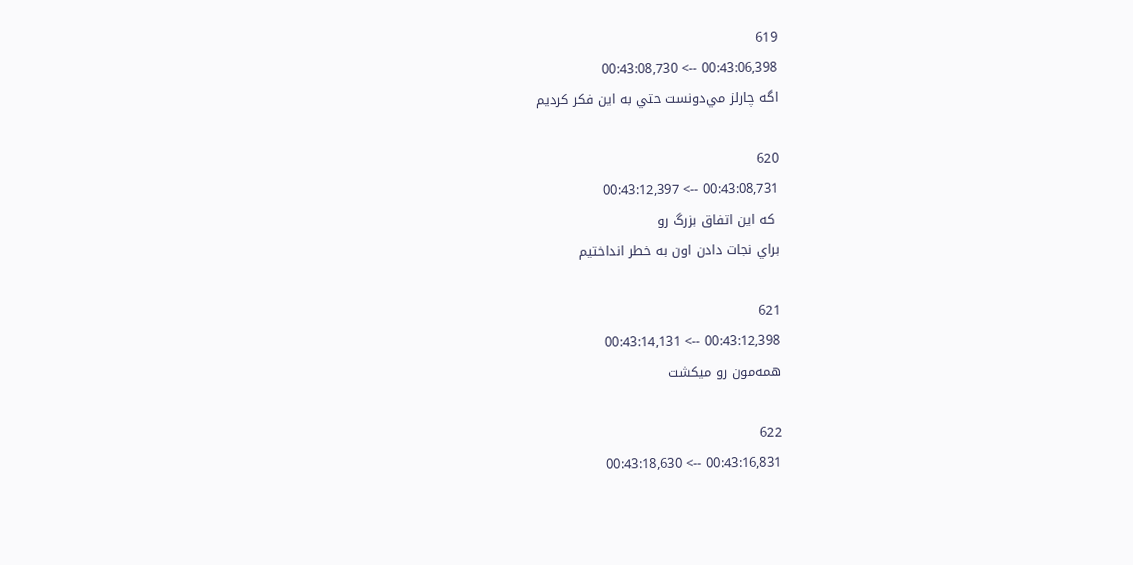619
00:43:06,398 --> 00:43:08,730
اگه چارلز مي‌دونست حتي به اين فكر كرديم

620
00:43:08,731 --> 00:43:12,397
 كه اين اتفاق بزرگ رو
براي نجات دادن اون به خطر انداختيم

621
00:43:12,398 --> 00:43:14,131
همه‌مون رو ميكشت

622
00:43:16,831 --> 00:43:18,630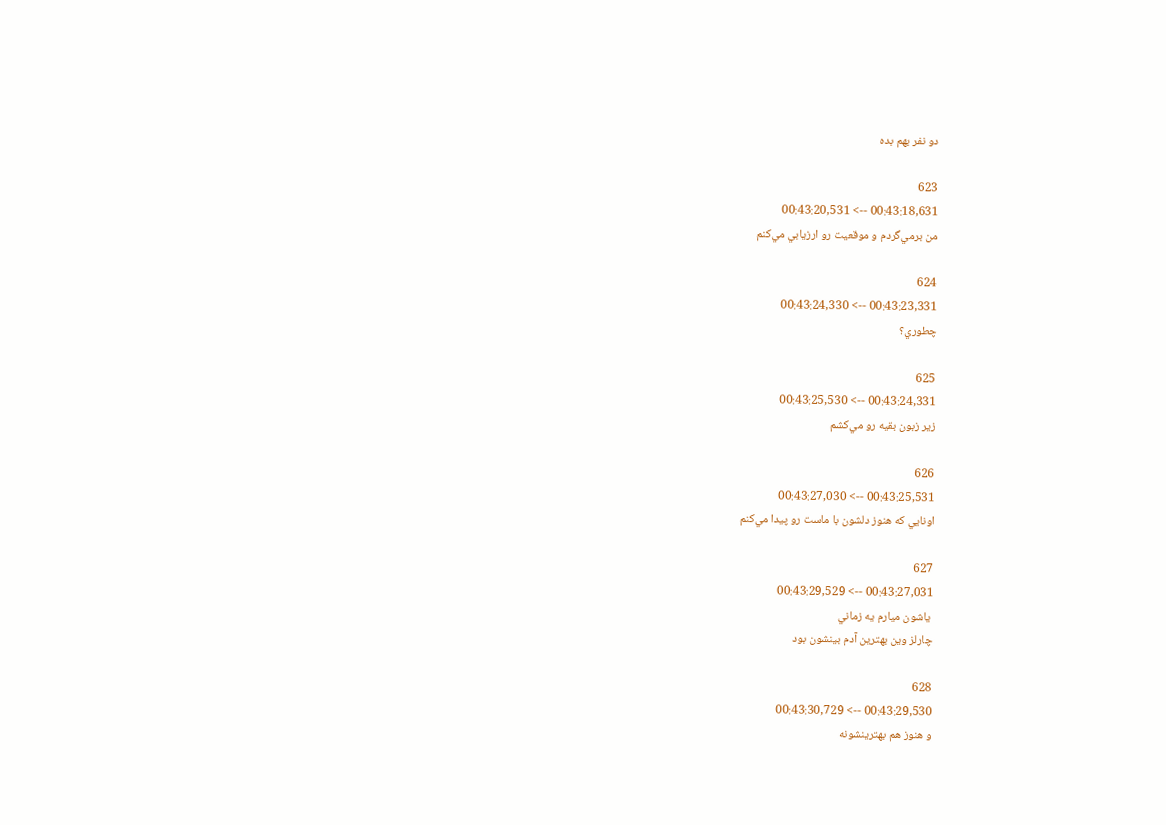دو نفر بهم بده

623
00:43:18,631 --> 00:43:20,531
من برمي‌گردم و موقعيت رو ارزيابي مي‌كنم

624
00:43:23,331 --> 00:43:24,330
چطوري؟

625
00:43:24,331 --> 00:43:25,530
زير زبون بقيه رو مي‌كشم

626
00:43:25,531 --> 00:43:27,030
اونايي كه هنوز دلشون با ماست رو پيدا مي‌كنم

627
00:43:27,031 --> 00:43:29,529
 ياشون ميارم يه زماني
چارلز وين بهترين آدم بينشون بود

628
00:43:29,530 --> 00:43:30,729
و هنوز هم بهترينشونه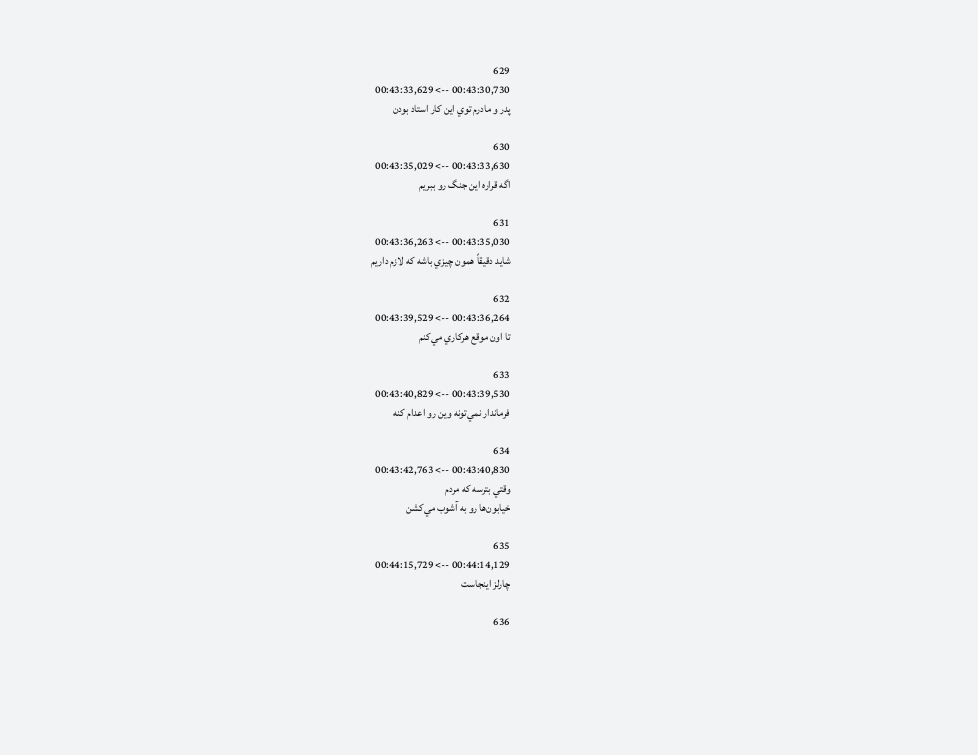629
00:43:30,730 --> 00:43:33,629
پدر و مادرم توي اين كار استاد بودن

630
00:43:33,630 --> 00:43:35,029
اگه قراره اين جنگ رو ببريم

631
00:43:35,030 --> 00:43:36,263
شايد دقيقاً همون چيزي باشه كه لازم داريم

632
00:43:36,264 --> 00:43:39,529
تا اون موقع هركاري مي‌كنم

633
00:43:39,530 --> 00:43:40,829
فرماندار نمي‌تونه وين رو اعدام كنه

634
00:43:40,830 --> 00:43:42,763
وقتي بترسه كه مردم
خيابون‌ها رو به آشوب مي‌كشن

635
00:44:14,129 --> 00:44:15,729
چارلز اينجاست

636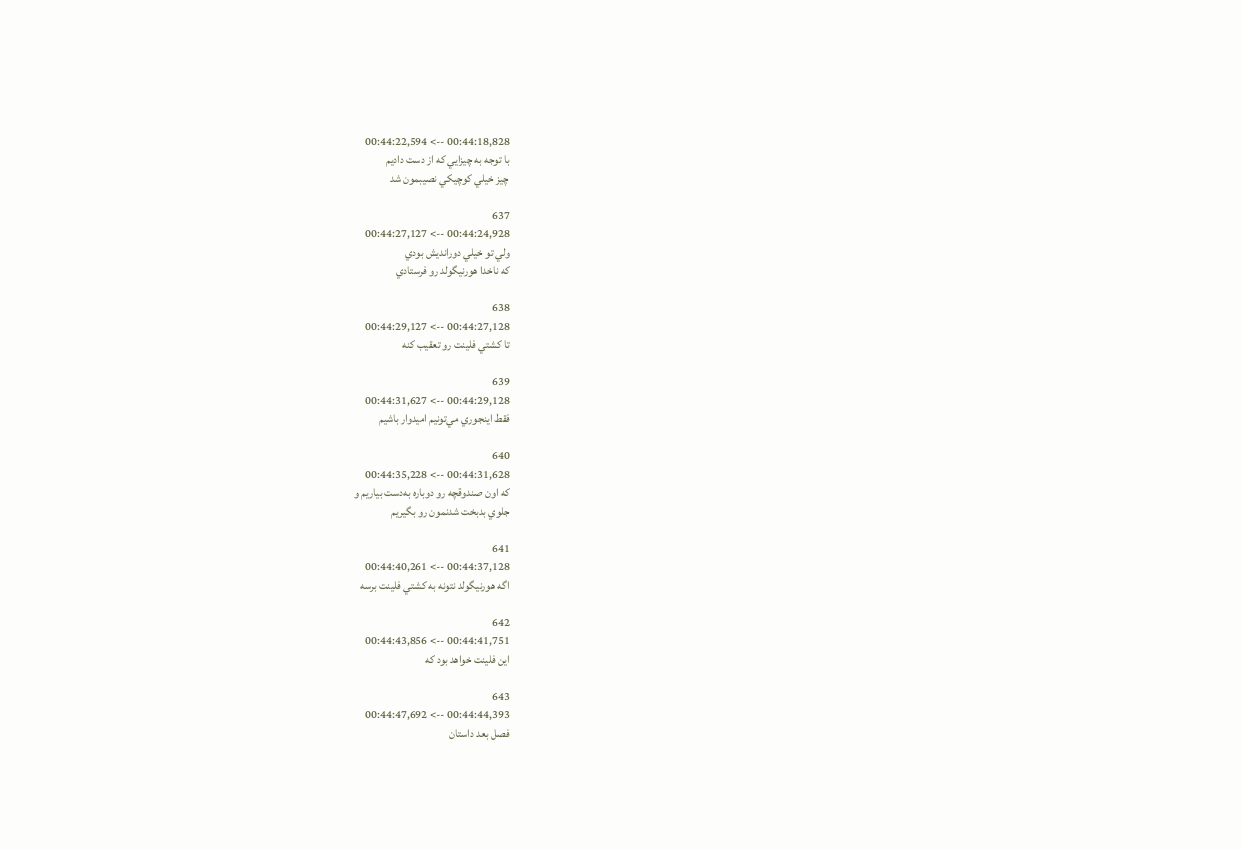00:44:18,828 --> 00:44:22,594
با توجه به چيزايي كه از دست داديم
چيز خيلي كوچيكي نصيبمون شد

637
00:44:24,928 --> 00:44:27,127
ولي تو خيلي دورانديش بودي
كه ناخدا هورنيگولد رو فرستادي

638
00:44:27,128 --> 00:44:29,127
تا كشتي فلينت رو تعقيب كنه

639
00:44:29,128 --> 00:44:31,627
فقط اينجوري مي‌تونيم اميدوار باشيم

640
00:44:31,628 --> 00:44:35,228
كه اون صندوقچه رو دوباره به‌دست بياريم و
جلوي بدبخت شدنمون رو بگيريم

641
00:44:37,128 --> 00:44:40,261
اگه هورنيگولد نتونه به كشتي فلينت برسه

642
00:44:41,751 --> 00:44:43,856
اين فلينت خواهد بود كه

643
00:44:44,393 --> 00:44:47,692
فصل بعد داستان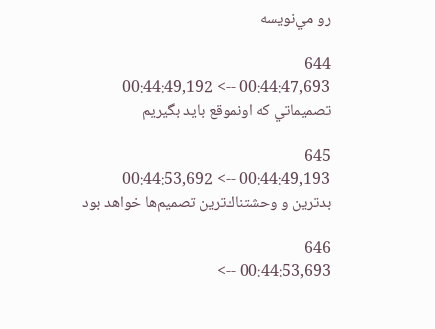رو مي‌نويسه

644
00:44:47,693 --> 00:44:49,192
تصميماتي كه اونموقع بايد بگيريم

645
00:44:49,193 --> 00:44:53,692
بدترين و وحشتناك‌ترين تصميم‌ها خواهد بود

646
00:44:53,693 -->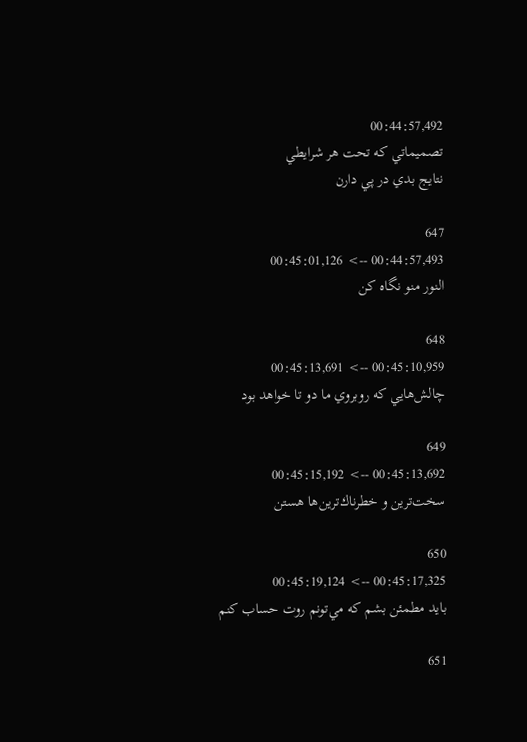00:44:57,492
تصميماتي كه تحت هر شرايطي
نتايج بدي در پي دارن

647
00:44:57,493 --> 00:45:01,126
النور منو نگاه كن

648
00:45:10,959 --> 00:45:13,691
چالش‌هايي كه روبروي ما دو تا خواهد بود

649
00:45:13,692 --> 00:45:15,192
سخت‌ترين و خطرناك‌ترين‌ها هستن

650
00:45:17,325 --> 00:45:19,124
بايد مطمئن بشم كه مي‌تونم روت حساب كنم

651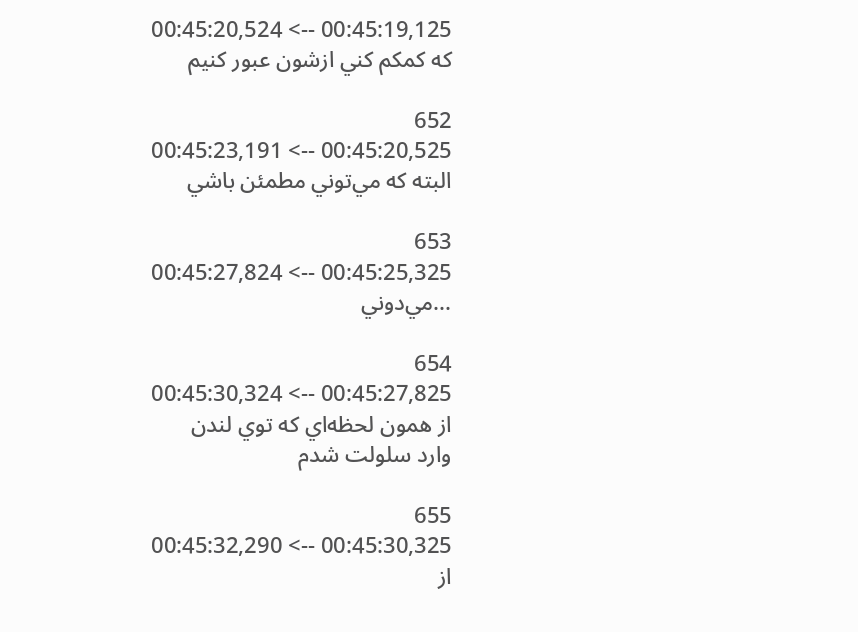00:45:19,125 --> 00:45:20,524
كه كمكم كني ازشون عبور كنيم

652
00:45:20,525 --> 00:45:23,191
البته كه مي‌توني مطمئن باشي

653
00:45:25,325 --> 00:45:27,824
...مي‌دوني

654
00:45:27,825 --> 00:45:30,324
از همون لحظه‌اي كه توي لندن
وارد سلولت شدم

655
00:45:30,325 --> 00:45:32,290
از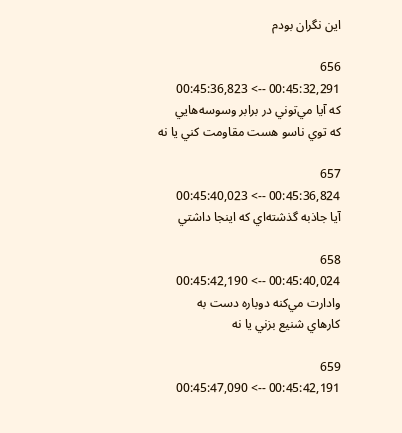اين نگران بودم

656
00:45:32,291 --> 00:45:36,823
كه آيا مي‌توني در برابر وسوسه‌هايي
كه توي ناسو هست مقاومت كني يا نه

657
00:45:36,824 --> 00:45:40,023
آيا جاذبه گذشته‌اي كه اينجا داشتي

658
00:45:40,024 --> 00:45:42,190
وادارت مي‌كنه دوباره دست به
كارهاي شنيع بزني يا نه

659
00:45:42,191 --> 00:45:47,090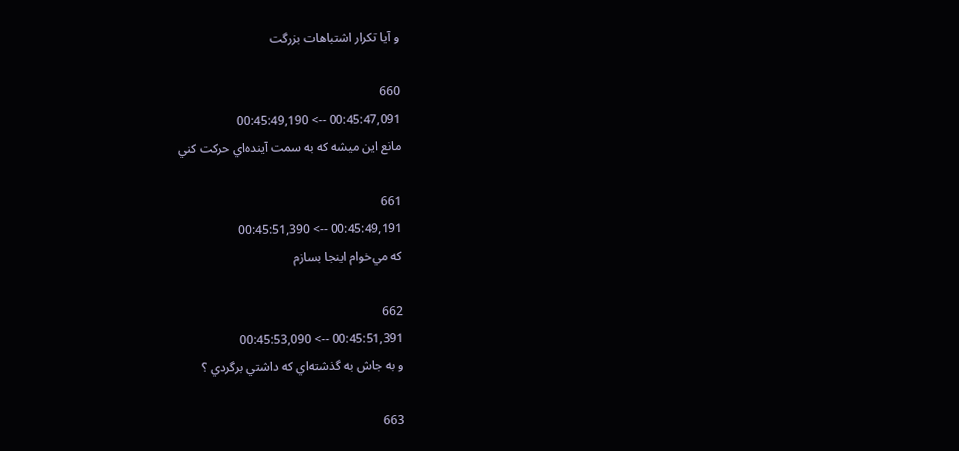و آيا تكرار اشتباهات بزرگت

660
00:45:47,091 --> 00:45:49,190
مانع اين ميشه كه به سمت آينده‌اي حركت كني

661
00:45:49,191 --> 00:45:51,390
كه مي‌خوام اينجا بسازم

662
00:45:51,391 --> 00:45:53,090
و به جاش به گذشته‌اي كه داشتي برگردي ؟

663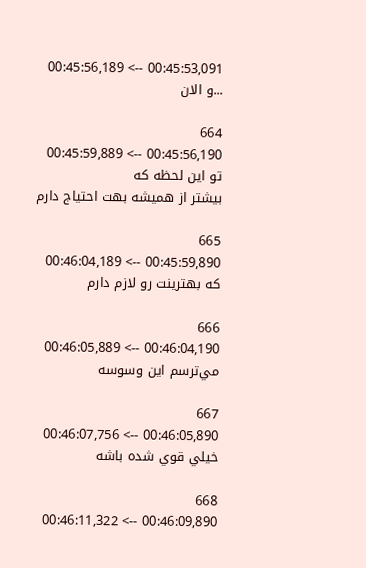00:45:53,091 --> 00:45:56,189
...و الان

664
00:45:56,190 --> 00:45:59,889
تو اين لحظه‌ كه
بيشتر از هميشه بهت احتياج دارم

665
00:45:59,890 --> 00:46:04,189
كه بهترينت رو لازم دارم

666
00:46:04,190 --> 00:46:05,889
مي‌ترسم اين وسوسه

667
00:46:05,890 --> 00:46:07,756
خيلي قوي شده باشه

668
00:46:09,890 --> 00:46:11,322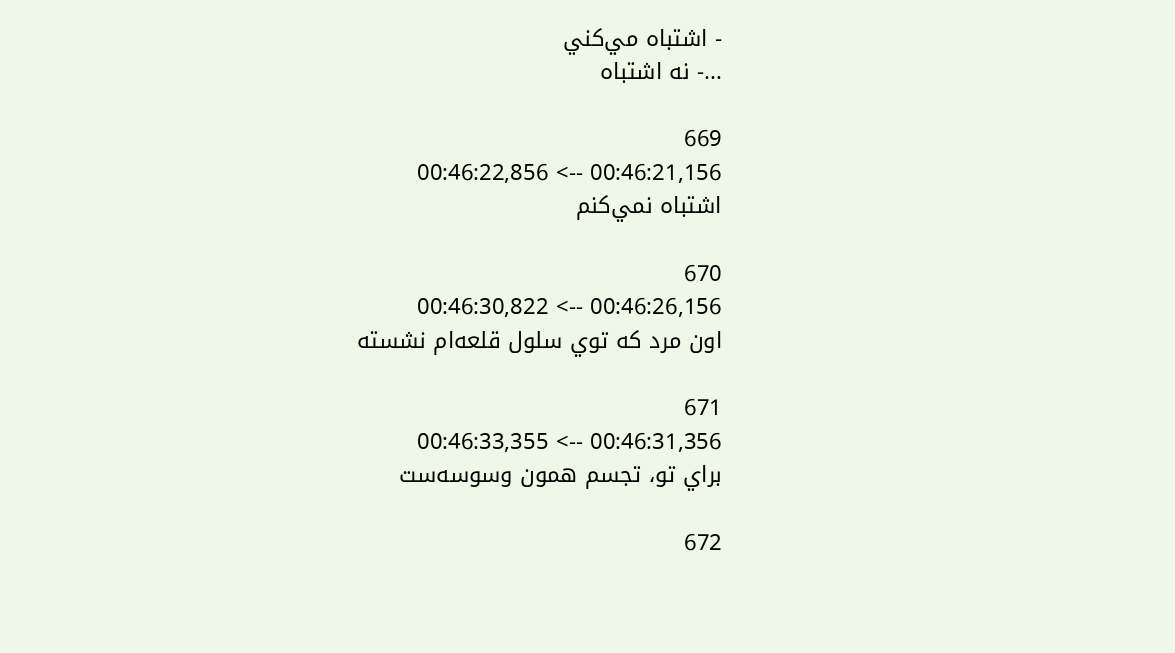- اشتباه مي‌كني
...- نه اشتباه

669
00:46:21,156 --> 00:46:22,856
اشتباه نمي‌كنم

670
00:46:26,156 --> 00:46:30,822
اون مرد كه توي سلول قلعه‌ام نشسته

671
00:46:31,356 --> 00:46:33,355
براي تو، تجسم همون وسوسه‌ست

672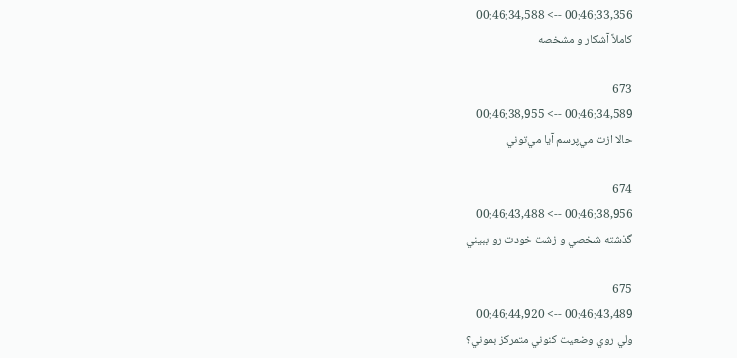00:46:33,356 --> 00:46:34,588
كاملاً آشكار و مشخصه

673
00:46:34,589 --> 00:46:38,955
حالا ازت مي‌پرسم آيا مي‌توني

674
00:46:38,956 --> 00:46:43,488
گذشته شخصي و زشت خودت رو ببيني

675
00:46:43,489 --> 00:46:44,920
ولي روي وضعيت كنوني متمركز بموني؟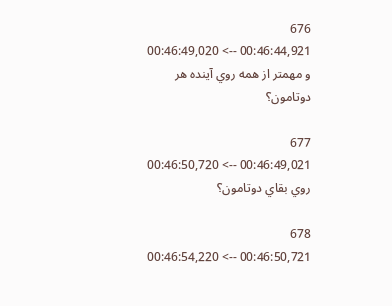676
00:46:44,921 --> 00:46:49,020
و مهمتر از همه روي آينده هر دوتامون؟

677
00:46:49,021 --> 00:46:50,720
روي بقاي دوتامون؟

678
00:46:50,721 --> 00:46:54,220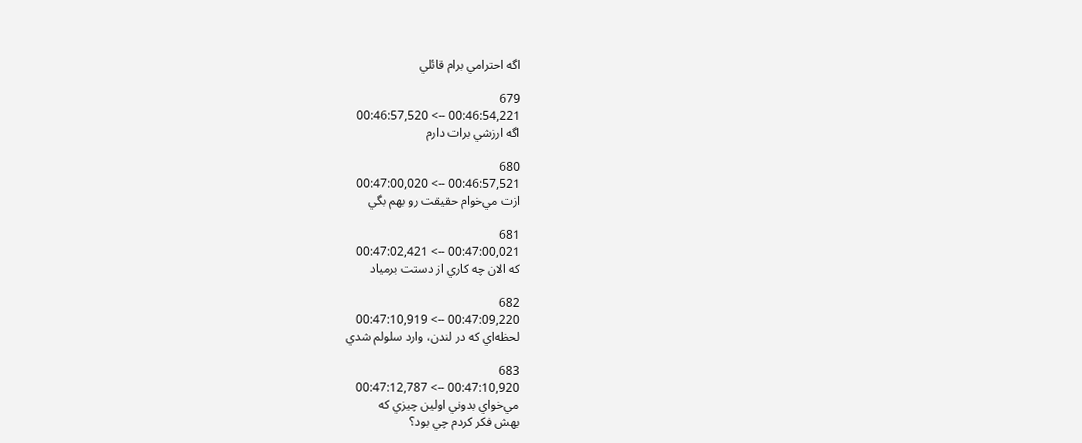اگه احترامي برام قائلي

679
00:46:54,221 --> 00:46:57,520
اگه ارزشي برات دارم

680
00:46:57,521 --> 00:47:00,020
ازت مي‌خوام حقيقت رو بهم بگي

681
00:47:00,021 --> 00:47:02,421
كه الان چه كاري از دستت برمياد

682
00:47:09,220 --> 00:47:10,919
لحظه‌اي كه در لندن، وارد سلولم شدي

683
00:47:10,920 --> 00:47:12,787
مي‌خواي بدوني اولين چيزي كه
بهش فكر كردم چي بود؟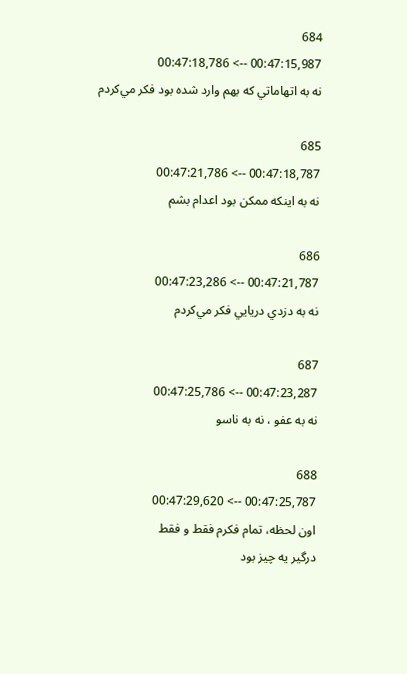684
00:47:15,987 --> 00:47:18,786
نه به اتهاماتي كه بهم وارد شده بود فكر مي‌كردم

685
00:47:18,787 --> 00:47:21,786
نه به اينكه ممكن بود اعدام بشم

686
00:47:21,787 --> 00:47:23,286
نه به دزدي دريايي فكر مي‌كردم

687
00:47:23,287 --> 00:47:25,786
نه به عفو ، نه به ناسو

688
00:47:25,787 --> 00:47:29,620
اون لحظه، تمام فكرم فقط و فقط
درگير يه چيز بود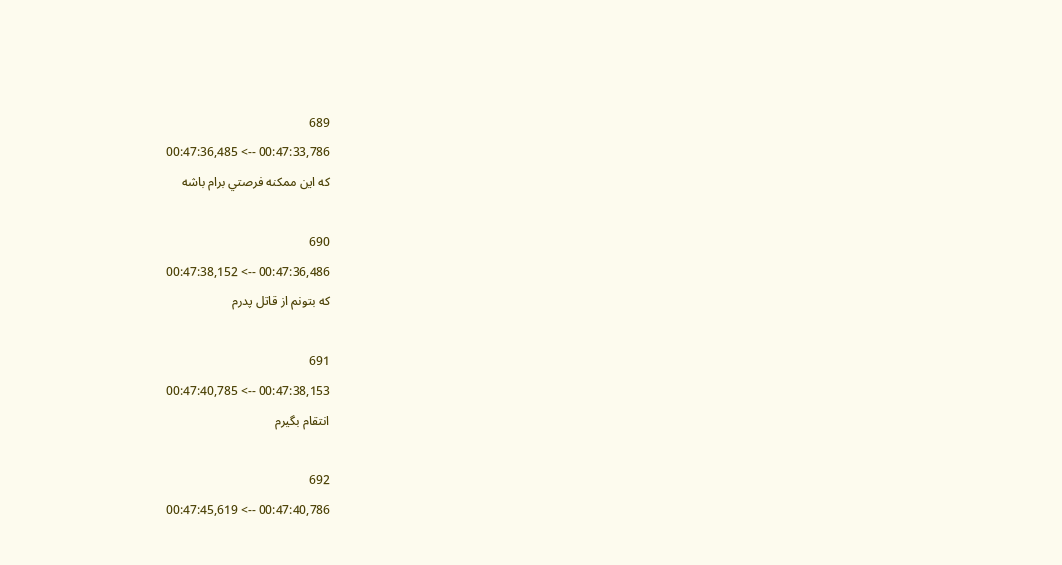689
00:47:33,786 --> 00:47:36,485
كه اين ممكنه فرصتي برام باشه

690
00:47:36,486 --> 00:47:38,152
كه بتونم از قاتل پدرم

691
00:47:38,153 --> 00:47:40,785
انتقام بگيرم

692
00:47:40,786 --> 00:47:45,619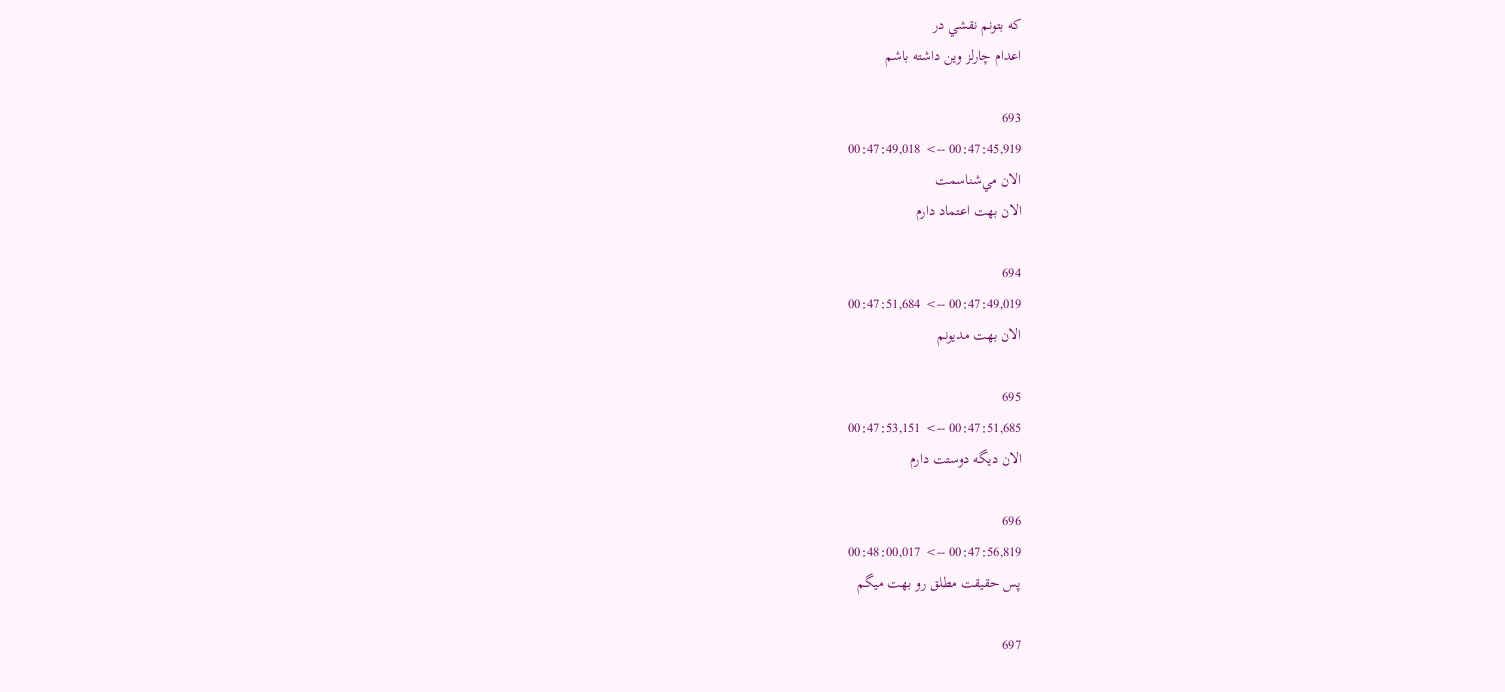كه بتونم نقشي در
اعدام چارلز وين داشته باشم

693
00:47:45,919 --> 00:47:49,018
الان مي‌شناسمت
الان بهت اعتماد دارم

694
00:47:49,019 --> 00:47:51,684
الان بهت مديونم

695
00:47:51,685 --> 00:47:53,151
الان ديگه دوستت دارم

696
00:47:56,819 --> 00:48:00,017
پس حقيقت مطلق رو بهت ميگم

697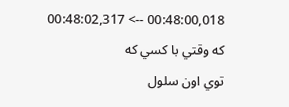00:48:00,018 --> 00:48:02,317
كه وقتي با كسي كه
توي اون سلول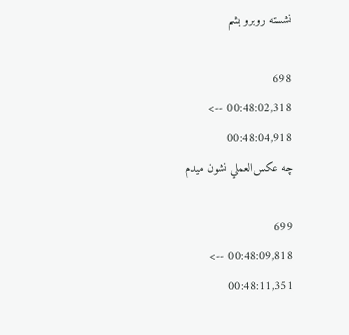نشسته روبرو بشم

698
00:48:02,318 --> 00:48:04,918
چه عكس‌العملي نشون ميدم

699
00:48:09,818 --> 00:48:11,351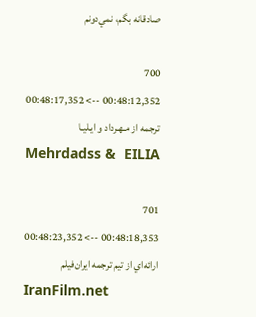صادقانه بگم، نمي‌دونم

700
00:48:12,352 --> 00:48:17,352
ترجمه از مـهـرداد و ايـليـا
Mehrdadss &  EILIA

701
00:48:18,353 --> 00:48:23,352
ارائه‌اي از تيم ترجمه ايران‌فيلم
IranFilm.net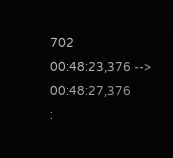702
00:48:23,376 --> 00:48:27,376
: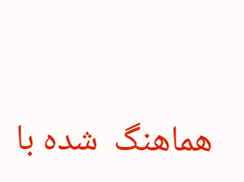هماهنگ  شده با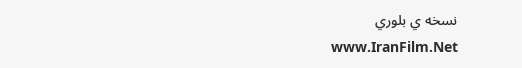نسخه ي بلوري
www.IranFilm.Net